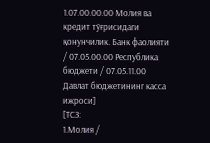1.07.00.00.00 Молия ва кредит тўғрисидаги қонунчилик. Банк фаолияти / 07.05.00.00 Республика бюджети / 07.05.11.00 Давлат бюджетининг касса ижроси]
[ТСЗ:
1.Молия /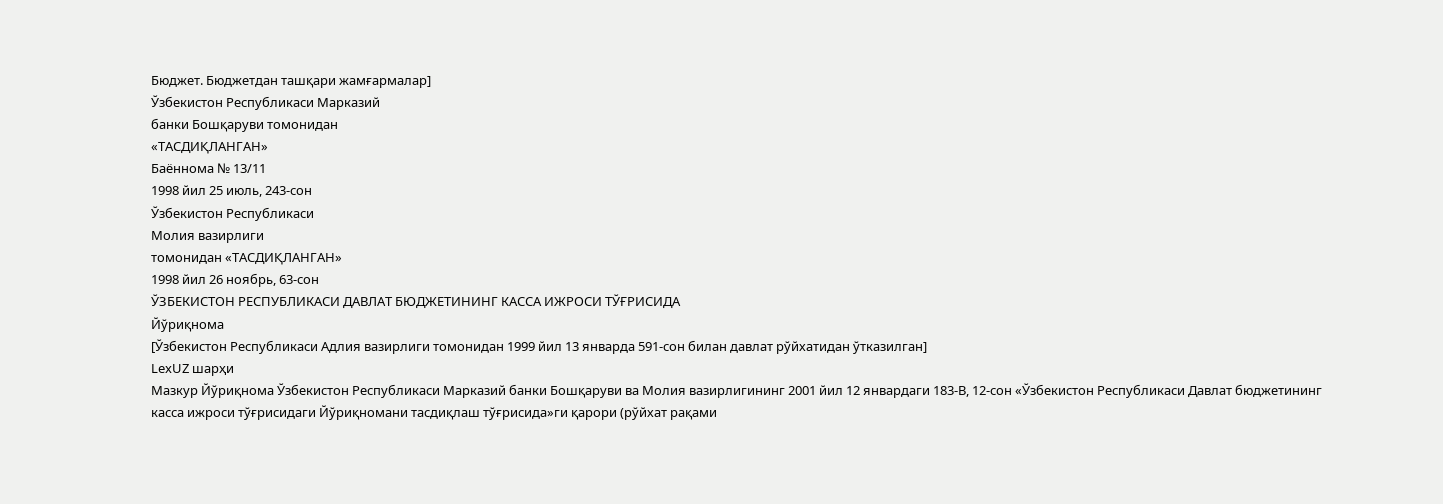Бюджет. Бюджетдан ташқари жамғармалар]
Ўзбекистон Республикаси Марказий
банки Бошқаруви томонидан
«ТАСДИҚЛАНГАН»
Баённома № 13/11
1998 йил 25 июль, 243-сон
Ўзбекистон Республикаси
Молия вазирлиги
томонидан «ТАСДИҚЛАНГАН»
1998 йил 26 ноябрь, 63-сон
ЎЗБЕКИСТОН РЕСПУБЛИКАСИ ДАВЛАТ БЮДЖЕТИНИНГ КАССА ИЖРОСИ ТЎҒРИСИДА
Йўриқнома
[Ўзбекистон Республикаси Адлия вазирлиги томонидан 1999 йил 13 январда 591-сон билан давлат рўйхатидан ўтказилган]
LexUZ шарҳи
Мазкур Йўриқнома Ўзбекистон Республикаси Марказий банки Бошқаруви ва Молия вазирлигининг 2001 йил 12 январдаги 183-В, 12-сон «Ўзбекистон Республикаси Давлат бюджетининг касса ижроси тўғрисидаги Йўриқномани тасдиқлаш тўғрисида»ги қарори (рўйхат рақами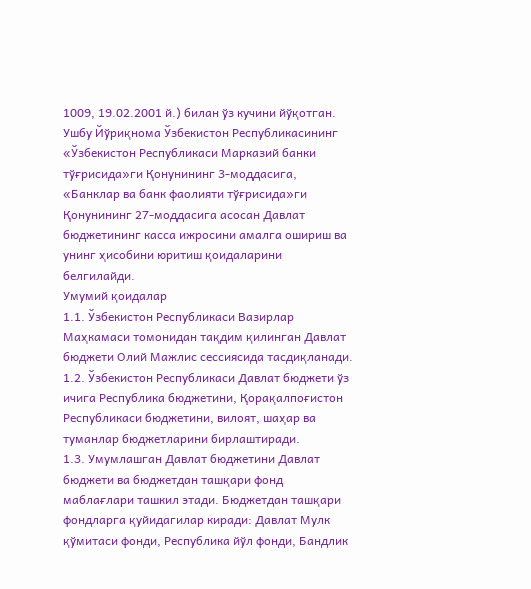1009, 19.02.2001 й.) билан ўз кучини йўқотган.
Ушбу Йўриқнома Ўзбекистон Республикасининг «Ўзбекистон Республикаси Марказий банки тўғрисида»ги Қонунининг 3-моддасига, «Банклар ва банк фаолияти тўғрисида»ги Қонунининг 27-моддасига асосан Давлат бюджетининг касса ижросини амалга ошириш ва унинг ҳисобини юритиш қоидаларини белгилайди.
Умумий қоидалар
1.1. Ўзбекистон Республикаси Вазирлар Маҳкамаси томонидан тақдим қилинган Давлат бюджети Олий Мажлис сессиясида тасдиқланади.
1.2. Ўзбекистон Республикаси Давлат бюджети ўз ичига Республика бюджетини, Қорақалпоғистон Республикаси бюджетини, вилоят, шаҳар ва туманлар бюджетларини бирлаштиради.
1.3. Умумлашган Давлат бюджетини Давлат бюджети ва бюджетдан ташқари фонд маблағлари ташкил этади. Бюджетдан ташқари фондларга қуйидагилар киради: Давлат Мулк қўмитаси фонди, Республика йўл фонди, Бандлик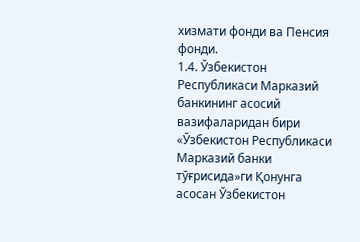хизмати фонди ва Пенсия фонди.
1.4. Ўзбекистон Республикаси Марказий банкининг асосий вазифаларидан бири «Ўзбекистон Республикаси Марказий банки тўғрисида»ги Қонунга асосан Ўзбекистон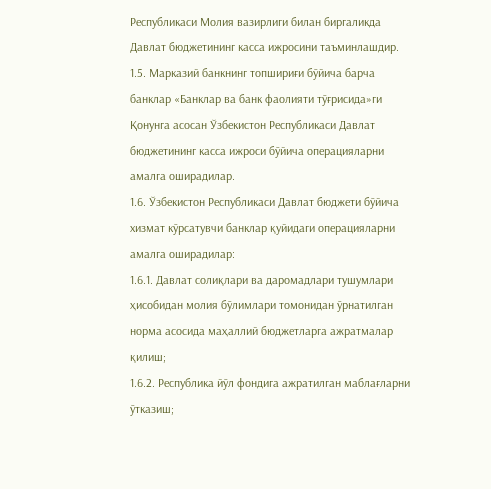Республикаси Молия вазирлиги билан биргаликда Давлат бюджетининг касса ижросини таъминлашдир.
1.5. Марказий банкнинг топшириғи бўйича барча банклар «Банклар ва банк фаолияти тўғрисида»ги Қонунга асосан Ўзбекистон Республикаси Давлат бюджетининг касса ижроси бўйича операцияларни амалга оширадилар.
1.6. Ўзбекистон Республикаси Давлат бюджети бўйича хизмат кўрсатувчи банклар қуйидаги операцияларни амалга оширадилар:
1.6.1. Давлат солиқлари ва даромадлари тушумлари ҳисобидан молия бўлимлари томонидан ўрнатилган норма асосида маҳаллий бюджетларга ажратмалар қилиш;
1.6.2. Республика йўл фондига ажратилган маблағларни ўтказиш;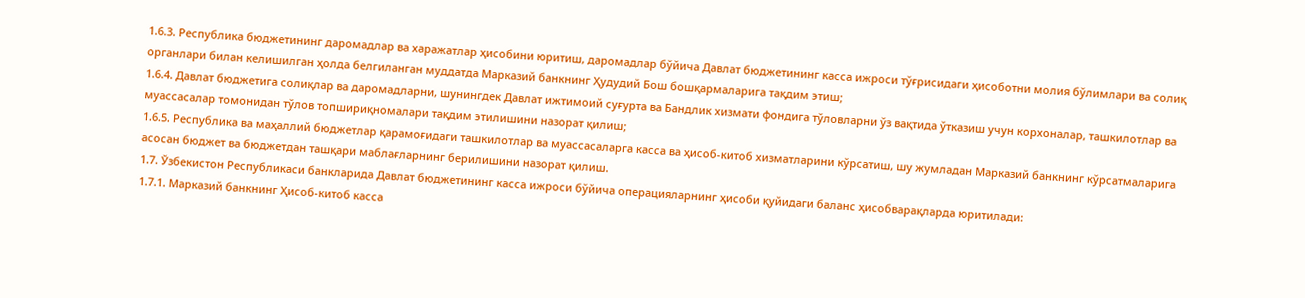1.6.3. Республика бюджетининг даромадлар ва харажатлар ҳисобини юритиш, даромадлар бўйича Давлат бюджетининг касса ижроси тўғрисидаги ҳисоботни молия бўлимлари ва солиқ органлари билан келишилган ҳолда белгиланган муддатда Марказий банкнинг Ҳудудий Бош бошқармаларига тақдим этиш;
1.6.4. Давлат бюджетига солиқлар ва даромадларни, шунингдек Давлат ижтимоий суғурта ва Бандлик хизмати фондига тўловларни ўз вақтида ўтказиш учун корхоналар, ташкилотлар ва муассасалар томонидан тўлов топшириқномалари тақдим этилишини назорат қилиш;
1.6.5. Республика ва маҳаллий бюджетлар қарамоғидаги ташкилотлар ва муассасаларга касса ва ҳисоб-китоб хизматларини кўрсатиш, шу жумладан Марказий банкнинг кўрсатмаларига асосан бюджет ва бюджетдан ташқари маблағларнинг берилишини назорат қилиш.
1.7. Ўзбекистон Республикаси банкларида Давлат бюджетининг касса ижроси бўйича операцияларнинг ҳисоби қуйидаги баланс ҳисобварақларда юритилади:
1.7.1. Марказий банкнинг Ҳисоб-китоб касса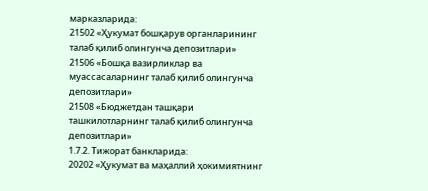марказларида:
21502 «Ҳукумат бошқарув органларининг талаб қилиб олингунча депозитлари»
21506 «Бошқа вазирликлар ва муассасаларнинг талаб қилиб олингунча депозитлари»
21508 «Бюджетдан ташқари ташкилотларнинг талаб қилиб олингунча депозитлари»
1.7.2. Тижорат банкларида:
20202 «Ҳукумат ва маҳаллий ҳокимиятнинг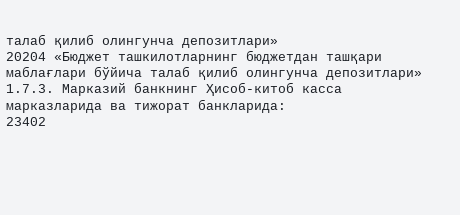талаб қилиб олингунча депозитлари»
20204 «Бюджет ташкилотларнинг бюджетдан ташқари маблағлари бўйича талаб қилиб олингунча депозитлари»
1.7.3. Марказий банкнинг Ҳисоб-китоб касса марказларида ва тижорат банкларида:
23402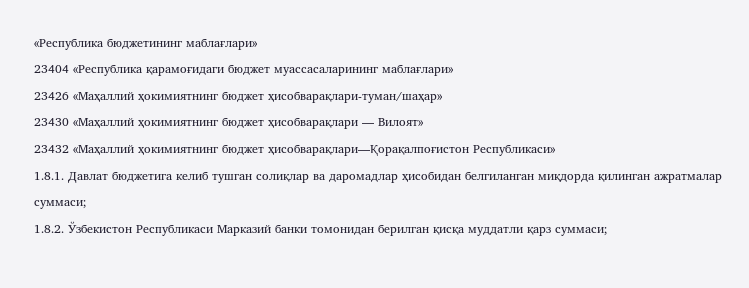«Республика бюджетининг маблағлари»
23404 «Республика қарамоғидаги бюджет муассасаларининг маблағлари»
23426 «Маҳаллий ҳокимиятнинг бюджет ҳисобварақлари-туман/шаҳар»
23430 «Маҳаллий ҳокимиятнинг бюджет ҳисобварақлари — Вилоят»
23432 «Маҳаллий ҳокимиятнинг бюджет ҳисобварақлари—Қорақалпоғистон Республикаси»
1.8.1. Давлат бюджетига келиб тушган солиқлар ва даромадлар ҳисобидан белгиланган миқдорда қилинган ажратмалар суммаси;
1.8.2. Ўзбекистон Республикаси Марказий банки томонидан берилган қисқа муддатли қарз суммаси;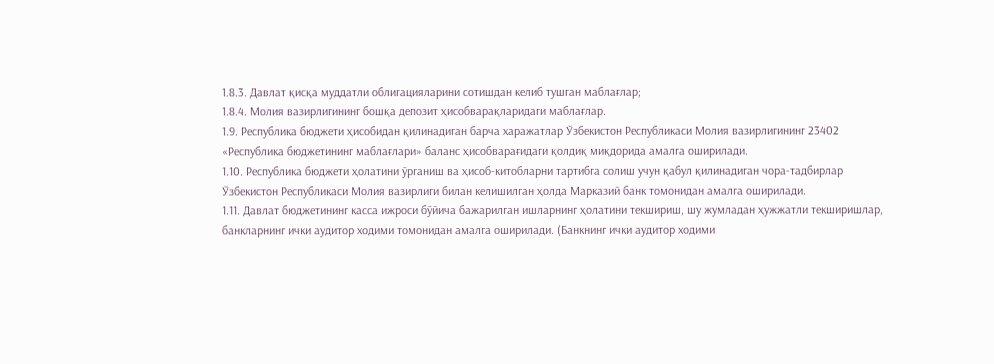1.8.3. Давлат қисқа муддатли облигацияларини сотишдан келиб тушган маблағлар;
1.8.4. Молия вазирлигининг бошқа депозит ҳисобварақларидаги маблағлар.
1.9. Республика бюджети ҳисобидан қилинадиган барча харажатлар Ўзбекистон Республикаси Молия вазирлигининг 23402 «Республика бюджетининг маблағлари» баланс ҳисобварағидаги қолдиқ миқдорида амалга оширилади.
1.10. Республика бюджети ҳолатини ўрганиш ва ҳисоб-китобларни тартибга солиш учун қабул қилинадиган чора-тадбирлар Ўзбекистон Республикаси Молия вазирлиги билан келишилган ҳолда Марказий банк томонидан амалга оширилади.
1.11. Давлат бюджетининг касса ижроси бўйича бажарилган ишларнинг ҳолатини текшириш, шу жумладан ҳужжатли текширишлар, банкларнинг ички аудитор ходими томонидан амалга оширилади. (Банкнинг ички аудитор ходими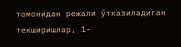томонидан режали ўтказиладиган текширишлар, 1-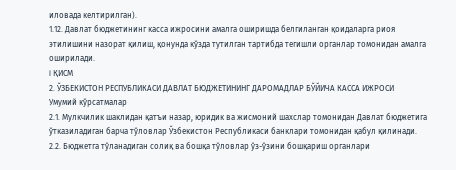иловада келтирилган).
1.12. Давлат бюджетининг касса ижросини амалга оширишда белгиланган қоидаларга риоя этилишини назорат қилиш, қонунда кўзда тутилган тартибда тегишли органлар томонидан амалга оширилади.
I ҚИСМ
2. ЎЗБЕКИСТОН РЕСПУБЛИКАСИ ДАВЛАТ БЮДЖЕТИНИНГ ДАРОМАДЛАР БЎЙИЧА КАССА ИЖРОСИ
Умумий кўрсатмалар
2.1. Мулкчилик шаклидан қатъи назар, юридик ва жисмоний шахслар томонидан Давлат бюджетига ўтказиладиган барча тўловлар Ўзбекистон Республикаси банклари томонидан қабул қилинади.
2.2. Бюджетга тўланадиган солиқ ва бошқа тўловлар ўз-ўзини бошқариш органлари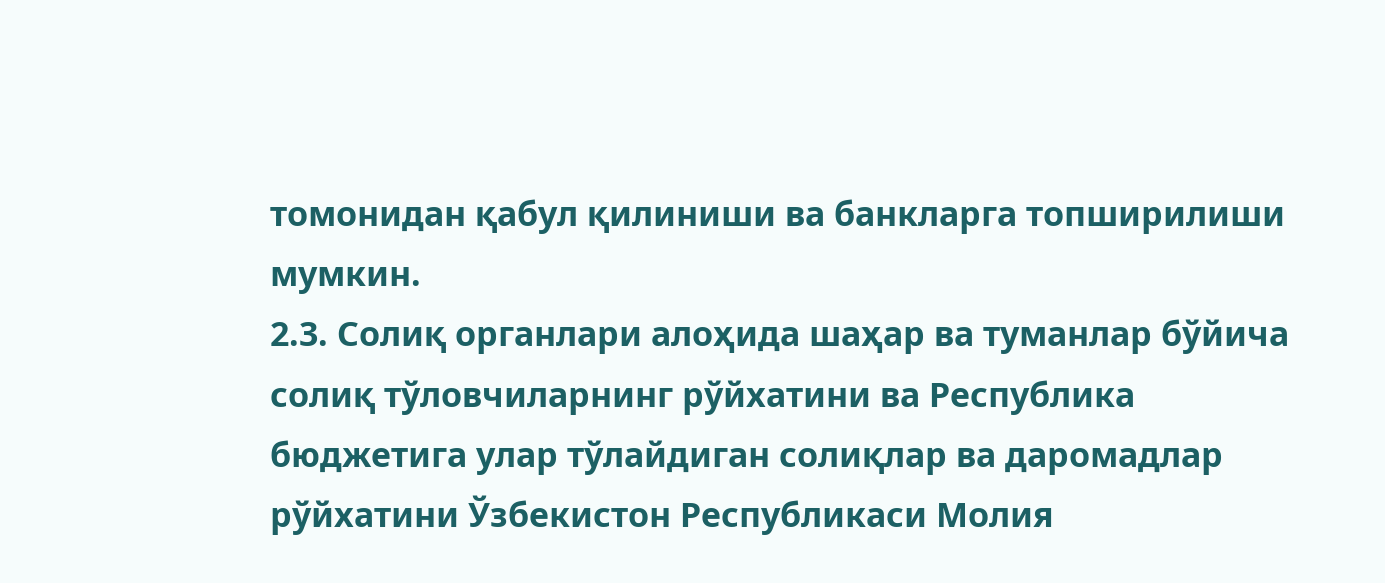томонидан қабул қилиниши ва банкларга топширилиши мумкин.
2.3. Солиқ органлари алоҳида шаҳар ва туманлар бўйича солиқ тўловчиларнинг рўйхатини ва Республика бюджетига улар тўлайдиган солиқлар ва даромадлар рўйхатини Ўзбекистон Республикаси Молия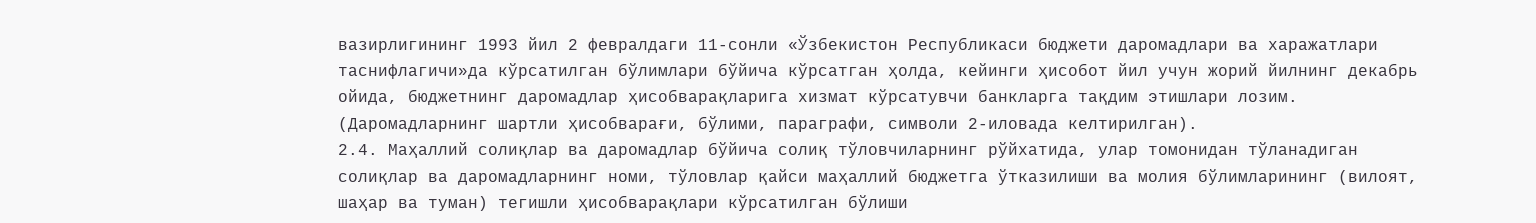вазирлигининг 1993 йил 2 февралдаги 11-сонли «Ўзбекистон Республикаси бюджети даромадлари ва харажатлари таснифлагичи»да кўрсатилган бўлимлари бўйича кўрсатган ҳолда, кейинги ҳисобот йил учун жорий йилнинг декабрь ойида, бюджетнинг даромадлар ҳисобварақларига хизмат кўрсатувчи банкларга тақдим этишлари лозим. (Даромадларнинг шартли ҳисобварағи, бўлими, параграфи, символи 2-иловада келтирилган).
2.4. Маҳаллий солиқлар ва даромадлар бўйича солиқ тўловчиларнинг рўйхатида, улар томонидан тўланадиган солиқлар ва даромадларнинг номи, тўловлар қайси маҳаллий бюджетга ўтказилиши ва молия бўлимларининг (вилоят, шаҳар ва туман) тегишли ҳисобварақлари кўрсатилган бўлиши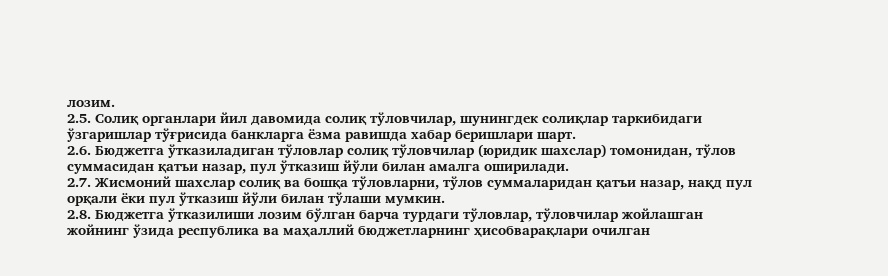лозим.
2.5. Солиқ органлари йил давомида солиқ тўловчилар, шунингдек солиқлар таркибидаги ўзгаришлар тўғрисида банкларга ёзма равишда хабар беришлари шарт.
2.6. Бюджетга ўтказиладиган тўловлар солиқ тўловчилар (юридик шахслар) томонидан, тўлов суммасидан қатъи назар, пул ўтказиш йўли билан амалга оширилади.
2.7. Жисмоний шахслар солиқ ва бошқа тўловларни, тўлов суммаларидан қатъи назар, нақд пул орқали ёки пул ўтказиш йўли билан тўлаши мумкин.
2.8. Бюджетга ўтказилиши лозим бўлган барча турдаги тўловлар, тўловчилар жойлашган жойнинг ўзида республика ва маҳаллий бюджетларнинг ҳисобварақлари очилган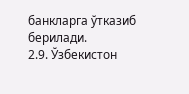банкларга ўтказиб берилади.
2.9. Ўзбекистон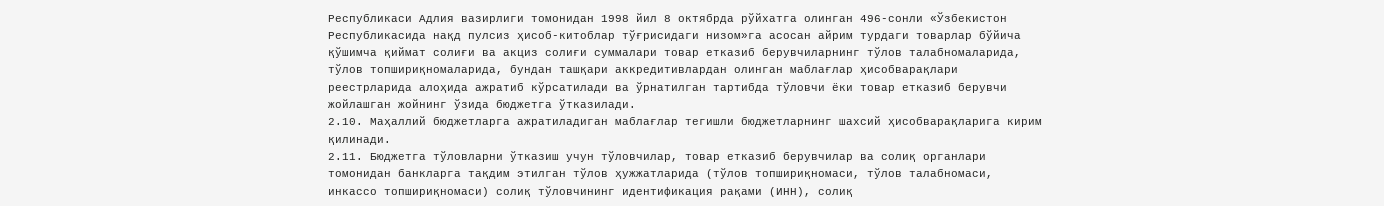Республикаси Адлия вазирлиги томонидан 1998 йил 8 октябрда рўйхатга олинган 496-сонли «Ўзбекистон Республикасида нақд пулсиз ҳисоб-китоблар тўғрисидаги низом»га асосан айрим турдаги товарлар бўйича қўшимча қиймат солиғи ва акциз солиғи суммалари товар етказиб берувчиларнинг тўлов талабномаларида, тўлов топшириқномаларида, бундан ташқари аккредитивлардан олинган маблағлар ҳисобварақлари реестрларида алоҳида ажратиб кўрсатилади ва ўрнатилган тартибда тўловчи ёки товар етказиб берувчи жойлашган жойнинг ўзида бюджетга ўтказилади.
2.10. Маҳаллий бюджетларга ажратиладиган маблағлар тегишли бюджетларнинг шахсий ҳисобварақларига кирим қилинади.
2.11. Бюджетга тўловларни ўтказиш учун тўловчилар, товар етказиб берувчилар ва солиқ органлари томонидан банкларга тақдим этилган тўлов ҳужжатларида (тўлов топшириқномаси, тўлов талабномаси, инкассо топшириқномаси) солиқ тўловчининг идентификация рақами (ИНН), солиқ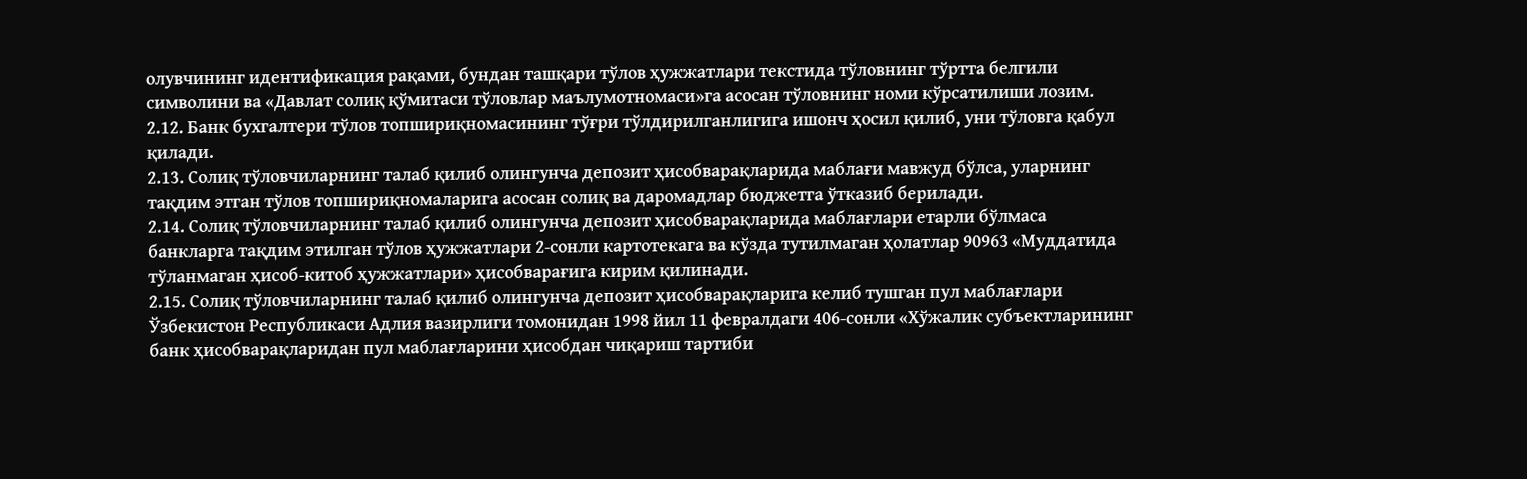олувчининг идентификация рақами, бундан ташқари тўлов ҳужжатлари текстида тўловнинг тўртта белгили символини ва «Давлат солиқ қўмитаси тўловлар маълумотномаси»га асосан тўловнинг номи кўрсатилиши лозим.
2.12. Банк бухгалтери тўлов топшириқномасининг тўғри тўлдирилганлигига ишонч ҳосил қилиб, уни тўловга қабул қилади.
2.13. Солиқ тўловчиларнинг талаб қилиб олингунча депозит ҳисобварақларида маблағи мавжуд бўлса, уларнинг тақдим этган тўлов топшириқномаларига асосан солиқ ва даромадлар бюджетга ўтказиб берилади.
2.14. Солиқ тўловчиларнинг талаб қилиб олингунча депозит ҳисобварақларида маблағлари етарли бўлмаса банкларга тақдим этилган тўлов ҳужжатлари 2-сонли картотекага ва кўзда тутилмаган ҳолатлар 90963 «Муддатида тўланмаган ҳисоб-китоб ҳужжатлари» ҳисобварағига кирим қилинади.
2.15. Солиқ тўловчиларнинг талаб қилиб олингунча депозит ҳисобварақларига келиб тушган пул маблағлари Ўзбекистон Республикаси Адлия вазирлиги томонидан 1998 йил 11 февралдаги 406-сонли «Хўжалик субъектларининг банк ҳисобварақларидан пул маблағларини ҳисобдан чиқариш тартиби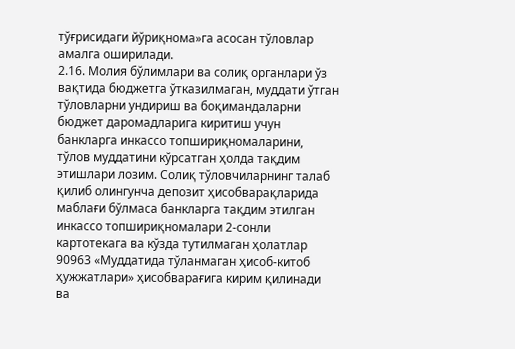тўғрисидаги йўриқнома»га асосан тўловлар амалга оширилади.
2.16. Молия бўлимлари ва солиқ органлари ўз вақтида бюджетга ўтказилмаган, муддати ўтган тўловларни ундириш ва боқимандаларни бюджет даромадларига киритиш учун банкларга инкассо топшириқномаларини, тўлов муддатини кўрсатган ҳолда тақдим этишлари лозим. Солиқ тўловчиларнинг талаб қилиб олингунча депозит ҳисобварақларида маблағи бўлмаса банкларга тақдим этилган инкассо топшириқномалари 2-сонли картотекага ва кўзда тутилмаган ҳолатлар 90963 «Муддатида тўланмаган ҳисоб-китоб ҳужжатлари» ҳисобварағига кирим қилинади ва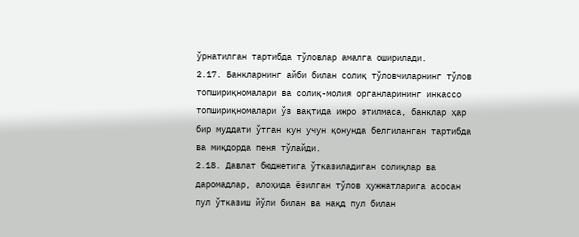ўрнатилган тартибда тўловлар амалга оширилади.
2.17. Банкларнинг айби билан солиқ тўловчиларнинг тўлов топшириқномалари ва солиқ-молия органларининг инкассо топшириқномалари ўз вақтида ижро этилмаса, банклар ҳар бир муддати ўтган кун учун қонунда белгиланган тартибда ва миқдорда пеня тўлайди.
2.18. Давлат бюджетига ўтказиладиган солиқлар ва даромадлар, алоҳида ёзилган тўлов ҳужжатларига асосан пул ўтказиш йўли билан ва нақд пул билан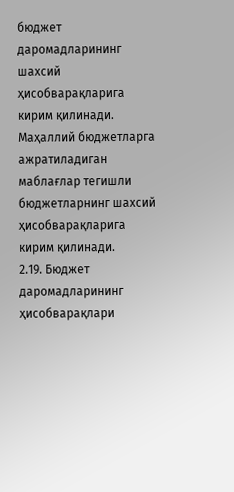бюджет даромадларининг шахсий ҳисобварақларига кирим қилинади.
Маҳаллий бюджетларга ажратиладиган маблағлар тегишли бюджетларнинг шахсий ҳисобварақларига кирим қилинади.
2.19. Бюджет даромадларининг ҳисобварақлари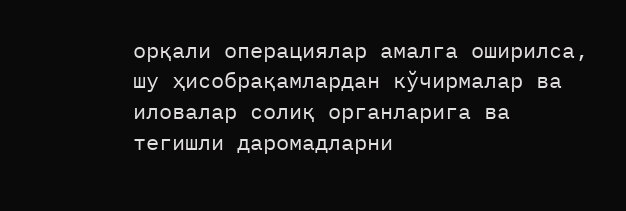орқали операциялар амалга оширилса, шу ҳисобрақамлардан кўчирмалар ва иловалар солиқ органларига ва тегишли даромадларни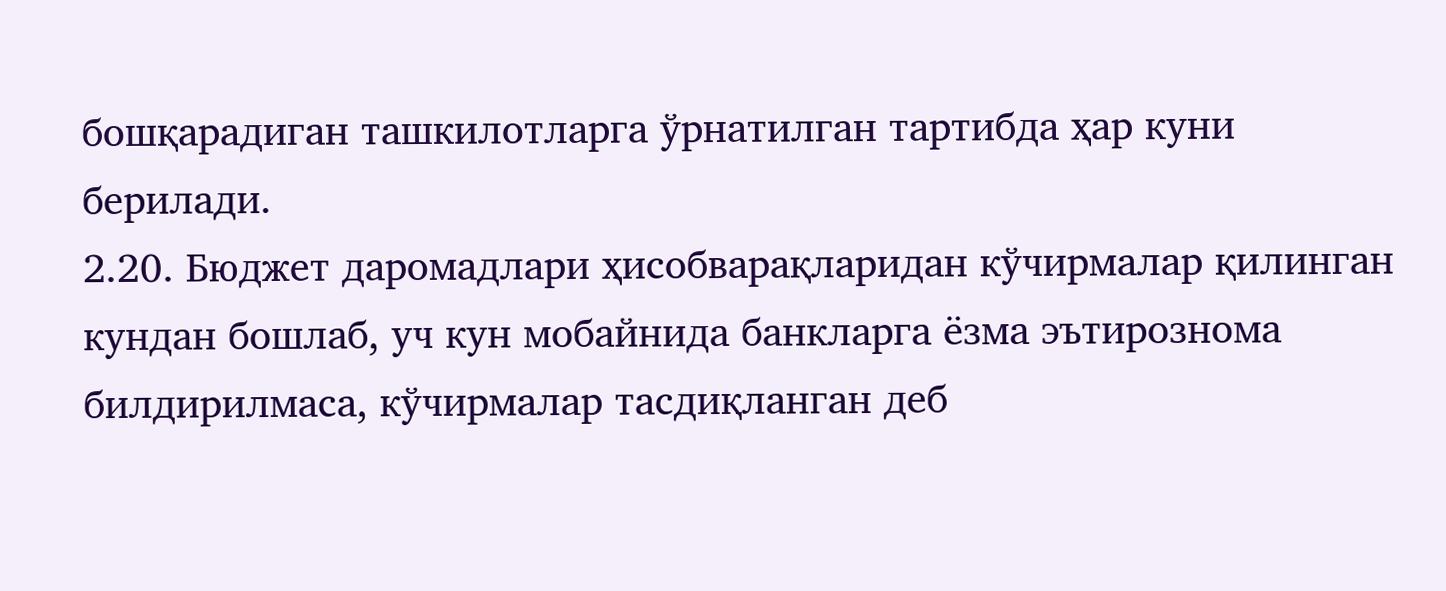бошқарадиган ташкилотларга ўрнатилган тартибда ҳар куни берилади.
2.20. Бюджет даромадлари ҳисобварақларидан кўчирмалар қилинган кундан бошлаб, уч кун мобайнида банкларга ёзма эътирознома билдирилмаса, кўчирмалар тасдиқланган деб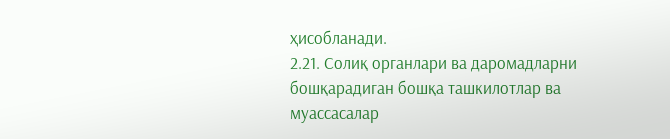ҳисобланади.
2.21. Солиқ органлари ва даромадларни бошқарадиган бошқа ташкилотлар ва муассасалар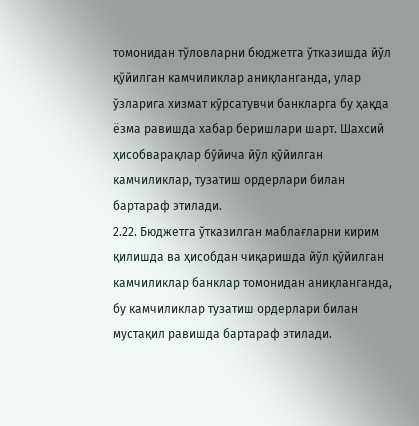томонидан тўловларни бюджетга ўтказишда йўл қўйилган камчиликлар аниқланганда, улар ўзларига хизмат кўрсатувчи банкларга бу ҳақда ёзма равишда хабар беришлари шарт. Шахсий ҳисобварақлар бўйича йўл қўйилган камчиликлар, тузатиш ордерлари билан бартараф этилади.
2.22. Бюджетга ўтказилган маблағларни кирим қилишда ва ҳисобдан чиқаришда йўл қўйилган камчиликлар банклар томонидан аниқланганда, бу камчиликлар тузатиш ордерлари билан мустақил равишда бартараф этилади.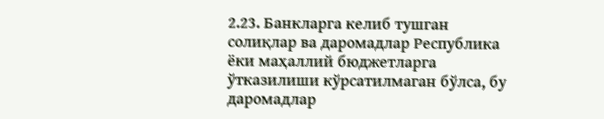2.23. Банкларга келиб тушган солиқлар ва даромадлар Республика ёки маҳаллий бюджетларга ўтказилиши кўрсатилмаган бўлса, бу даромадлар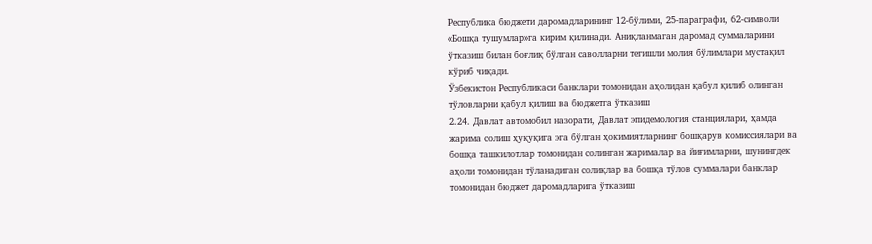Республика бюджети даромадларининг 12-бўлими, 25-параграфи, 62-символи «Бошқа тушумлар»га кирим қилинади. Аниқланмаган даромад суммаларини ўтказиш билан боғлиқ бўлган саволларни тегишли молия бўлимлари мустақил кўриб чиқади.
Ўзбекистон Республикаси банклари томонидан аҳолидан қабул қилиб олинган тўловларни қабул қилиш ва бюджетга ўтказиш
2.24. Давлат автомобил назорати, Давлат эпидемология станциялари, ҳамда жарима солиш ҳуқуқига эга бўлган ҳокимиятларнинг бошқарув комиссиялари ва бошқа ташкилотлар томонидан солинган жарималар ва йиғимларни, шунингдек аҳоли томонидан тўланадиган солиқлар ва бошқа тўлов суммалари банклар томонидан бюджет даромадларига ўтказиш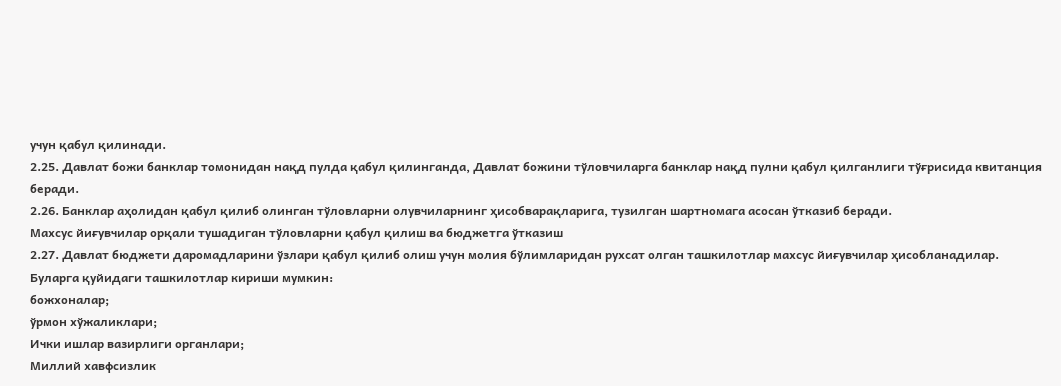учун қабул қилинади.
2.25. Давлат божи банклар томонидан нақд пулда қабул қилинганда, Давлат божини тўловчиларга банклар нақд пулни қабул қилганлиги тўғрисида квитанция беради.
2.26. Банклар аҳолидан қабул қилиб олинган тўловларни олувчиларнинг ҳисобварақларига, тузилган шартномага асосан ўтказиб беради.
Махсус йиғувчилар орқали тушадиган тўловларни қабул қилиш ва бюджетга ўтказиш
2.27. Давлат бюджети даромадларини ўзлари қабул қилиб олиш учун молия бўлимларидан рухсат олган ташкилотлар махсус йиғувчилар ҳисобланадилар.
Буларга қуйидаги ташкилотлар кириши мумкин:
божхоналар;
ўрмон хўжаликлари;
Ички ишлар вазирлиги органлари;
Миллий хавфсизлик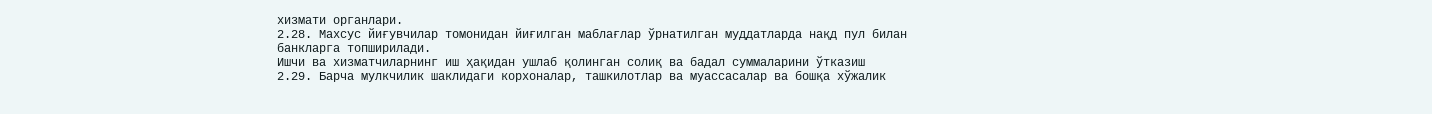хизмати органлари.
2.28. Махсус йиғувчилар томонидан йиғилган маблағлар ўрнатилган муддатларда нақд пул билан банкларга топширилади.
Ишчи ва хизматчиларнинг иш ҳақидан ушлаб қолинган солиқ ва бадал суммаларини ўтказиш
2.29. Барча мулкчилик шаклидаги корхоналар, ташкилотлар ва муассасалар ва бошқа хўжалик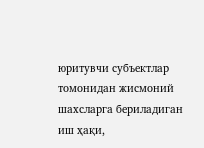юритувчи субъектлар томонидан жисмоний шахсларга бериладиган иш ҳақи,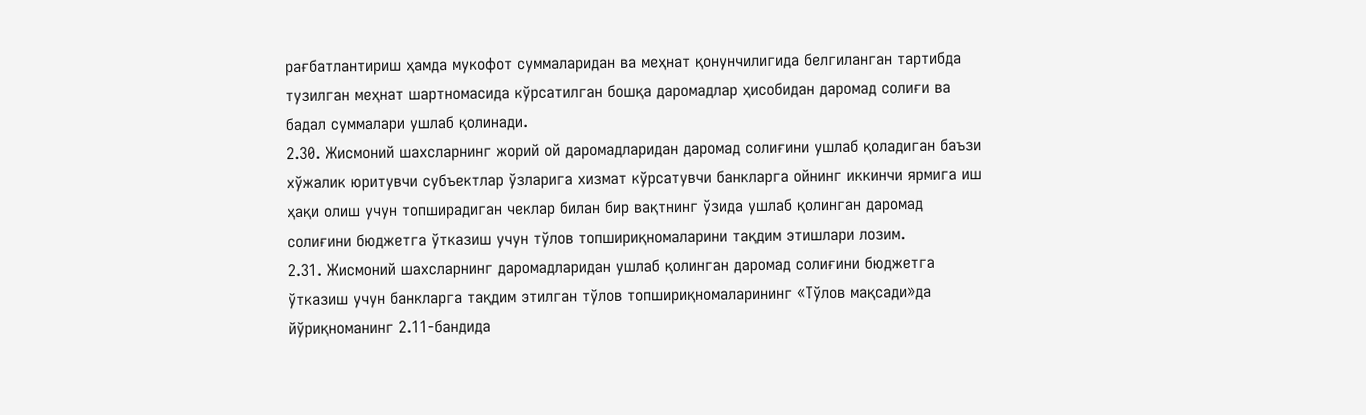рағбатлантириш ҳамда мукофот суммаларидан ва меҳнат қонунчилигида белгиланган тартибда тузилган меҳнат шартномасида кўрсатилган бошқа даромадлар ҳисобидан даромад солиғи ва бадал суммалари ушлаб қолинади.
2.30. Жисмоний шахсларнинг жорий ой даромадларидан даромад солиғини ушлаб қоладиган баъзи хўжалик юритувчи субъектлар ўзларига хизмат кўрсатувчи банкларга ойнинг иккинчи ярмига иш ҳақи олиш учун топширадиган чеклар билан бир вақтнинг ўзида ушлаб қолинган даромад солиғини бюджетга ўтказиш учун тўлов топшириқномаларини тақдим этишлари лозим.
2.31. Жисмоний шахсларнинг даромадларидан ушлаб қолинган даромад солиғини бюджетга ўтказиш учун банкларга тақдим этилган тўлов топшириқномаларининг «Тўлов мақсади»да йўриқноманинг 2.11-бандида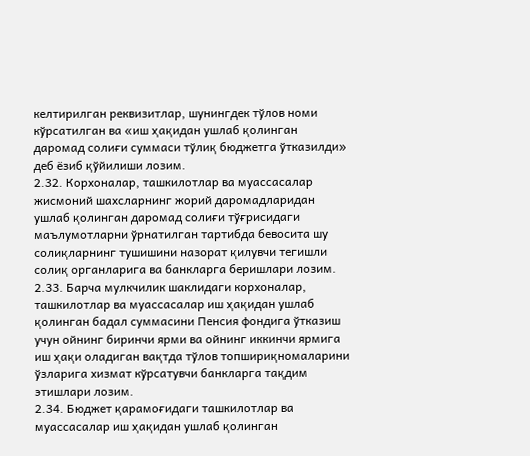келтирилган реквизитлар, шунингдек тўлов номи кўрсатилган ва «иш ҳақидан ушлаб қолинган даромад солиғи суммаси тўлиқ бюджетга ўтказилди» деб ёзиб қўйилиши лозим.
2.32. Корхоналар, ташкилотлар ва муассасалар жисмоний шахсларнинг жорий даромадларидан ушлаб қолинган даромад солиғи тўғрисидаги маълумотларни ўрнатилган тартибда бевосита шу солиқларнинг тушишини назорат қилувчи тегишли солиқ органларига ва банкларга беришлари лозим.
2.33. Барча мулкчилик шаклидаги корхоналар, ташкилотлар ва муассасалар иш ҳақидан ушлаб қолинган бадал суммасини Пенсия фондига ўтказиш учун ойнинг биринчи ярми ва ойнинг иккинчи ярмига иш ҳақи оладиган вақтда тўлов топшириқномаларини ўзларига хизмат кўрсатувчи банкларга тақдим этишлари лозим.
2.34. Бюджет қарамоғидаги ташкилотлар ва муассасалар иш ҳақидан ушлаб қолинган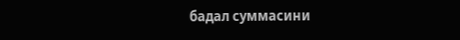бадал суммасини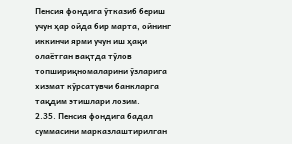Пенсия фондига ўтказиб бериш учун ҳар ойда бир марта, ойнинг иккинчи ярми учун иш ҳақи олаётган вақтда тўлов топшириқномаларини ўзларига хизмат кўрсатувчи банкларга тақдим этишлари лозим.
2.35. Пенсия фондига бадал суммасини марказлаштирилган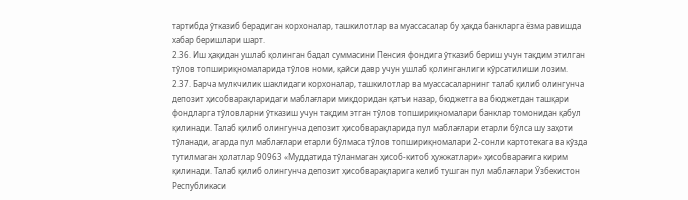тартибда ўтказиб берадиган корхоналар, ташкилотлар ва муассасалар бу ҳақда банкларга ёзма равишда хабар беришлари шарт.
2.36. Иш ҳақидан ушлаб қолинган бадал суммасини Пенсия фондига ўтказиб бериш учун тақдим этилган тўлов топшириқномаларида тўлов номи, қайси давр учун ушлаб қолинганлиги кўрсатилиши лозим.
2.37. Барча мулкчилик шаклидаги корхоналар, ташкилотлар ва муассасаларнинг талаб қилиб олингунча депозит ҳисобварақларидаги маблағлари миқдоридан қатъи назар, бюджетга ва бюджетдан ташқари фондларга тўловларни ўтказиш учун тақдим этган тўлов топшириқномалари банклар томонидан қабул қилинади. Талаб қилиб олингунча депозит ҳисобварақларида пул маблағлари етарли бўлса шу заҳоти тўланади, агарда пул маблағлари етарли бўлмаса тўлов топшириқномалари 2-сонли картотекага ва кўзда тутилмаган ҳолатлар 90963 «Муддатида тўланмаган ҳисоб-китоб ҳужжатлари» ҳисобварағига кирим қилинади. Талаб қилиб олингунча депозит ҳисобварақларига келиб тушган пул маблағлари Ўзбекистон Республикаси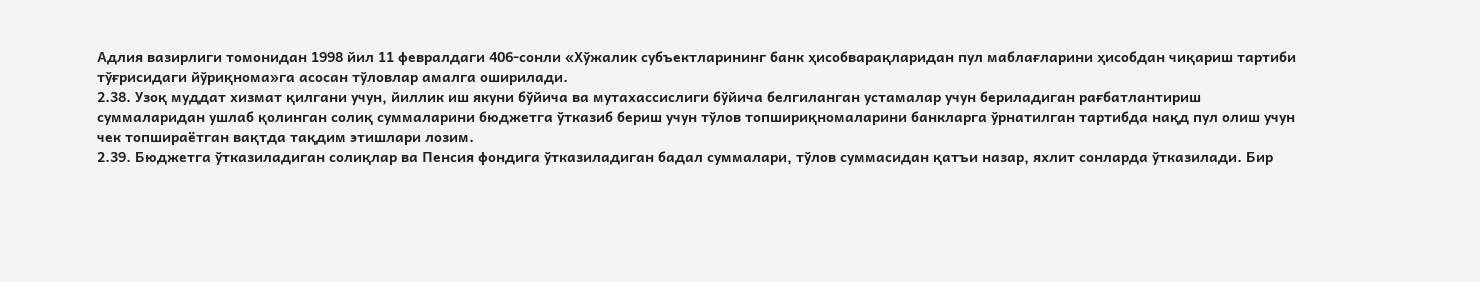Адлия вазирлиги томонидан 1998 йил 11 февралдаги 406-сонли «Хўжалик субъектларининг банк ҳисобварақларидан пул маблағларини ҳисобдан чиқариш тартиби тўғрисидаги йўриқнома»га асосан тўловлар амалга оширилади.
2.38. Узоқ муддат хизмат қилгани учун, йиллик иш якуни бўйича ва мутахассислиги бўйича белгиланган устамалар учун бериладиган рағбатлантириш суммаларидан ушлаб қолинган солиқ суммаларини бюджетга ўтказиб бериш учун тўлов топшириқномаларини банкларга ўрнатилган тартибда нақд пул олиш учун чек топшираётган вақтда тақдим этишлари лозим.
2.39. Бюджетга ўтказиладиган солиқлар ва Пенсия фондига ўтказиладиган бадал суммалари, тўлов суммасидан қатъи назар, яхлит сонларда ўтказилади. Бир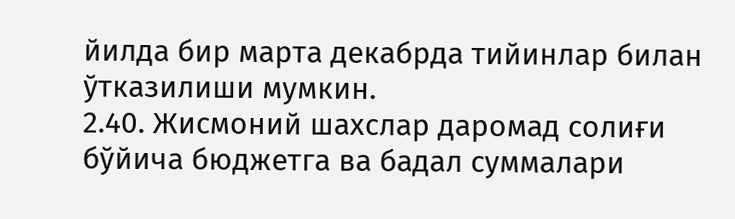йилда бир марта декабрда тийинлар билан ўтказилиши мумкин.
2.40. Жисмоний шахслар даромад солиғи бўйича бюджетга ва бадал суммалари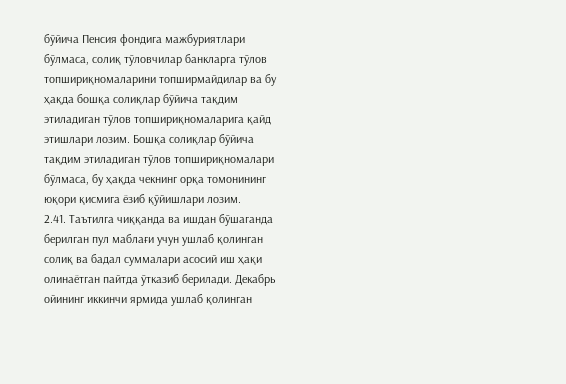бўйича Пенсия фондига мажбуриятлари бўлмаса, солиқ тўловчилар банкларга тўлов топшириқномаларини топширмайдилар ва бу ҳақда бошқа солиқлар бўйича тақдим этиладиган тўлов топшириқномаларига қайд этишлари лозим. Бошқа солиқлар бўйича тақдим этиладиган тўлов топшириқномалари бўлмаса, бу ҳақда чекнинг орқа томонининг юқори қисмига ёзиб қўйишлари лозим.
2.41. Таътилга чиққанда ва ишдан бўшаганда берилган пул маблағи учун ушлаб қолинган солиқ ва бадал суммалари асосий иш ҳақи олинаётган пайтда ўтказиб берилади. Декабрь ойининг иккинчи ярмида ушлаб қолинган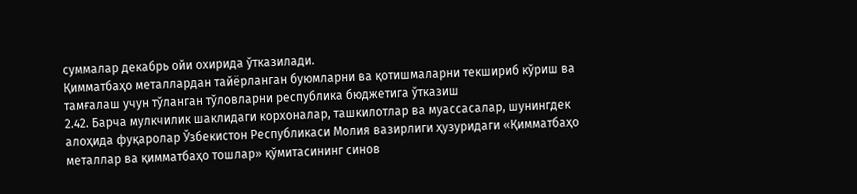суммалар декабрь ойи охирида ўтказилади.
Қимматбаҳо металлардан тайёрланган буюмларни ва қотишмаларни текшириб кўриш ва тамғалаш учун тўланган тўловларни республика бюджетига ўтказиш
2.42. Барча мулкчилик шаклидаги корхоналар, ташкилотлар ва муассасалар, шунингдек алоҳида фуқаролар Ўзбекистон Республикаси Молия вазирлиги ҳузуридаги «Қимматбаҳо металлар ва қимматбаҳо тошлар» қўмитасининг синов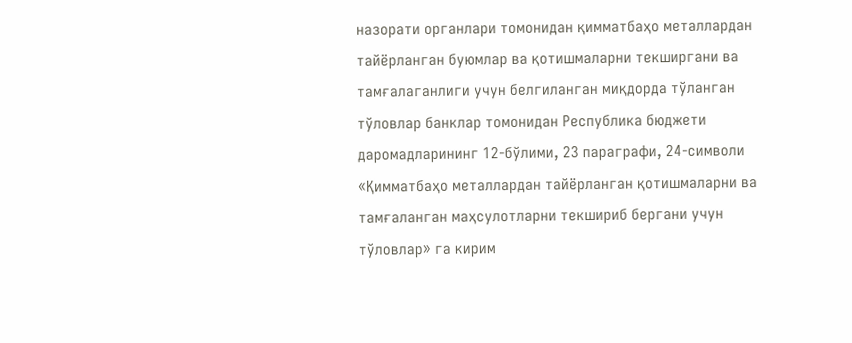назорати органлари томонидан қимматбаҳо металлардан тайёрланган буюмлар ва қотишмаларни текширгани ва тамғалаганлиги учун белгиланган миқдорда тўланган тўловлар банклар томонидан Республика бюджети даромадларининг 12-бўлими, 23 параграфи, 24-символи «Қимматбаҳо металлардан тайёрланган қотишмаларни ва тамғаланган маҳсулотларни текшириб бергани учун тўловлар» га кирим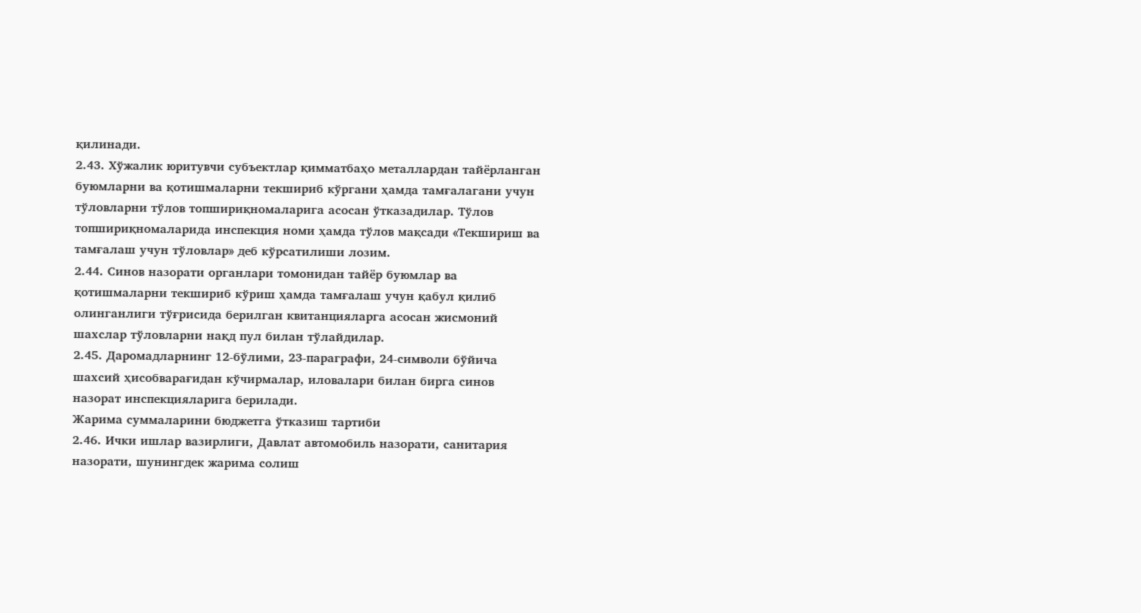қилинади.
2.43. Хўжалик юритувчи субъектлар қимматбаҳо металлардан тайёрланган буюмларни ва қотишмаларни текшириб кўргани ҳамда тамғалагани учун тўловларни тўлов топшириқномаларига асосан ўтказадилар. Тўлов топшириқномаларида инспекция номи ҳамда тўлов мақсади «Текшириш ва тамғалаш учун тўловлар» деб кўрсатилиши лозим.
2.44. Синов назорати органлари томонидан тайёр буюмлар ва қотишмаларни текшириб кўриш ҳамда тамғалаш учун қабул қилиб олинганлиги тўғрисида берилган квитанцияларга асосан жисмоний шахслар тўловларни нақд пул билан тўлайдилар.
2.45. Даромадларнинг 12-бўлими, 23-параграфи, 24-символи бўйича шахсий ҳисобварағидан кўчирмалар, иловалари билан бирга синов назорат инспекцияларига берилади.
Жарима суммаларини бюджетга ўтказиш тартиби
2.46. Ички ишлар вазирлиги, Давлат автомобиль назорати, санитария назорати, шунингдек жарима солиш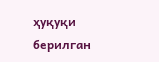ҳуқуқи берилган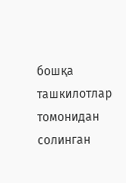бошқа ташкилотлар томонидан солинган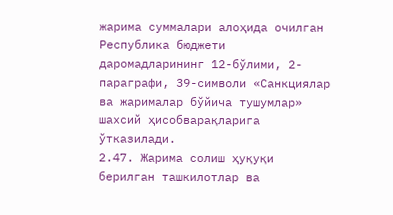жарима суммалари алоҳида очилган Республика бюджети даромадларининг 12-бўлими, 2-параграфи, 39-символи «Санкциялар ва жарималар бўйича тушумлар» шахсий ҳисобварақларига ўтказилади.
2.47. Жарима солиш ҳуқуқи берилган ташкилотлар ва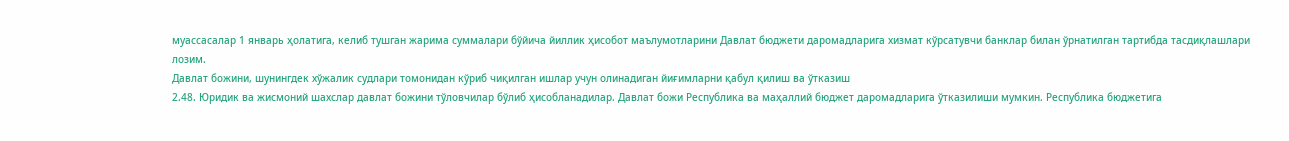муассасалар 1 январь ҳолатига, келиб тушган жарима суммалари бўйича йиллик ҳисобот маълумотларини Давлат бюджети даромадларига хизмат кўрсатувчи банклар билан ўрнатилган тартибда тасдиқлашлари лозим.
Давлат божини, шунингдек хўжалик судлари томонидан кўриб чиқилган ишлар учун олинадиган йиғимларни қабул қилиш ва ўтказиш
2.48. Юридик ва жисмоний шахслар давлат божини тўловчилар бўлиб ҳисобланадилар. Давлат божи Республика ва маҳаллий бюджет даромадларига ўтказилиши мумкин. Республика бюджетига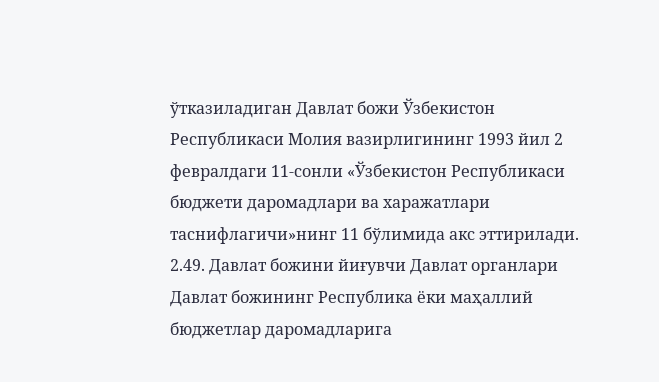ўтказиладиган Давлат божи Ўзбекистон Республикаси Молия вазирлигининг 1993 йил 2 февралдаги 11-сонли «Ўзбекистон Республикаси бюджети даромадлари ва харажатлари таснифлагичи»нинг 11 бўлимида акс эттирилади.
2.49. Давлат божини йиғувчи Давлат органлари Давлат божининг Республика ёки маҳаллий бюджетлар даромадларига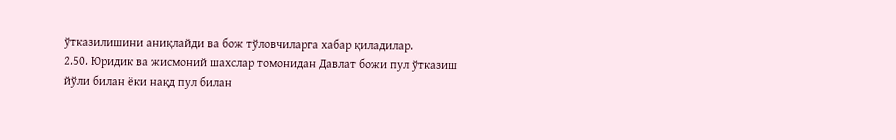ўтказилишини аниқлайди ва бож тўловчиларга хабар қиладилар.
2.50. Юридик ва жисмоний шахслар томонидан Давлат божи пул ўтказиш йўли билан ёки нақд пул билан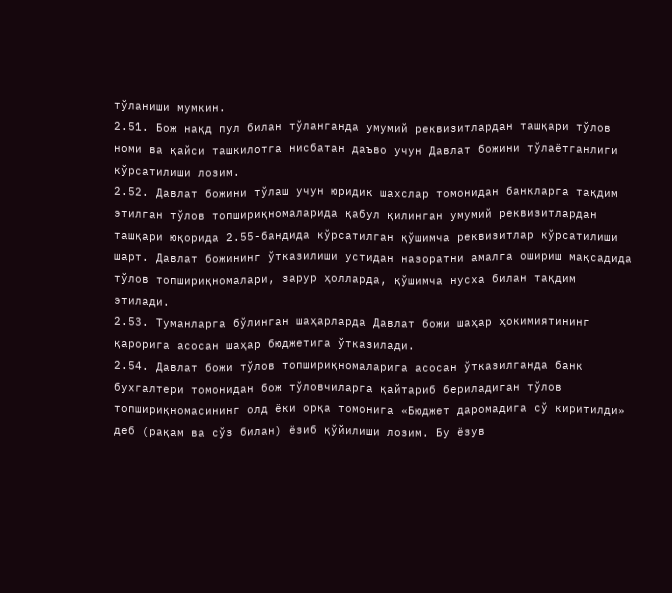тўланиши мумкин.
2.51. Бож нақд пул билан тўланганда умумий реквизитлардан ташқари тўлов номи ва қайси ташкилотга нисбатан даъво учун Давлат божини тўлаётганлиги кўрсатилиши лозим.
2.52. Давлат божини тўлаш учун юридик шахслар томонидан банкларга тақдим этилган тўлов топшириқномаларида қабул қилинган умумий реквизитлардан ташқари юқорида 2.55-бандида кўрсатилган қўшимча реквизитлар кўрсатилиши шарт. Давлат божининг ўтказилиши устидан назоратни амалга ошириш мақсадида тўлов топшириқномалари, зарур ҳолларда, қўшимча нусха билан тақдим этилади.
2.53. Туманларга бўлинган шаҳарларда Давлат божи шаҳар ҳокимиятининг қарорига асосан шаҳар бюджетига ўтказилади.
2.54. Давлат божи тўлов топшириқномаларига асосан ўтказилганда банк бухгалтери томонидан бож тўловчиларга қайтариб бериладиган тўлов топшириқномасининг олд ёки орқа томонига «Бюджет даромадига сў киритилди» деб (рақам ва сўз билан) ёзиб қўйилиши лозим. Бу ёзув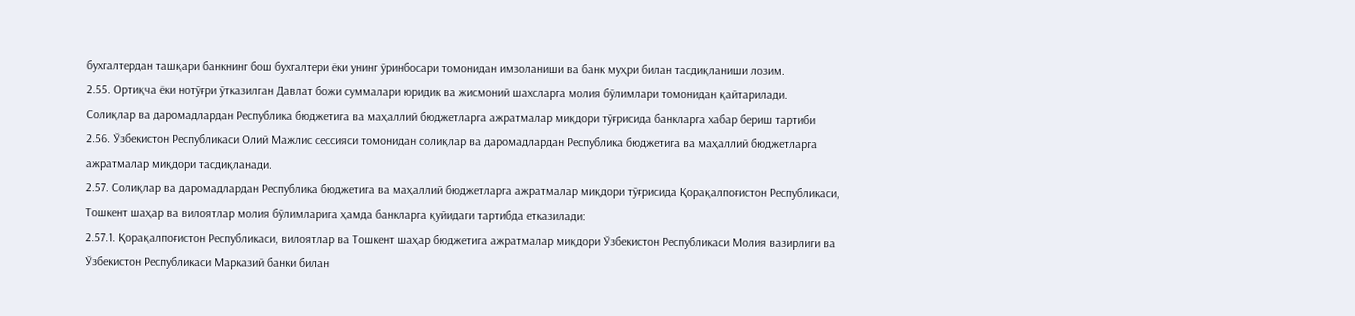бухгалтердан ташқари банкнинг бош бухгалтери ёки унинг ўринбосари томонидан имзоланиши ва банк муҳри билан тасдиқланиши лозим.
2.55. Ортиқча ёки нотўғри ўтказилган Давлат божи суммалари юридик ва жисмоний шахсларга молия бўлимлари томонидан қайтарилади.
Солиқлар ва даромадлардан Республика бюджетига ва маҳаллий бюджетларга ажратмалар миқдори тўғрисида банкларга хабар бериш тартиби
2.56. Ўзбекистон Республикаси Олий Мажлис сессияси томонидан солиқлар ва даромадлардан Республика бюджетига ва маҳаллий бюджетларга ажратмалар миқдори тасдиқланади.
2.57. Солиқлар ва даромадлардан Республика бюджетига ва маҳаллий бюджетларга ажратмалар миқдори тўғрисида Қорақалпоғистон Республикаси, Тошкент шаҳар ва вилоятлар молия бўлимларига ҳамда банкларга қуйидаги тартибда етказилади:
2.57.1. Қорақалпоғистон Республикаси, вилоятлар ва Тошкент шаҳар бюджетига ажратмалар миқдори Ўзбекистон Республикаси Молия вазирлиги ва Ўзбекистон Республикаси Марказий банки билан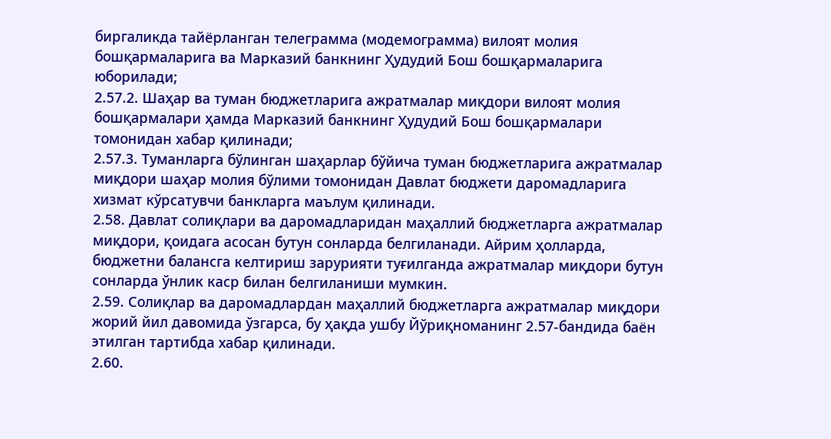биргаликда тайёрланган телеграмма (модемограмма) вилоят молия бошқармаларига ва Марказий банкнинг Ҳудудий Бош бошқармаларига юборилади;
2.57.2. Шаҳар ва туман бюджетларига ажратмалар миқдори вилоят молия бошқармалари ҳамда Марказий банкнинг Ҳудудий Бош бошқармалари томонидан хабар қилинади;
2.57.3. Туманларга бўлинган шаҳарлар бўйича туман бюджетларига ажратмалар миқдори шаҳар молия бўлими томонидан Давлат бюджети даромадларига хизмат кўрсатувчи банкларга маълум қилинади.
2.58. Давлат солиқлари ва даромадларидан маҳаллий бюджетларга ажратмалар миқдори, қоидага асосан бутун сонларда белгиланади. Айрим ҳолларда, бюджетни балансга келтириш зарурияти туғилганда ажратмалар миқдори бутун сонларда ўнлик каср билан белгиланиши мумкин.
2.59. Солиқлар ва даромадлардан маҳаллий бюджетларга ажратмалар миқдори жорий йил давомида ўзгарса, бу ҳақда ушбу Йўриқноманинг 2.57-бандида баён этилган тартибда хабар қилинади.
2.60.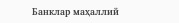Банклар маҳаллий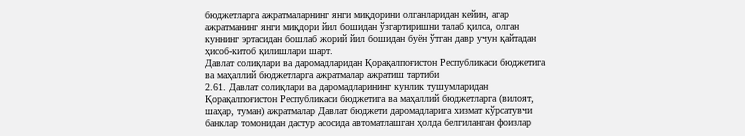бюджетларга ажратмаларнинг янги миқдорини олганларидан кейин, агар ажратманинг янги миқдори йил бошидан ўзгартиришни талаб қилса, олган куннинг эртасидан бошлаб жорий йил бошидан буён ўтган давр учун қайтадан ҳисоб-китоб қилишлари шарт.
Давлат солиқлари ва даромадларидан Қорақалпоғистон Республикаси бюджетига ва маҳаллий бюджетларга ажратмалар ажратиш тартиби
2.61. Давлат солиқлари ва даромадларининг кунлик тушумларидан Қорақалпоғистон Республикаси бюджетига ва маҳаллий бюджетларга (вилоят, шаҳар, туман) ажратмалар Давлат бюджети даромадларига хизмат кўрсатувчи банклар томонидан дастур асосида автоматлашган ҳолда белгиланган фоизлар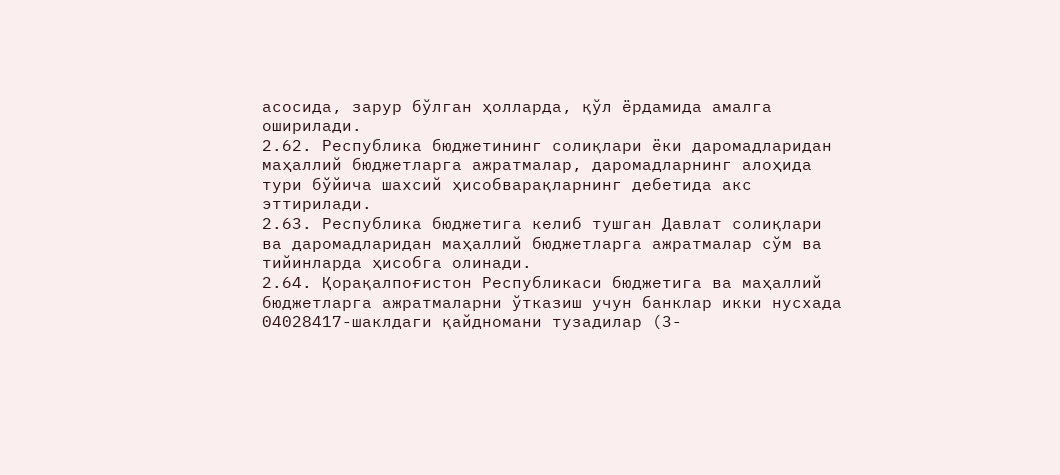асосида, зарур бўлган ҳолларда, қўл ёрдамида амалга оширилади.
2.62. Республика бюджетининг солиқлари ёки даромадларидан маҳаллий бюджетларга ажратмалар, даромадларнинг алоҳида тури бўйича шахсий ҳисобварақларнинг дебетида акс эттирилади.
2.63. Республика бюджетига келиб тушган Давлат солиқлари ва даромадларидан маҳаллий бюджетларга ажратмалар сўм ва тийинларда ҳисобга олинади.
2.64. Қорақалпоғистон Республикаси бюджетига ва маҳаллий бюджетларга ажратмаларни ўтказиш учун банклар икки нусхада 04028417-шаклдаги қайдномани тузадилар (3-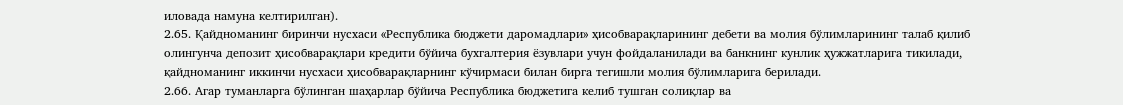иловада намуна келтирилган).
2.65. Қайдноманинг биринчи нусхаси «Республика бюджети даромадлари» ҳисобварақларининг дебети ва молия бўлимларининг талаб қилиб олингунча депозит ҳисобварақлари кредити бўйича бухгалтерия ёзувлари учун фойдаланилади ва банкнинг кунлик ҳужжатларига тикилади, қайдноманинг иккинчи нусхаси ҳисобварақларнинг кўчирмаси билан бирга тегишли молия бўлимларига берилади.
2.66. Агар туманларга бўлинган шаҳарлар бўйича Республика бюджетига келиб тушган солиқлар ва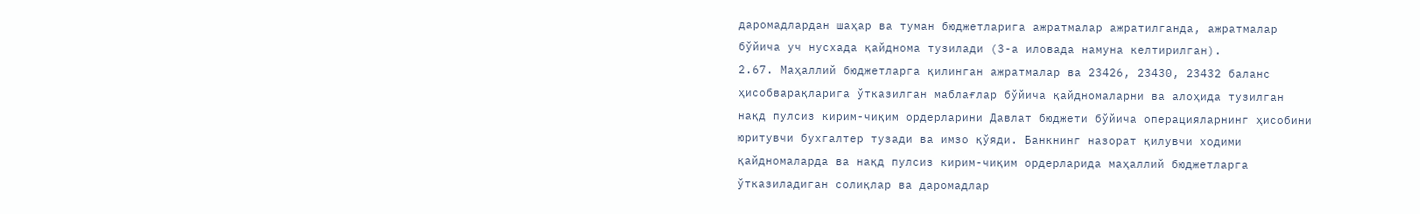даромадлардан шаҳар ва туман бюджетларига ажратмалар ажратилганда, ажратмалар бўйича уч нусхада қайднома тузилади (3-а иловада намуна келтирилган).
2.67. Маҳаллий бюджетларга қилинган ажратмалар ва 23426, 23430, 23432 баланс ҳисобварақларига ўтказилган маблағлар бўйича қайдномаларни ва алоҳида тузилган нақд пулсиз кирим-чиқим ордерларини Давлат бюджети бўйича операцияларнинг ҳисобини юритувчи бухгалтер тузади ва имзо қўяди. Банкнинг назорат қилувчи ходими қайдномаларда ва нақд пулсиз кирим-чиқим ордерларида маҳаллий бюджетларга ўтказиладиган солиқлар ва даромадлар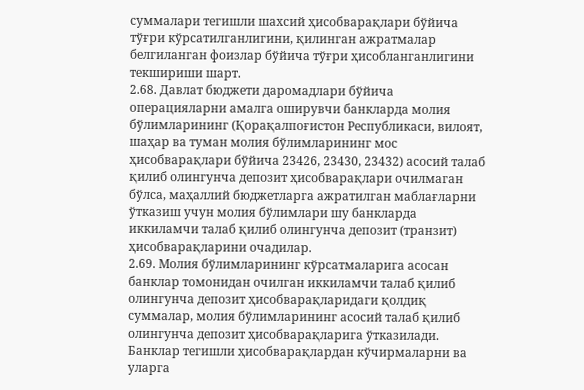суммалари тегишли шахсий ҳисобварақлари бўйича тўғри кўрсатилганлигини, қилинган ажратмалар белгиланган фоизлар бўйича тўғри ҳисобланганлигини текшириши шарт.
2.68. Давлат бюджети даромадлари бўйича операцияларни амалга оширувчи банкларда молия бўлимларининг (Қорақалпоғистон Республикаси, вилоят, шаҳар ва туман молия бўлимларининг мос ҳисобварақлари бўйича 23426, 23430, 23432) асосий талаб қилиб олингунча депозит ҳисобварақлари очилмаган бўлса, маҳаллий бюджетларга ажратилган маблағларни ўтказиш учун молия бўлимлари шу банкларда иккиламчи талаб қилиб олингунча депозит (транзит) ҳисобварақларини очадилар.
2.69. Молия бўлимларининг кўрсатмаларига асосан банклар томонидан очилган иккиламчи талаб қилиб олингунча депозит ҳисобварақларидаги қолдиқ суммалар, молия бўлимларининг асосий талаб қилиб олингунча депозит ҳисобварақларига ўтказилади. Банклар тегишли ҳисобварақлардан кўчирмаларни ва уларга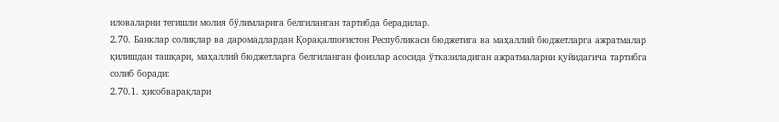иловаларни тегишли молия бўлимларига белгиланган тартибда берадилар.
2.70. Банклар солиқлар ва даромадлардан Қорақалпоғистон Республикаси бюджетига ва маҳаллий бюджетларга ажратмалар қилишдан ташқари, маҳаллий бюджетларга белгиланган фоизлар асосида ўтказиладиган ажратмаларни қуйидагича тартибга солиб боради:
2.70.1. ҳисобварақлари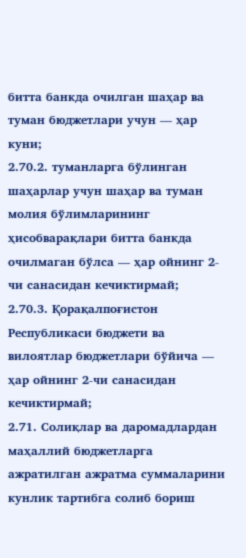битта банкда очилган шаҳар ва туман бюджетлари учун — ҳар куни;
2.70.2. туманларга бўлинган шаҳарлар учун шаҳар ва туман молия бўлимларининг ҳисобварақлари битта банкда очилмаган бўлса — ҳар ойнинг 2-чи санасидан кечиктирмай;
2.70.3. Қорақалпоғистон Республикаси бюджети ва вилоятлар бюджетлари бўйича — ҳар ойнинг 2-чи санасидан кечиктирмай;
2.71. Солиқлар ва даромадлардан маҳаллий бюджетларга ажратилган ажратма суммаларини кунлик тартибга солиб бориш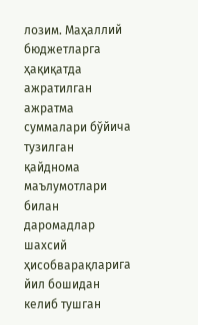лозим. Маҳаллий бюджетларга ҳақиқатда ажратилган ажратма суммалари бўйича тузилган қайднома маълумотлари билан даромадлар шахсий ҳисобварақларига йил бошидан келиб тушган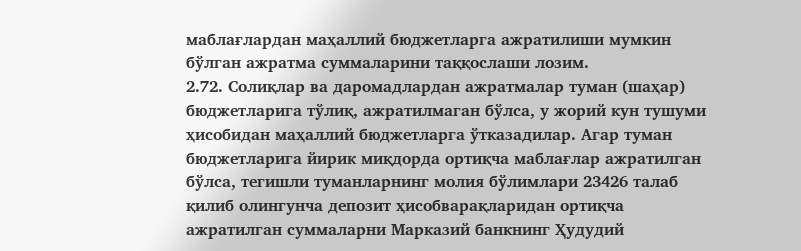маблағлардан маҳаллий бюджетларга ажратилиши мумкин бўлган ажратма суммаларини таққослаши лозим.
2.72. Солиқлар ва даромадлардан ажратмалар туман (шаҳар) бюджетларига тўлиқ, ажратилмаган бўлса, у жорий кун тушуми ҳисобидан маҳаллий бюджетларга ўтказадилар. Агар туман бюджетларига йирик миқдорда ортиқча маблағлар ажратилган бўлса, тегишли туманларнинг молия бўлимлари 23426 талаб қилиб олингунча депозит ҳисобварақларидан ортиқча ажратилган суммаларни Марказий банкнинг Ҳудудий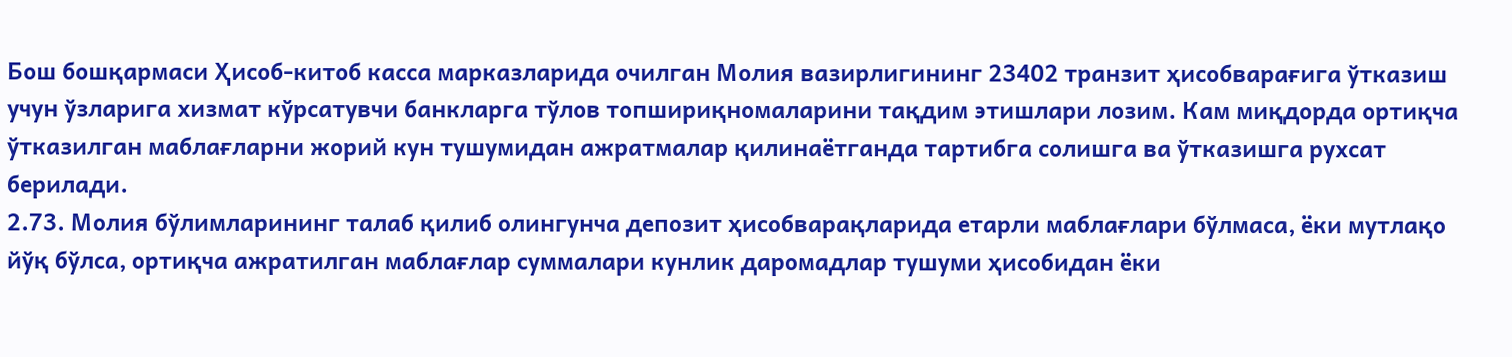Бош бошқармаси Ҳисоб-китоб касса марказларида очилган Молия вазирлигининг 23402 транзит ҳисобварағига ўтказиш учун ўзларига хизмат кўрсатувчи банкларга тўлов топшириқномаларини тақдим этишлари лозим. Кам миқдорда ортиқча ўтказилган маблағларни жорий кун тушумидан ажратмалар қилинаётганда тартибга солишга ва ўтказишга рухсат берилади.
2.73. Молия бўлимларининг талаб қилиб олингунча депозит ҳисобварақларида етарли маблағлари бўлмаса, ёки мутлақо йўқ бўлса, ортиқча ажратилган маблағлар суммалари кунлик даромадлар тушуми ҳисобидан ёки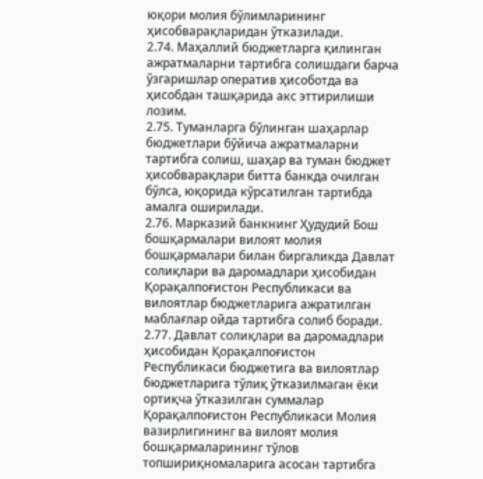юқори молия бўлимларининг ҳисобварақларидан ўтказилади.
2.74. Маҳаллий бюджетларга қилинган ажратмаларни тартибга солишдаги барча ўзгаришлар оператив ҳисоботда ва ҳисобдан ташқарида акс эттирилиши лозим.
2.75. Туманларга бўлинган шаҳарлар бюджетлари бўйича ажратмаларни тартибга солиш, шаҳар ва туман бюджет ҳисобварақлари битта банкда очилган бўлса, юқорида кўрсатилган тартибда амалга оширилади.
2.76. Марказий банкнинг Ҳудудий Бош бошқармалари вилоят молия бошқармалари билан биргаликда Давлат солиқлари ва даромадлари ҳисобидан Қорақалпоғистон Республикаси ва вилоятлар бюджетларига ажратилган маблағлар ойда тартибга солиб боради.
2.77. Давлат солиқлари ва даромадлари ҳисобидан Қорақалпоғистон Республикаси бюджетига ва вилоятлар бюджетларига тўлиқ ўтказилмаган ёки ортиқча ўтказилган суммалар Қорақалпоғистон Республикаси Молия вазирлигининг ва вилоят молия бошқармаларининг тўлов топшириқномаларига асосан тартибга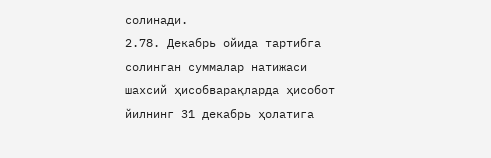солинади.
2.78. Декабрь ойида тартибга солинган суммалар натижаси шахсий ҳисобварақларда ҳисобот йилнинг 31 декабрь ҳолатига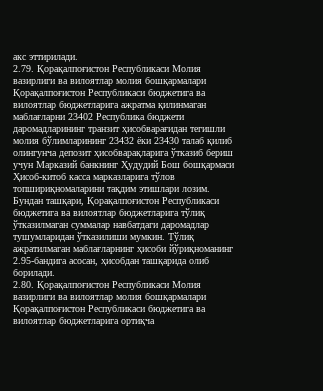акс эттирилади.
2.79. Қорақалпоғистон Республикаси Молия вазирлиги ва вилоятлар молия бошқармалари Қорақалпоғистон Республикаси бюджетига ва вилоятлар бюджетларига ажратма қилинмаган маблағларни 23402 Республика бюджети даромадларининг транзит ҳисобварағидан тегишли молия бўлимларининг 23432 ёки 23430 талаб қилиб олингунча депозит ҳисобварақларига ўтказиб бериш учун Марказий банкнинг Ҳудудий Бош бошқармаси Ҳисоб-китоб касса марказларига тўлов топшириқномаларини тақдим этишлари лозим. Бундан ташқари, Қорақалпоғистон Республикаси бюджетига ва вилоятлар бюджетларига тўлиқ ўтказилмаган суммалар навбатдаги даромадлар тушумларидан ўтказилиши мумкин. Тўлиқ ажратилмаган маблағларнинг ҳисоби йўриқноманинг 2.95-бандига асосан, ҳисобдан ташқарида олиб борилади.
2.80. Қорақалпоғистон Республикаси Молия вазирлиги ва вилоятлар молия бошқармалари Қорақалпоғистон Республикаси бюджетига ва вилоятлар бюджетларига ортиқча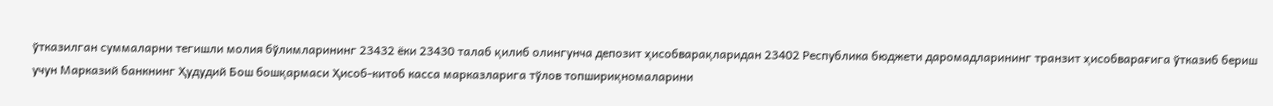ўтказилган суммаларни тегишли молия бўлимларининг 23432 ёки 23430 талаб қилиб олингунча депозит ҳисобварақларидан 23402 Республика бюджети даромадларининг транзит ҳисобварағига ўтказиб бериш учун Марказий банкнинг Ҳудудий Бош бошқармаси Ҳисоб-китоб касса марказларига тўлов топшириқномаларини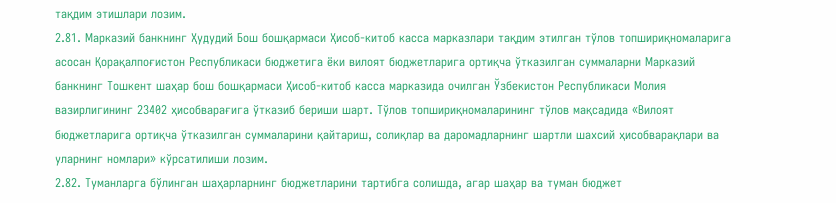тақдим этишлари лозим.
2.81. Марказий банкнинг Ҳудудий Бош бошқармаси Ҳисоб-китоб касса марказлари тақдим этилган тўлов топшириқномаларига асосан Қорақалпоғистон Республикаси бюджетига ёки вилоят бюджетларига ортиқча ўтказилган суммаларни Марказий банкнинг Тошкент шаҳар бош бошқармаси Ҳисоб-китоб касса марказида очилган Ўзбекистон Республикаси Молия вазирлигининг 23402 ҳисобварағига ўтказиб бериши шарт. Тўлов топшириқномаларининг тўлов мақсадида «Вилоят бюджетларига ортиқча ўтказилган суммаларини қайтариш, солиқлар ва даромадларнинг шартли шахсий ҳисобварақлари ва уларнинг номлари» кўрсатилиши лозим.
2.82. Туманларга бўлинган шаҳарларнинг бюджетларини тартибга солишда, агар шаҳар ва туман бюджет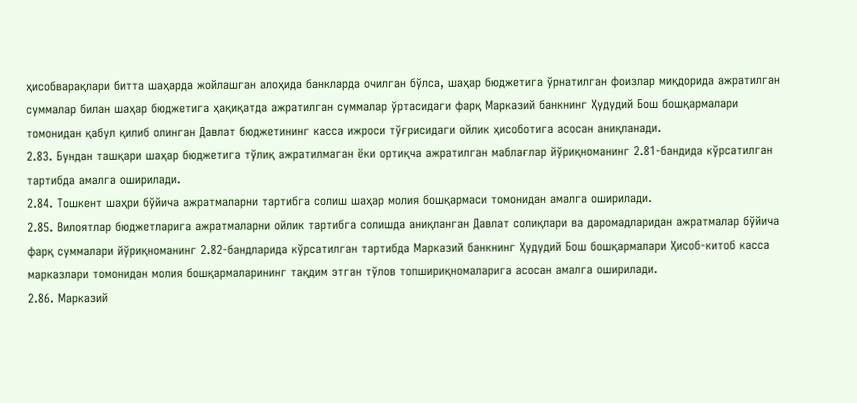ҳисобварақлари битта шаҳарда жойлашган алоҳида банкларда очилган бўлса, шаҳар бюджетига ўрнатилган фоизлар миқдорида ажратилган суммалар билан шаҳар бюджетига ҳақиқатда ажратилган суммалар ўртасидаги фарқ Марказий банкнинг Ҳудудий Бош бошқармалари томонидан қабул қилиб олинган Давлат бюджетининг касса ижроси тўғрисидаги ойлик ҳисоботига асосан аниқланади.
2.83. Бундан ташқари шаҳар бюджетига тўлиқ ажратилмаган ёки ортиқча ажратилган маблағлар йўриқноманинг 2.81-бандида кўрсатилган тартибда амалга оширилади.
2.84. Тошкент шаҳри бўйича ажратмаларни тартибга солиш шаҳар молия бошқармаси томонидан амалга оширилади.
2.85. Вилоятлар бюджетларига ажратмаларни ойлик тартибга солишда аниқланган Давлат солиқлари ва даромадларидан ажратмалар бўйича фарқ суммалари йўриқноманинг 2.82-бандларида кўрсатилган тартибда Марказий банкнинг Ҳудудий Бош бошқармалари Ҳисоб-китоб касса марказлари томонидан молия бошқармаларининг тақдим этган тўлов топшириқномаларига асосан амалга оширилади.
2.86. Марказий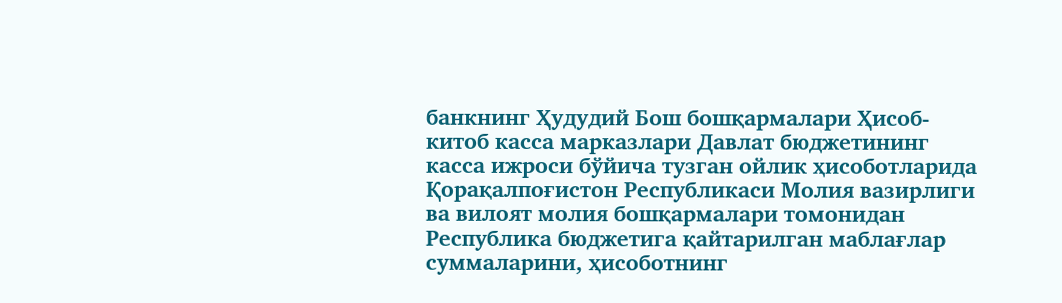банкнинг Ҳудудий Бош бошқармалари Ҳисоб-китоб касса марказлари Давлат бюджетининг касса ижроси бўйича тузган ойлик ҳисоботларида Қорақалпоғистон Республикаси Молия вазирлиги ва вилоят молия бошқармалари томонидан Республика бюджетига қайтарилган маблағлар суммаларини, ҳисоботнинг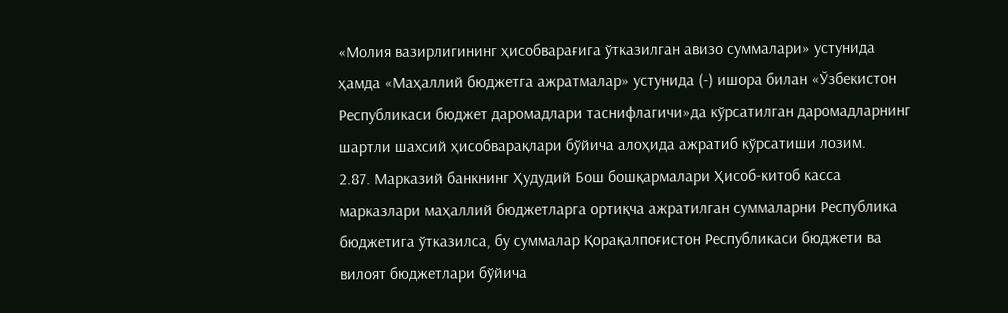«Молия вазирлигининг ҳисобварағига ўтказилган авизо суммалари» устунида ҳамда «Маҳаллий бюджетга ажратмалар» устунида (-) ишора билан «Ўзбекистон Республикаси бюджет даромадлари таснифлагичи»да кўрсатилган даромадларнинг шартли шахсий ҳисобварақлари бўйича алоҳида ажратиб кўрсатиши лозим.
2.87. Марказий банкнинг Ҳудудий Бош бошқармалари Ҳисоб-китоб касса марказлари маҳаллий бюджетларга ортиқча ажратилган суммаларни Республика бюджетига ўтказилса, бу суммалар Қорақалпоғистон Республикаси бюджети ва вилоят бюджетлари бўйича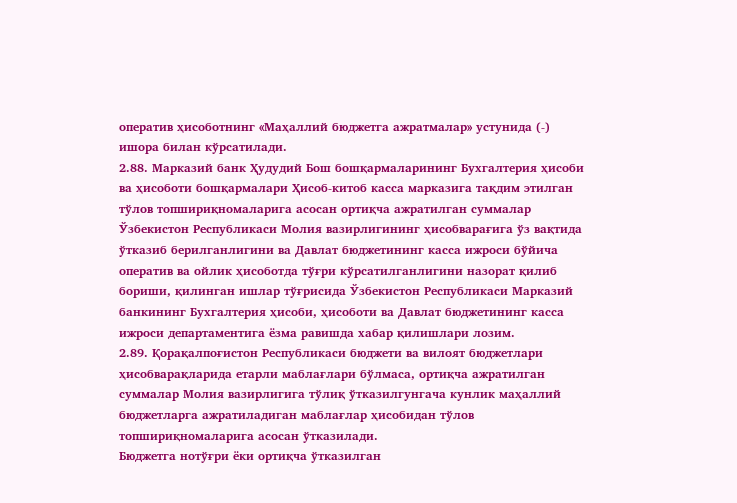оператив ҳисоботнинг «Маҳаллий бюджетга ажратмалар» устунида (-) ишора билан кўрсатилади.
2.88. Марказий банк Ҳудудий Бош бошқармаларининг Бухгалтерия ҳисоби ва ҳисоботи бошқармалари Ҳисоб-китоб касса марказига тақдим этилган тўлов топшириқномаларига асосан ортиқча ажратилган суммалар Ўзбекистон Республикаси Молия вазирлигининг ҳисобварағига ўз вақтида ўтказиб берилганлигини ва Давлат бюджетининг касса ижроси бўйича оператив ва ойлик ҳисоботда тўғри кўрсатилганлигини назорат қилиб бориши, қилинган ишлар тўғрисида Ўзбекистон Республикаси Марказий банкининг Бухгалтерия ҳисоби, ҳисоботи ва Давлат бюджетининг касса ижроси департаментига ёзма равишда хабар қилишлари лозим.
2.89. Қорақалпоғистон Республикаси бюджети ва вилоят бюджетлари ҳисобварақларида етарли маблағлари бўлмаса, ортиқча ажратилган суммалар Молия вазирлигига тўлиқ ўтказилгунгача кунлик маҳаллий бюджетларга ажратиладиган маблағлар ҳисобидан тўлов топшириқномаларига асосан ўтказилади.
Бюджетга нотўғри ёки ортиқча ўтказилган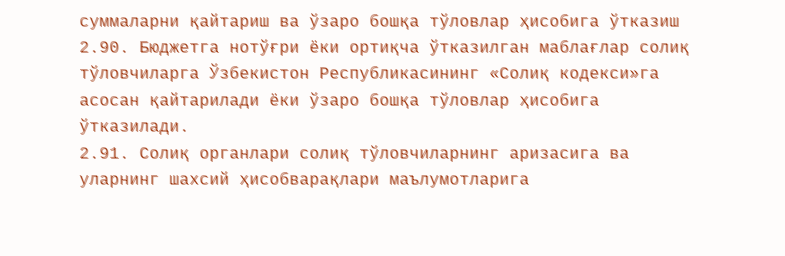суммаларни қайтариш ва ўзаро бошқа тўловлар ҳисобига ўтказиш
2.90. Бюджетга нотўғри ёки ортиқча ўтказилган маблағлар солиқ тўловчиларга Ўзбекистон Республикасининг «Солиқ кодекси»га асосан қайтарилади ёки ўзаро бошқа тўловлар ҳисобига ўтказилади.
2.91. Солиқ органлари солиқ тўловчиларнинг аризасига ва уларнинг шахсий ҳисобварақлари маълумотларига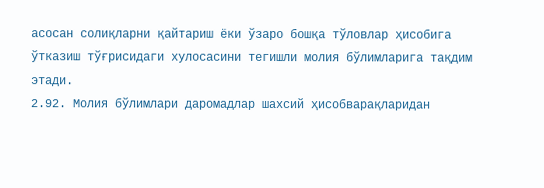асосан солиқларни қайтариш ёки ўзаро бошқа тўловлар ҳисобига ўтказиш тўғрисидаги хулосасини тегишли молия бўлимларига тақдим этади.
2.92. Молия бўлимлари даромадлар шахсий ҳисобварақларидан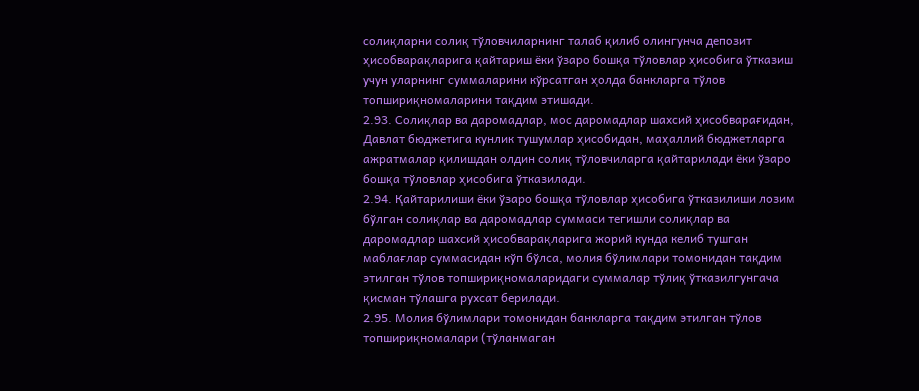солиқларни солиқ тўловчиларнинг талаб қилиб олингунча депозит ҳисобварақларига қайтариш ёки ўзаро бошқа тўловлар ҳисобига ўтказиш учун уларнинг суммаларини кўрсатган ҳолда банкларга тўлов топшириқномаларини тақдим этишади.
2.93. Солиқлар ва даромадлар, мос даромадлар шахсий ҳисобварағидан, Давлат бюджетига кунлик тушумлар ҳисобидан, маҳаллий бюджетларга ажратмалар қилишдан олдин солиқ тўловчиларга қайтарилади ёки ўзаро бошқа тўловлар ҳисобига ўтказилади.
2.94. Қайтарилиши ёки ўзаро бошқа тўловлар ҳисобига ўтказилиши лозим бўлган солиқлар ва даромадлар суммаси тегишли солиқлар ва даромадлар шахсий ҳисобварақларига жорий кунда келиб тушган маблағлар суммасидан кўп бўлса, молия бўлимлари томонидан тақдим этилган тўлов топшириқномаларидаги суммалар тўлиқ ўтказилгунгача қисман тўлашга рухсат берилади.
2.95. Молия бўлимлари томонидан банкларга тақдим этилган тўлов топшириқномалари (тўланмаган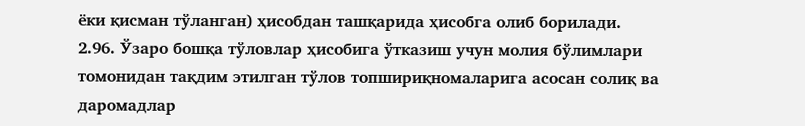ёки қисман тўланган) ҳисобдан ташқарида ҳисобга олиб борилади.
2.96. Ўзаро бошқа тўловлар ҳисобига ўтказиш учун молия бўлимлари томонидан тақдим этилган тўлов топшириқномаларига асосан солиқ ва даромадлар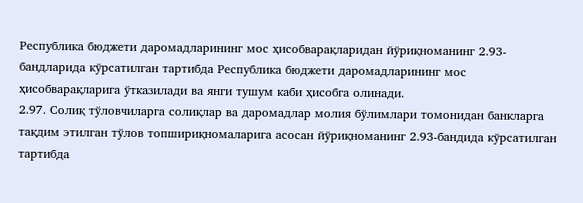Республика бюджети даромадларининг мос ҳисобварақларидан йўриқноманинг 2.93-бандларида кўрсатилган тартибда Республика бюджети даромадларининг мос ҳисобварақларига ўтказилади ва янги тушум каби ҳисобга олинади.
2.97. Солиқ тўловчиларга солиқлар ва даромадлар молия бўлимлари томонидан банкларга тақдим этилган тўлов топшириқномаларига асосан йўриқноманинг 2.93-бандида кўрсатилган тартибда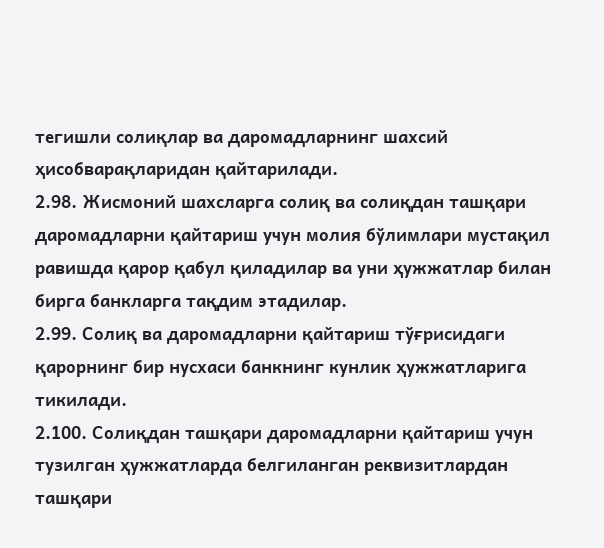тегишли солиқлар ва даромадларнинг шахсий ҳисобварақларидан қайтарилади.
2.98. Жисмоний шахсларга солиқ ва солиқдан ташқари даромадларни қайтариш учун молия бўлимлари мустақил равишда қарор қабул қиладилар ва уни ҳужжатлар билан бирга банкларга тақдим этадилар.
2.99. Солиқ ва даромадларни қайтариш тўғрисидаги қарорнинг бир нусхаси банкнинг кунлик ҳужжатларига тикилади.
2.100. Солиқдан ташқари даромадларни қайтариш учун тузилган ҳужжатларда белгиланган реквизитлардан ташқари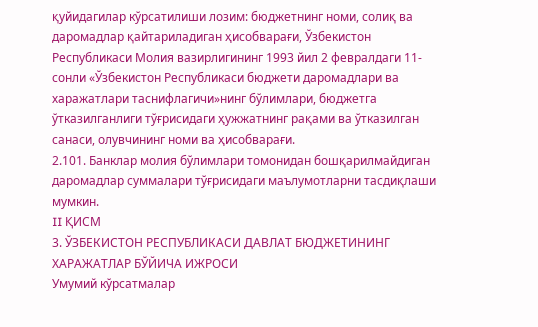қуйидагилар кўрсатилиши лозим: бюджетнинг номи, солиқ ва даромадлар қайтариладиган ҳисобварағи, Ўзбекистон Республикаси Молия вазирлигининг 1993 йил 2 февралдаги 11-сонли «Ўзбекистон Республикаси бюджети даромадлари ва харажатлари таснифлагичи»нинг бўлимлари, бюджетга ўтказилганлиги тўғрисидаги ҳужжатнинг рақами ва ўтказилган санаси, олувчининг номи ва ҳисобварағи.
2.101. Банклар молия бўлимлари томонидан бошқарилмайдиган даромадлар суммалари тўғрисидаги маълумотларни тасдиқлаши мумкин.
II ҚИСМ
3. ЎЗБЕКИСТОН РЕСПУБЛИКАСИ ДАВЛАТ БЮДЖЕТИНИНГ ХАРАЖАТЛАР БЎЙИЧА ИЖРОСИ
Умумий кўрсатмалар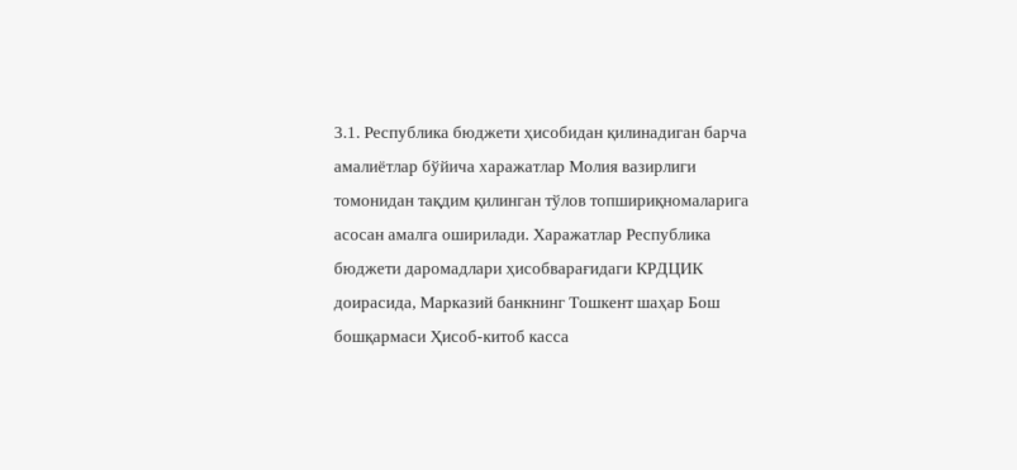3.1. Республика бюджети ҳисобидан қилинадиган барча амалиётлар бўйича харажатлар Молия вазирлиги томонидан тақдим қилинган тўлов топшириқномаларига асосан амалга оширилади. Харажатлар Республика бюджети даромадлари ҳисобварағидаги КРДЦИК доирасида, Марказий банкнинг Тошкент шаҳар Бош бошқармаси Ҳисоб-китоб касса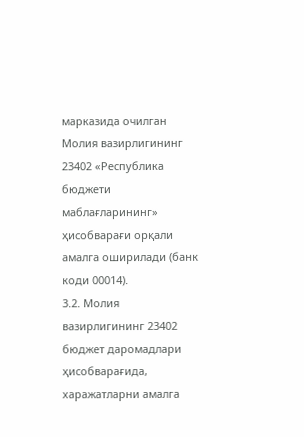марказида очилган Молия вазирлигининг 23402 «Республика бюджети маблағларининг» ҳисобварағи орқали амалга оширилади (банк коди 00014).
3.2. Молия вазирлигининг 23402 бюджет даромадлари ҳисобварағида, харажатларни амалга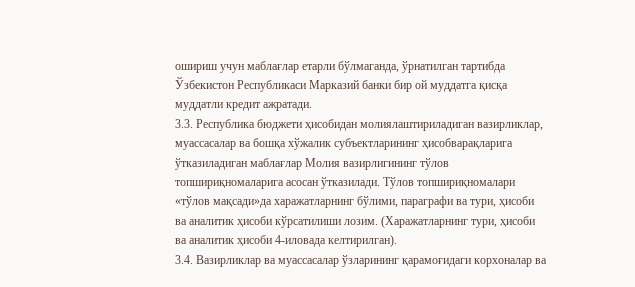ошириш учун маблағлар етарли бўлмаганда, ўрнатилган тартибда Ўзбекистон Республикаси Марказий банки бир ой муддатга қисқа муддатли кредит ажратади.
3.3. Республика бюджети ҳисобидан молиялаштириладиган вазирликлар, муассасалар ва бошқа хўжалик субъектларининг ҳисобварақларига ўтказиладиган маблағлар Молия вазирлигининг тўлов топшириқномаларига асосан ўтказилади. Тўлов топшириқномалари «тўлов мақсади»да харажатларнинг бўлими, параграфи ва тури, ҳисоби ва аналитик ҳисоби кўрсатилиши лозим. (Харажатларнинг тури, ҳисоби ва аналитик ҳисоби 4-иловада келтирилган).
3.4. Вазирликлар ва муассасалар ўзларининг қарамоғидаги корхоналар ва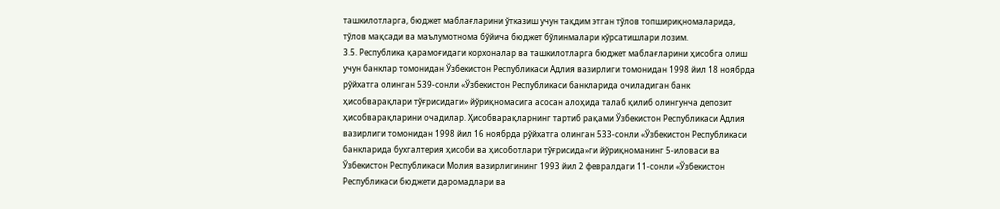ташкилотларга, бюджет маблағларини ўтказиш учун тақдим этган тўлов топшириқномаларида, тўлов мақсади ва маълумотнома бўйича бюджет бўлинмалари кўрсатишлари лозим.
3.5. Республика қарамоғидаги корхоналар ва ташкилотларга бюджет маблағларини ҳисобга олиш учун банклар томонидан Ўзбекистон Республикаси Адлия вазирлиги томонидан 1998 йил 18 ноябрда рўйхатга олинган 539-сонли «Ўзбекистон Республикаси банкларида очиладиган банк ҳисобварақлари тўғрисидаги» йўриқномасига асосан алоҳида талаб қилиб олингунча депозит ҳисобварақларини очадилар. Ҳисобварақларнинг тартиб рақами Ўзбекистон Республикаси Адлия вазирлиги томонидан 1998 йил 16 ноябрда рўйхатга олинган 533-сонли «Ўзбекистон Республикаси банкларида бухгалтерия ҳисоби ва ҳисоботлари тўғрисида»ги йўриқноманинг 5-иловаси ва Ўзбекистон Республикаси Молия вазирлигининг 1993 йил 2 февралдаги 11-сонли «Ўзбекистон Республикаси бюджети даромадлари ва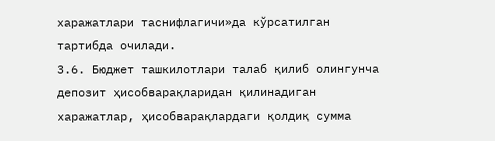харажатлари таснифлагичи»да кўрсатилган тартибда очилади.
3.6. Бюджет ташкилотлари талаб қилиб олингунча депозит ҳисобварақларидан қилинадиган харажатлар, ҳисобварақлардаги қолдиқ сумма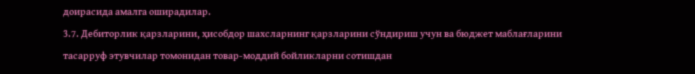доирасида амалга оширадилар.
3.7. Дебиторлик қарзларини, ҳисобдор шахсларнинг қарзларини сўндириш учун ва бюджет маблағларини тасарруф этувчилар томонидан товар-моддий бойликларни сотишдан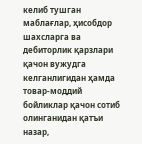келиб тушган маблағлар, ҳисобдор шахсларга ва дебиторлик қарзлари қачон вужудга келганлигидан ҳамда товар-моддий бойликлар қачон сотиб олинганидан қатъи назар,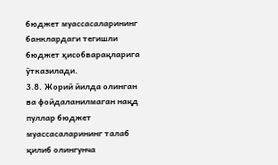бюджет муассасаларининг банклардаги тегишли бюджет ҳисобварақларига ўтказилади.
3.8. Жорий йилда олинган ва фойдаланилмаган нақд пуллар бюджет муассасаларининг талаб қилиб олингунча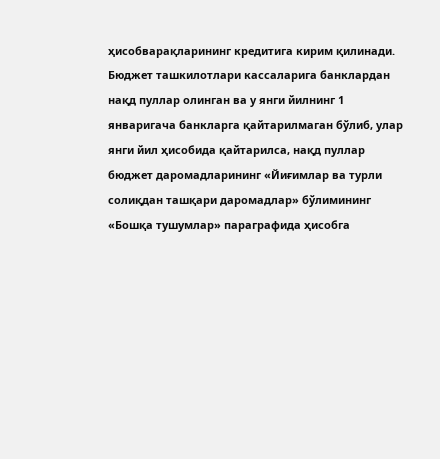ҳисобварақларининг кредитига кирим қилинади. Бюджет ташкилотлари кассаларига банклардан нақд пуллар олинган ва у янги йилнинг 1 январигача банкларга қайтарилмаган бўлиб, улар янги йил ҳисобида қайтарилса, нақд пуллар бюджет даромадларининг «Йиғимлар ва турли солиқдан ташқари даромадлар» бўлимининг «Бошқа тушумлар» параграфида ҳисобга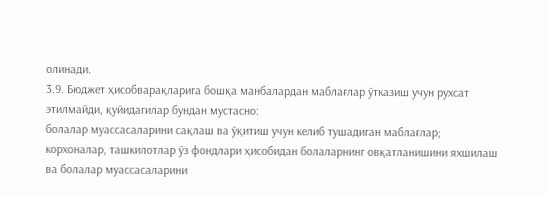олинади.
3.9. Бюджет ҳисобварақларига бошқа манбалардан маблағлар ўтказиш учун рухсат этилмайди, қуйидагилар бундан мустасно:
болалар муассасаларини сақлаш ва ўқитиш учун келиб тушадиган маблағлар;
корхоналар, ташкилотлар ўз фондлари ҳисобидан болаларнинг овқатланишини яхшилаш ва болалар муассасаларини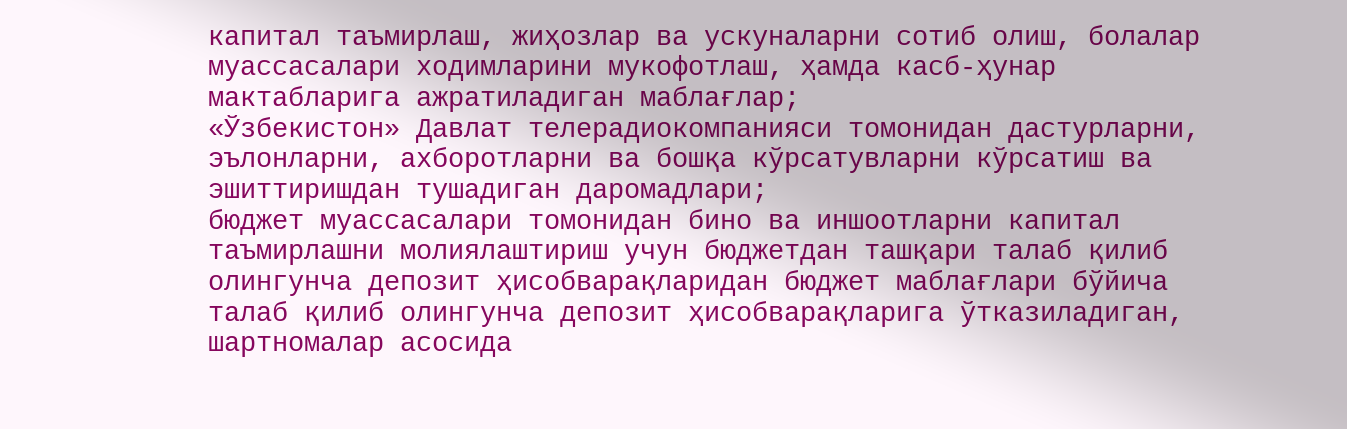капитал таъмирлаш, жиҳозлар ва ускуналарни сотиб олиш, болалар муассасалари ходимларини мукофотлаш, ҳамда касб-ҳунар мактабларига ажратиладиган маблағлар;
«Ўзбекистон» Давлат телерадиокомпанияси томонидан дастурларни, эълонларни, ахборотларни ва бошқа кўрсатувларни кўрсатиш ва эшиттиришдан тушадиган даромадлари;
бюджет муассасалари томонидан бино ва иншоотларни капитал таъмирлашни молиялаштириш учун бюджетдан ташқари талаб қилиб олингунча депозит ҳисобварақларидан бюджет маблағлари бўйича талаб қилиб олингунча депозит ҳисобварақларига ўтказиладиган, шартномалар асосида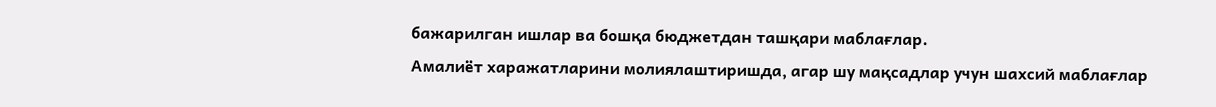бажарилган ишлар ва бошқа бюджетдан ташқари маблағлар.
Амалиёт харажатларини молиялаштиришда, агар шу мақсадлар учун шахсий маблағлар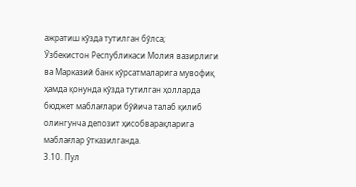ажратиш кўзда тутилган бўлса;
Ўзбекистон Республикаси Молия вазирлиги ва Марказий банк кўрсатмаларига мувофиқ ҳамда қонунда кўзда тутилган ҳолларда бюджет маблағлари бўйича талаб қилиб олингунча депозит ҳисобварақларига маблағлар ўтказилганда.
3.10. Пул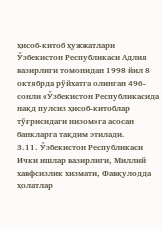ҳисоб-китоб ҳужжатлари Ўзбекистон Республикаси Адлия вазирлиги томонидан 1998 йил 8 октябрда рўйхатга олинган 496-сонли «Ўзбекистон Республикасида нақд пулсиз ҳисоб-китоблар тўғрисидаги низом»га асосан банкларга тақдим этилади.
3.11. Ўзбекистон Республикаси Ички ишлар вазирлиги, Миллий хавфсизлик хизмати, Фавқулодда ҳолатлар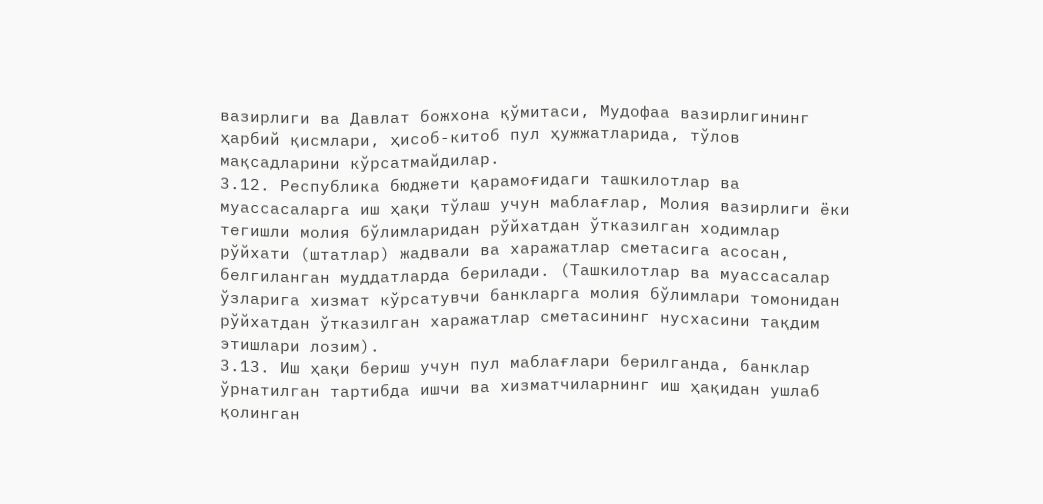вазирлиги ва Давлат божхона қўмитаси, Мудофаа вазирлигининг ҳарбий қисмлари, ҳисоб-китоб пул ҳужжатларида, тўлов мақсадларини кўрсатмайдилар.
3.12. Республика бюджети қарамоғидаги ташкилотлар ва муассасаларга иш ҳақи тўлаш учун маблағлар, Молия вазирлиги ёки тегишли молия бўлимларидан рўйхатдан ўтказилган ходимлар рўйхати (штатлар) жадвали ва харажатлар сметасига асосан, белгиланган муддатларда берилади. (Ташкилотлар ва муассасалар ўзларига хизмат кўрсатувчи банкларга молия бўлимлари томонидан рўйхатдан ўтказилган харажатлар сметасининг нусхасини тақдим этишлари лозим).
3.13. Иш ҳақи бериш учун пул маблағлари берилганда, банклар ўрнатилган тартибда ишчи ва хизматчиларнинг иш ҳақидан ушлаб қолинган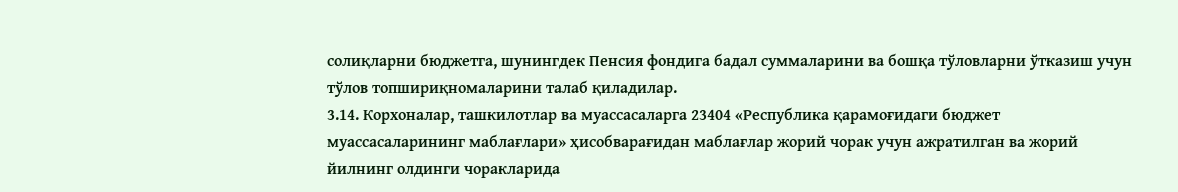солиқларни бюджетга, шунингдек Пенсия фондига бадал суммаларини ва бошқа тўловларни ўтказиш учун тўлов топшириқномаларини талаб қиладилар.
3.14. Корхоналар, ташкилотлар ва муассасаларга 23404 «Республика қарамоғидаги бюджет муассасаларининг маблағлари» ҳисобварағидан маблағлар жорий чорак учун ажратилган ва жорий йилнинг олдинги чоракларида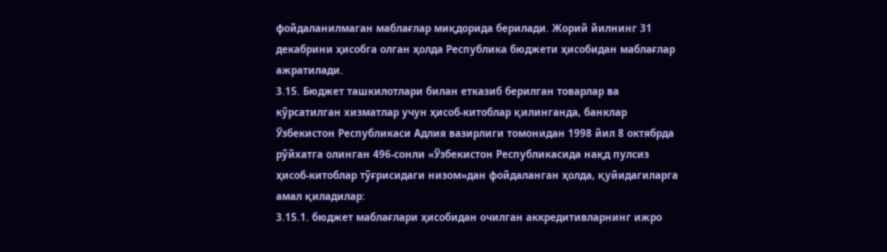фойдаланилмаган маблағлар миқдорида берилади. Жорий йилнинг 31 декабрини ҳисобга олган ҳолда Республика бюджети ҳисобидан маблағлар ажратилади.
3.15. Бюджет ташкилотлари билан етказиб берилган товарлар ва кўрсатилган хизматлар учун ҳисоб-китоблар қилинганда, банклар Ўзбекистон Республикаси Адлия вазирлиги томонидан 1998 йил 8 октябрда рўйхатга олинган 496-сонли «Ўзбекистон Республикасида нақд пулсиз ҳисоб-китоблар тўғрисидаги низом»дан фойдаланган ҳолда, қуйидагиларга амал қиладилар:
3.15.1. бюджет маблағлари ҳисобидан очилган аккредитивларнинг ижро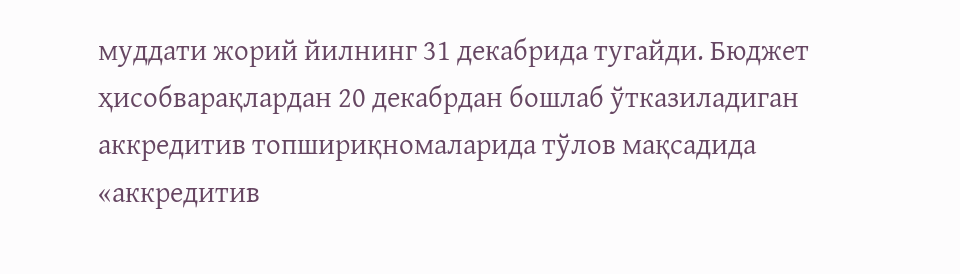муддати жорий йилнинг 31 декабрида тугайди. Бюджет ҳисобварақлардан 20 декабрдан бошлаб ўтказиладиган аккредитив топшириқномаларида тўлов мақсадида «аккредитив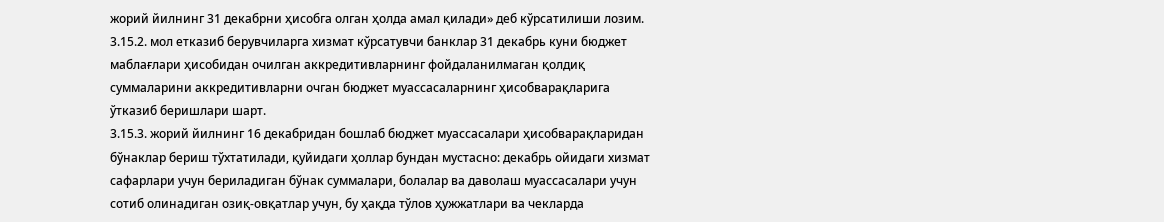жорий йилнинг 31 декабрни ҳисобга олган ҳолда амал қилади» деб кўрсатилиши лозим.
3.15.2. мол етказиб берувчиларга хизмат кўрсатувчи банклар 31 декабрь куни бюджет маблағлари ҳисобидан очилган аккредитивларнинг фойдаланилмаган қолдиқ суммаларини аккредитивларни очган бюджет муассасаларнинг ҳисобварақларига ўтказиб беришлари шарт.
3.15.3. жорий йилнинг 16 декабридан бошлаб бюджет муассасалари ҳисобварақларидан бўнаклар бериш тўхтатилади, қуйидаги ҳоллар бундан мустасно: декабрь ойидаги хизмат сафарлари учун бериладиган бўнак суммалари, болалар ва даволаш муассасалари учун сотиб олинадиган озиқ-овқатлар учун, бу ҳақда тўлов ҳужжатлари ва чекларда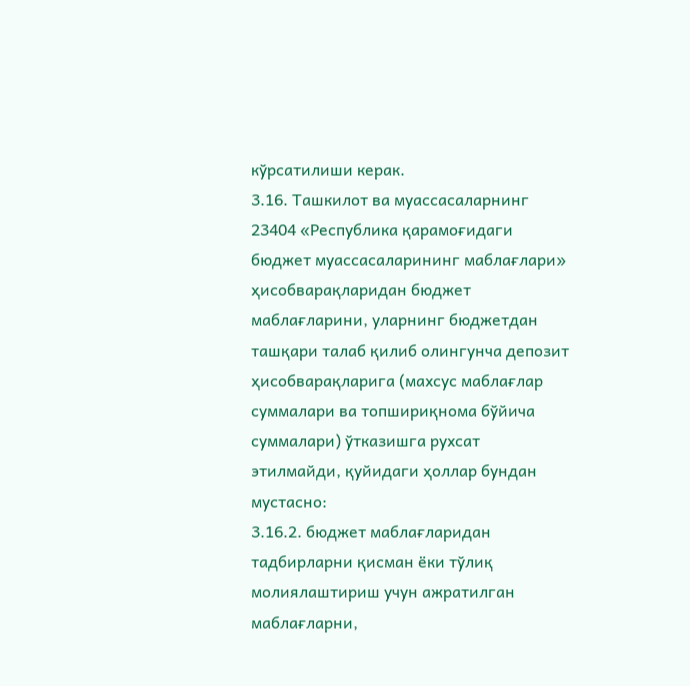кўрсатилиши керак.
3.16. Ташкилот ва муассасаларнинг 23404 «Республика қарамоғидаги бюджет муассасаларининг маблағлари» ҳисобварақларидан бюджет маблағларини, уларнинг бюджетдан ташқари талаб қилиб олингунча депозит ҳисобварақларига (махсус маблағлар суммалари ва топшириқнома бўйича суммалари) ўтказишга рухсат этилмайди, қуйидаги ҳоллар бундан мустасно:
3.16.2. бюджет маблағларидан тадбирларни қисман ёки тўлиқ молиялаштириш учун ажратилган маблағларни,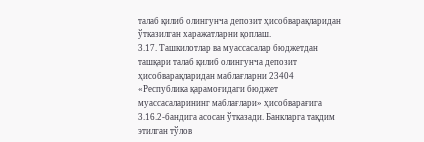талаб қилиб олингунча депозит ҳисобварақларидан ўтказилган харажатларни қоплаш.
3.17. Ташкилотлар ва муассасалар бюджетдан ташқари талаб қилиб олингунча депозит ҳисобварақларидан маблағларни 23404 «Республика қарамоғидаги бюджет муассасаларининг маблағлари» ҳисобварағига 3.16.2-бандига асосан ўтказади. Банкларга тақдим этилган тўлов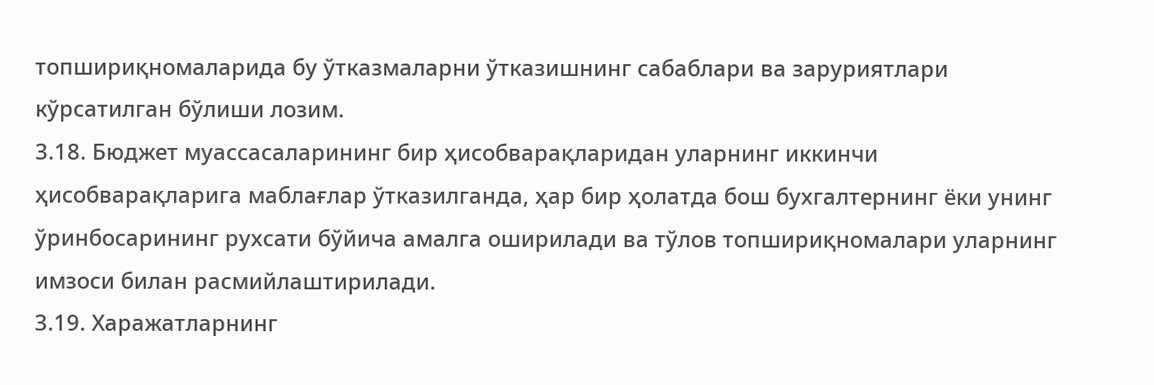топшириқномаларида бу ўтказмаларни ўтказишнинг сабаблари ва заруриятлари кўрсатилган бўлиши лозим.
3.18. Бюджет муассасаларининг бир ҳисобварақларидан уларнинг иккинчи ҳисобварақларига маблағлар ўтказилганда, ҳар бир ҳолатда бош бухгалтернинг ёки унинг ўринбосарининг рухсати бўйича амалга оширилади ва тўлов топшириқномалари уларнинг имзоси билан расмийлаштирилади.
3.19. Харажатларнинг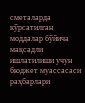сметаларда кўрсатилган моддалар бўйича мақсадли ишлатилиши учун бюджет муассасаси раҳбарлари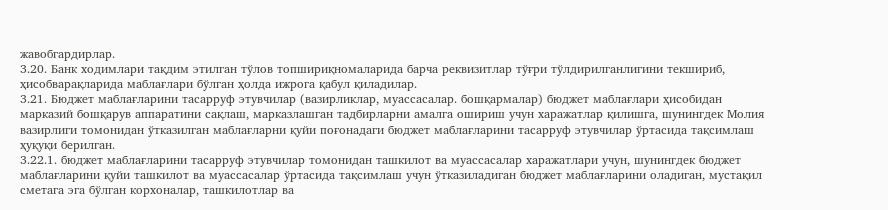жавобгардирлар.
3.20. Банк ходимлари тақдим этилган тўлов топшириқномаларида барча реквизитлар тўғри тўлдирилганлигини текшириб, ҳисобварақларида маблағлари бўлган ҳолда ижрога қабул қиладилар.
3.21. Бюджет маблағларини тасарруф этувчилар (вазирликлар, муассасалар. бошқармалар) бюджет маблағлари ҳисобидан марказий бошқарув аппаратини сақлаш, марказлашган тадбирларни амалга ошириш учун харажатлар қилишга, шунингдек Молия вазирлиги томонидан ўтказилган маблағларни қуйи поғонадаги бюджет маблағларини тасарруф этувчилар ўртасида тақсимлаш ҳуқуқи берилган.
3.22.1. бюджет маблағларини тасарруф этувчилар томонидан ташкилот ва муассасалар харажатлари учун, шунингдек бюджет маблағларини қуйи ташкилот ва муассасалар ўртасида тақсимлаш учун ўтказиладиган бюджет маблағларини оладиган, мустақил сметага эга бўлган корхоналар, ташкилотлар ва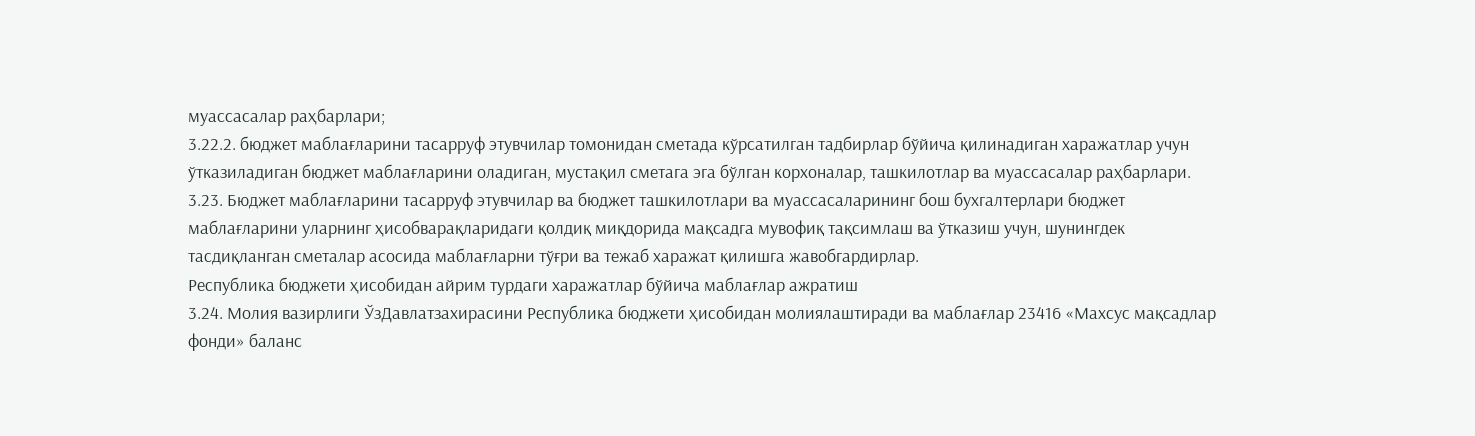муассасалар раҳбарлари;
3.22.2. бюджет маблағларини тасарруф этувчилар томонидан сметада кўрсатилган тадбирлар бўйича қилинадиган харажатлар учун ўтказиладиган бюджет маблағларини оладиган, мустақил сметага эга бўлган корхоналар, ташкилотлар ва муассасалар раҳбарлари.
3.23. Бюджет маблағларини тасарруф этувчилар ва бюджет ташкилотлари ва муассасаларининг бош бухгалтерлари бюджет маблағларини уларнинг ҳисобварақларидаги қолдиқ миқдорида мақсадга мувофиқ тақсимлаш ва ўтказиш учун, шунингдек тасдиқланган сметалар асосида маблағларни тўғри ва тежаб харажат қилишга жавобгардирлар.
Республика бюджети ҳисобидан айрим турдаги харажатлар бўйича маблағлар ажратиш
3.24. Молия вазирлиги ЎзДавлатзахирасини Республика бюджети ҳисобидан молиялаштиради ва маблағлар 23416 «Махсус мақсадлар фонди» баланс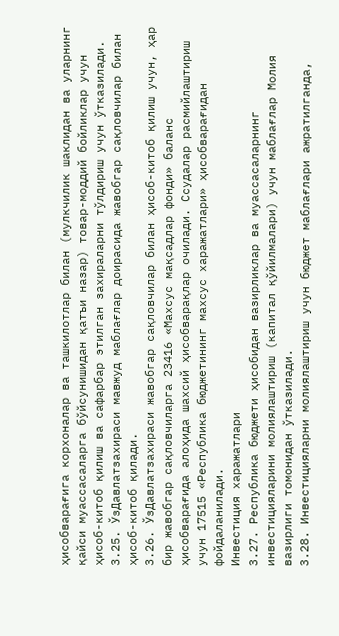ҳисобварағига корхоналар ва ташкилотлар билан (мулкчилик шаклидан ва уларнинг қайси муассасаларга бўйсунишидан қатъи назар) товар-моддий бойликлар учун ҳисоб-китоб қилиш ва сафарбар этилган захираларни тўлдириш учун ўтказилади.
3.25. ЎзДавлатзахираси мавжуд маблағлар доирасида жавобгар сақловчилар билан ҳисоб-китоб қилади.
3.26. ЎзДавлатзахираси жавобгар сақловчилар билан ҳисоб-китоб қилиш учун, ҳар бир жавобгар сақловчиларга 23416 «Махсус мақсадлар фонди» баланс ҳисобварағида алоҳида шахсий ҳисобварақлар очилади. Ссудалар расмийлаштириш учун 17515 «Республика бюджетининг махсус харажатлари» ҳисобварағидан фойдаланилади.
Инвестиция харажатлари
3.27. Республика бюджети ҳисобидан вазирликлар ва муассасаларнинг инвестицияларини молиялаштириш (капитал қўйилмалари) учун маблағлар Молия вазирлиги томонидан ўтказилади.
3.28. Инвестицияларни молиялаштириш учун бюджет маблағлари ажратилганда,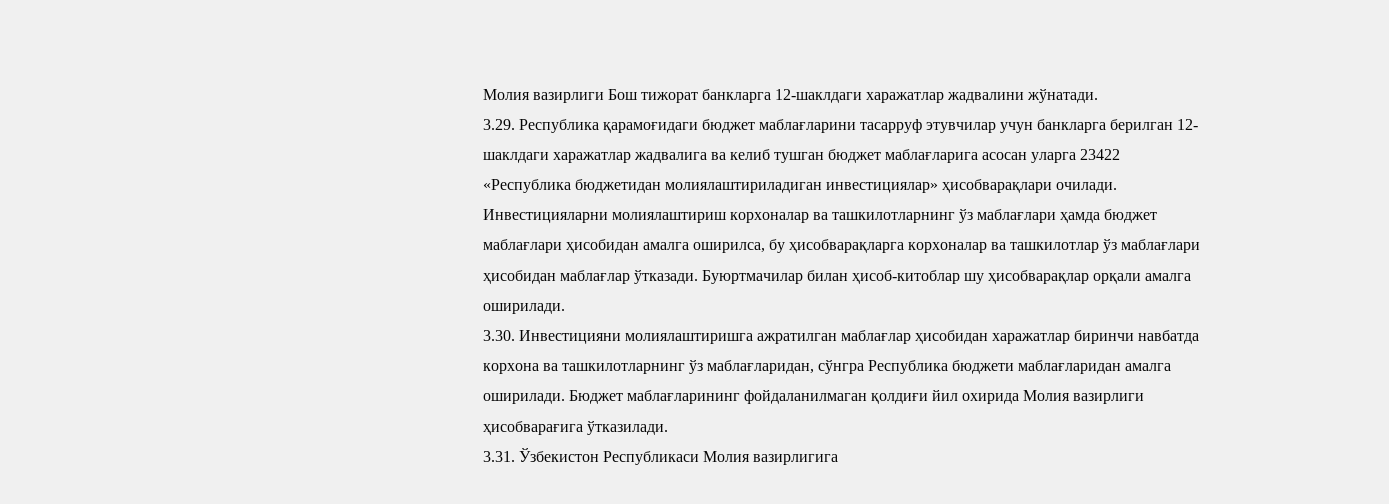Молия вазирлиги Бош тижорат банкларга 12-шаклдаги харажатлар жадвалини жўнатади.
3.29. Республика қарамоғидаги бюджет маблағларини тасарруф этувчилар учун банкларга берилган 12-шаклдаги харажатлар жадвалига ва келиб тушган бюджет маблағларига асосан уларга 23422 «Республика бюджетидан молиялаштириладиган инвестициялар» ҳисобварақлари очилади. Инвестицияларни молиялаштириш корхоналар ва ташкилотларнинг ўз маблағлари ҳамда бюджет маблағлари ҳисобидан амалга оширилса, бу ҳисобварақларга корхоналар ва ташкилотлар ўз маблағлари ҳисобидан маблағлар ўтказади. Буюртмачилар билан ҳисоб-китоблар шу ҳисобварақлар орқали амалга оширилади.
3.30. Инвестицияни молиялаштиришга ажратилган маблағлар ҳисобидан харажатлар биринчи навбатда корхона ва ташкилотларнинг ўз маблағларидан, сўнгра Республика бюджети маблағларидан амалга оширилади. Бюджет маблағларининг фойдаланилмаган қолдиғи йил охирида Молия вазирлиги ҳисобварағига ўтказилади.
3.31. Ўзбекистон Республикаси Молия вазирлигига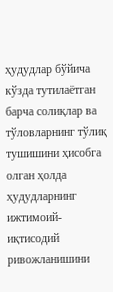ҳудудлар бўйича кўзда тутилаётган барча солиқлар ва тўловларнинг тўлиқ тушишини ҳисобга олган ҳолда ҳудудларнинг ижтимоий-иқтисодий ривожланишини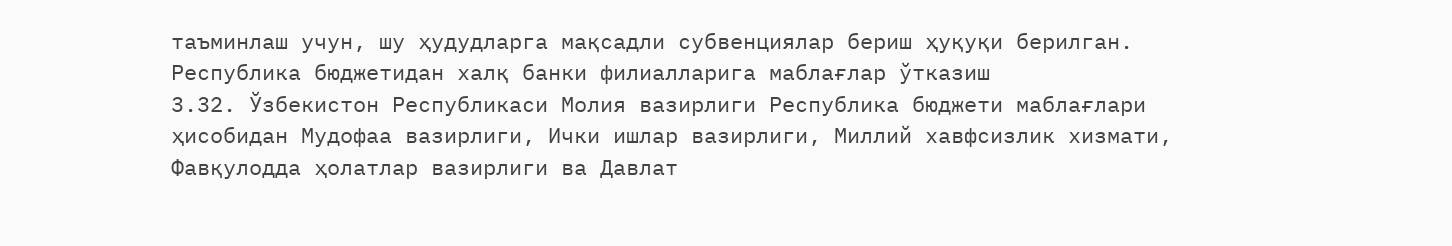таъминлаш учун, шу ҳудудларга мақсадли субвенциялар бериш ҳуқуқи берилган.
Республика бюджетидан халқ банки филиалларига маблағлар ўтказиш
3.32. Ўзбекистон Республикаси Молия вазирлиги Республика бюджети маблағлари ҳисобидан Мудофаа вазирлиги, Ички ишлар вазирлиги, Миллий хавфсизлик хизмати, Фавқулодда ҳолатлар вазирлиги ва Давлат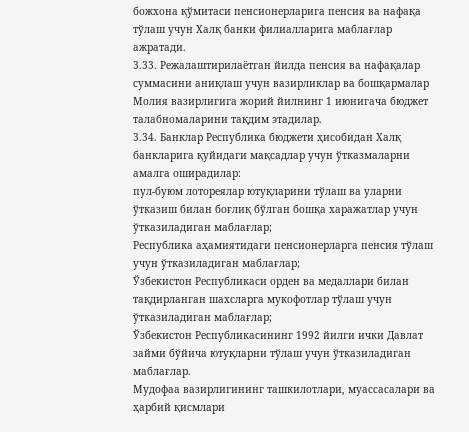божхона қўмитаси пенсионерларига пенсия ва нафақа тўлаш учун Халқ банки филиалларига маблағлар ажратади.
3.33. Режалаштирилаётган йилда пенсия ва нафақалар суммасини аниқлаш учун вазирликлар ва бошқармалар Молия вазирлигига жорий йилнинг 1 июнигача бюджет талабномаларини тақдим этадилар.
3.34. Банклар Республика бюджети ҳисобидан Халқ банкларига қуйидаги мақсадлар учун ўтказмаларни амалга оширадилар:
пул-буюм лотореялар ютуқларини тўлаш ва уларни ўтказиш билан боғлиқ бўлган бошқа харажатлар учун ўтказиладиган маблағлар;
Республика аҳамиятидаги пенсионерларга пенсия тўлаш учун ўтказиладиган маблағлар;
Ўзбекистон Республикаси орден ва медаллари билан тақдирланган шахсларга мукофотлар тўлаш учун ўтказиладиган маблағлар;
Ўзбекистон Республикасининг 1992 йилги ички Давлат займи бўйича ютуқларни тўлаш учун ўтказиладиган маблағлар.
Мудофаа вазирлигининг ташкилотлари, муассасалари ва ҳарбий қисмлари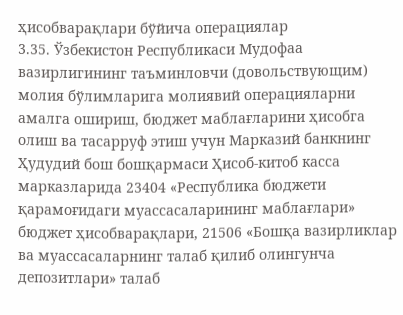ҳисобварақлари бўйича операциялар
3.35. Ўзбекистон Республикаси Мудофаа вазирлигининг таъминловчи (довольствующим) молия бўлимларига молиявий операцияларни амалга ошириш, бюджет маблағларини ҳисобга олиш ва тасарруф этиш учун Марказий банкнинг Ҳудудий бош бошқармаси Ҳисоб-китоб касса марказларида 23404 «Республика бюджети қарамоғидаги муассасаларининг маблағлари» бюджет ҳисобварақлари, 21506 «Бошқа вазирликлар ва муассасаларнинг талаб қилиб олингунча депозитлари» талаб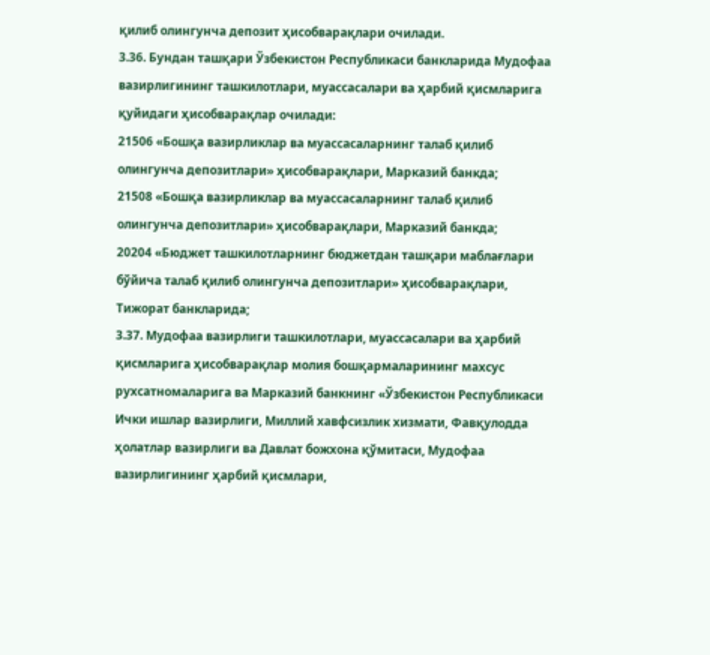қилиб олингунча депозит ҳисобварақлари очилади.
3.36. Бундан ташқари Ўзбекистон Республикаси банкларида Мудофаа вазирлигининг ташкилотлари, муассасалари ва ҳарбий қисмларига қуйидаги ҳисобварақлар очилади:
21506 «Бошқа вазирликлар ва муассасаларнинг талаб қилиб олингунча депозитлари» ҳисобварақлари, Марказий банкда;
21508 «Бошқа вазирликлар ва муассасаларнинг талаб қилиб олингунча депозитлари» ҳисобварақлари, Марказий банкда;
20204 «Бюджет ташкилотларнинг бюджетдан ташқари маблағлари бўйича талаб қилиб олингунча депозитлари» ҳисобварақлари, Тижорат банкларида;
3.37. Мудофаа вазирлиги ташкилотлари, муассасалари ва ҳарбий қисмларига ҳисобварақлар молия бошқармаларининг махсус рухсатномаларига ва Марказий банкнинг «Ўзбекистон Республикаси Ички ишлар вазирлиги, Миллий хавфсизлик хизмати, Фавқулодда ҳолатлар вазирлиги ва Давлат божхона қўмитаси, Мудофаа вазирлигининг ҳарбий қисмлари,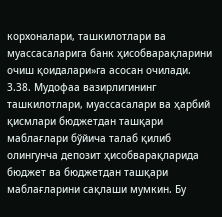корхоналари, ташкилотлари ва муассасаларига банк ҳисобварақларини очиш қоидалари»га асосан очилади.
3.38. Мудофаа вазирлигининг ташкилотлари, муассасалари ва ҳарбий қисмлари бюджетдан ташқари маблағлари бўйича талаб қилиб олингунча депозит ҳисобварақларида бюджет ва бюджетдан ташқари маблағларини сақлаши мумкин. Бу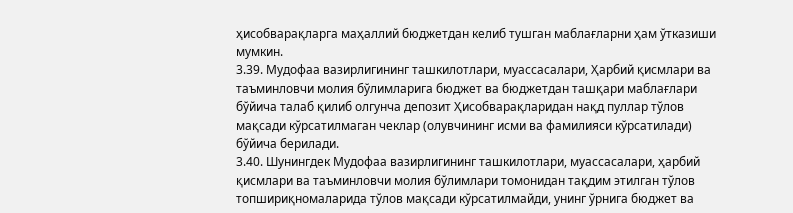ҳисобварақларга маҳаллий бюджетдан келиб тушган маблағларни ҳам ўтказиши мумкин.
3.39. Мудофаа вазирлигининг ташкилотлари, муассасалари, Ҳарбий қисмлари ва таъминловчи молия бўлимларига бюджет ва бюджетдан ташқари маблағлари бўйича талаб қилиб олгунча депозит Ҳисобварақларидан нақд пуллар тўлов мақсади кўрсатилмаган чеклар (олувчининг исми ва фамилияси кўрсатилади) бўйича берилади.
3.40. Шунингдек Мудофаа вазирлигининг ташкилотлари, муассасалари, ҳарбий қисмлари ва таъминловчи молия бўлимлари томонидан тақдим этилган тўлов топшириқномаларида тўлов мақсади кўрсатилмайди, унинг ўрнига бюджет ва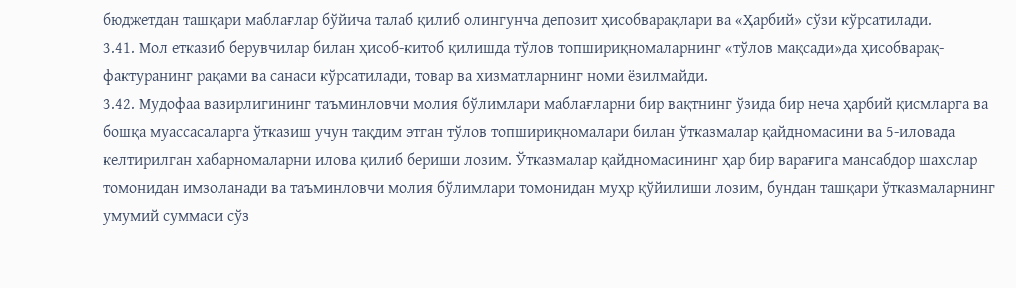бюджетдан ташқари маблағлар бўйича талаб қилиб олингунча депозит ҳисобварақлари ва «Ҳарбий» сўзи кўрсатилади.
3.41. Мол етказиб берувчилар билан ҳисоб-китоб қилишда тўлов топшириқномаларнинг «тўлов мақсади»да ҳисобварақ-фактуранинг рақами ва санаси кўрсатилади, товар ва хизматларнинг номи ёзилмайди.
3.42. Мудофаа вазирлигининг таъминловчи молия бўлимлари маблағларни бир вақтнинг ўзида бир неча ҳарбий қисмларга ва бошқа муассасаларга ўтказиш учун тақдим этган тўлов топшириқномалари билан ўтказмалар қайдномасини ва 5-иловада келтирилган хабарномаларни илова қилиб бериши лозим. Ўтказмалар қайдномасининг ҳар бир варағига мансабдор шахслар томонидан имзоланади ва таъминловчи молия бўлимлари томонидан муҳр қўйилиши лозим, бундан ташқари ўтказмаларнинг умумий суммаси сўз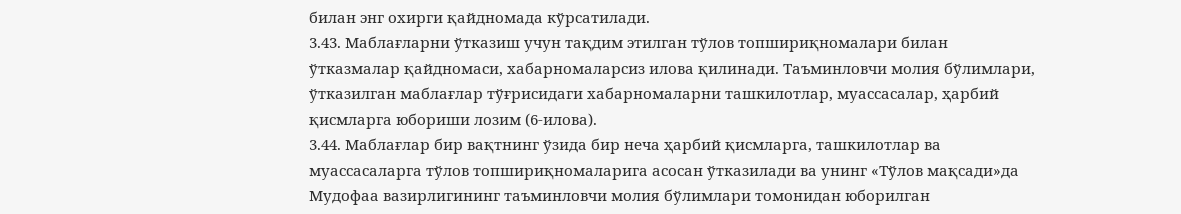билан энг охирги қайдномада кўрсатилади.
3.43. Маблағларни ўтказиш учун тақдим этилган тўлов топшириқномалари билан ўтказмалар қайдномаси, хабарномаларсиз илова қилинади. Таъминловчи молия бўлимлари, ўтказилган маблағлар тўғрисидаги хабарномаларни ташкилотлар, муассасалар, ҳарбий қисмларга юбориши лозим (6-илова).
3.44. Маблағлар бир вақтнинг ўзида бир неча ҳарбий қисмларга, ташкилотлар ва муассасаларга тўлов топшириқномаларига асосан ўтказилади ва унинг «Тўлов мақсади»да Мудофаа вазирлигининг таъминловчи молия бўлимлари томонидан юборилган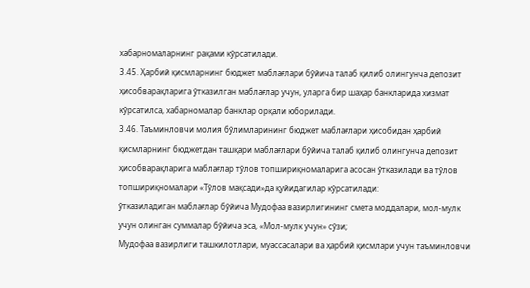хабарномаларнинг рақами кўрсатилади.
3.45. Ҳарбий қисмларнинг бюджет маблағлари бўйича талаб қилиб олингунча депозит ҳисобварақларига ўтказилган маблағлар учун, уларга бир шаҳар банкларида хизмат кўрсатилса, хабарномалар банклар орқали юборилади.
3.46. Таъминловчи молия бўлимларининг бюджет маблағлари ҳисобидан ҳарбий қисмларнинг бюджетдан ташқари маблағлари бўйича талаб қилиб олингунча депозит ҳисобварақларига маблағлар тўлов топшириқномаларига асосан ўтказилади ва тўлов топшириқномалари «Тўлов мақсади»да қуйидагилар кўрсатилади:
ўтказиладиган маблағлар бўйича Мудофаа вазирлигининг смета моддалари, мол-мулк учун олинган суммалар бўйича эса, «Мол-мулк учун» сўзи;
Мудофаа вазирлиги ташкилотлари, муассасалари ва ҳарбий қисмлари учун таъминловчи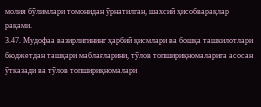молия бўлимлари томонидан ўрнатилган, шахсий ҳисобварақлар рақами.
3.47. Мудофаа вазирлигининг ҳарбий қисмлари ва бошқа ташкилотлари бюджетдан ташқари маблағларини, тўлов топшириқномаларига асосан ўтказади ва тўлов топшириқномалари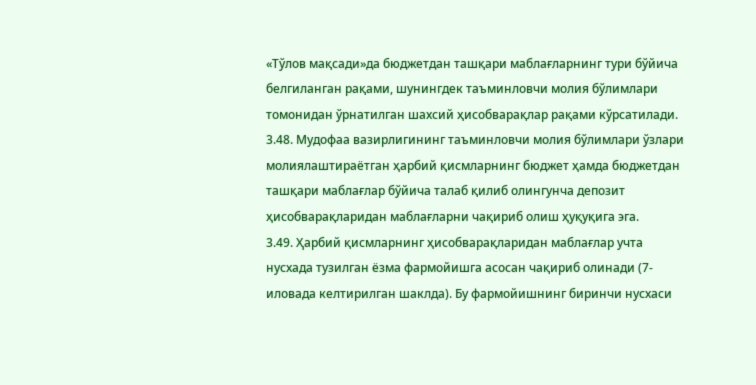«Тўлов мақсади»да бюджетдан ташқари маблағларнинг тури бўйича белгиланган рақами, шунингдек таъминловчи молия бўлимлари томонидан ўрнатилган шахсий ҳисобварақлар рақами кўрсатилади.
3.48. Мудофаа вазирлигининг таъминловчи молия бўлимлари ўзлари молиялаштираётган ҳарбий қисмларнинг бюджет ҳамда бюджетдан ташқари маблағлар бўйича талаб қилиб олингунча депозит ҳисобварақларидан маблағларни чақириб олиш ҳуқуқига эга.
3.49. Ҳарбий қисмларнинг ҳисобварақларидан маблағлар учта нусхада тузилган ёзма фармойишга асосан чақириб олинади (7-иловада келтирилган шаклда). Бу фармойишнинг биринчи нусхаси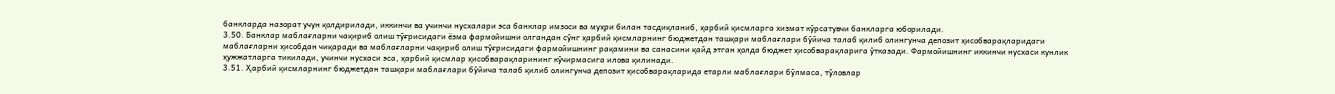банкларда назорат учун қолдирилади, иккинчи ва учинчи нусхалари эса банклар имзоси ва муҳри билан тасдиқланиб, ҳарбий қисмларга хизмат кўрсатувчи банкларга юборилади.
3.50. Банклар маблағларни чақириб олиш тўғрисидаги ёзма фармойишни олгандан сўнг ҳарбий қисмларнинг бюджетдан ташқари маблағлари бўйича талаб қилиб олингунча депозит ҳисобварақларидаги маблағларни ҳисобдан чиқаради ва маблағларни чақириб олиш тўғрисидаги фармойишнинг рақамини ва санасини қайд этган ҳолда бюджет ҳисобварақларига ўтказади. Фармойишнинг иккинчи нусхаси кунлик ҳужжатларга тикилади, учинчи нусхаси эса, ҳарбий қисмлар ҳисобварақларининг кўчирмасига илова қилинади.
3.51. Ҳарбий қисмларнинг бюджетдан ташқари маблағлари бўйича талаб қилиб олингунча депозит ҳисобварақларида етарли маблағлари бўлмаса, тўловлар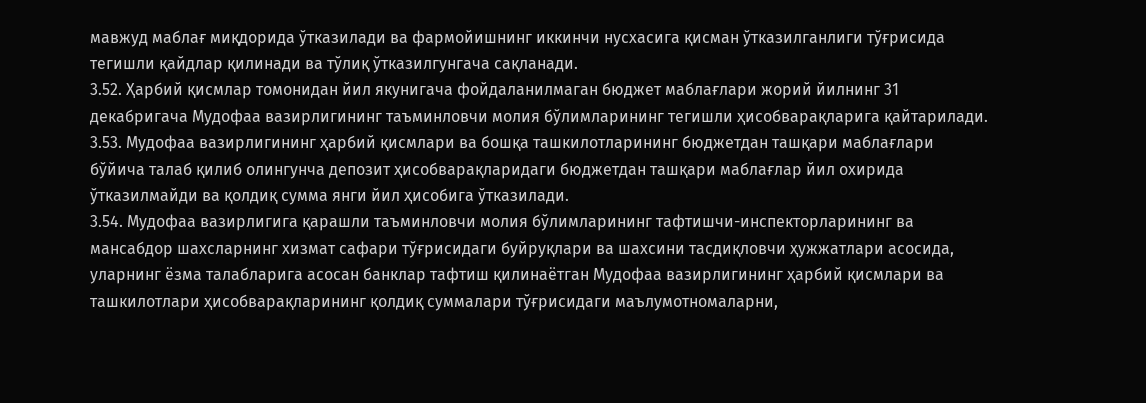мавжуд маблағ миқдорида ўтказилади ва фармойишнинг иккинчи нусхасига қисман ўтказилганлиги тўғрисида тегишли қайдлар қилинади ва тўлиқ ўтказилгунгача сақланади.
3.52. Ҳарбий қисмлар томонидан йил якунигача фойдаланилмаган бюджет маблағлари жорий йилнинг 31 декабригача Мудофаа вазирлигининг таъминловчи молия бўлимларининг тегишли ҳисобварақларига қайтарилади.
3.53. Мудофаа вазирлигининг ҳарбий қисмлари ва бошқа ташкилотларининг бюджетдан ташқари маблағлари бўйича талаб қилиб олингунча депозит ҳисобварақларидаги бюджетдан ташқари маблағлар йил охирида ўтказилмайди ва қолдиқ сумма янги йил ҳисобига ўтказилади.
3.54. Мудофаа вазирлигига қарашли таъминловчи молия бўлимларининг тафтишчи-инспекторларининг ва мансабдор шахсларнинг хизмат сафари тўғрисидаги буйруқлари ва шахсини тасдиқловчи ҳужжатлари асосида, уларнинг ёзма талабларига асосан банклар тафтиш қилинаётган Мудофаа вазирлигининг ҳарбий қисмлари ва ташкилотлари ҳисобварақларининг қолдиқ суммалари тўғрисидаги маълумотномаларни,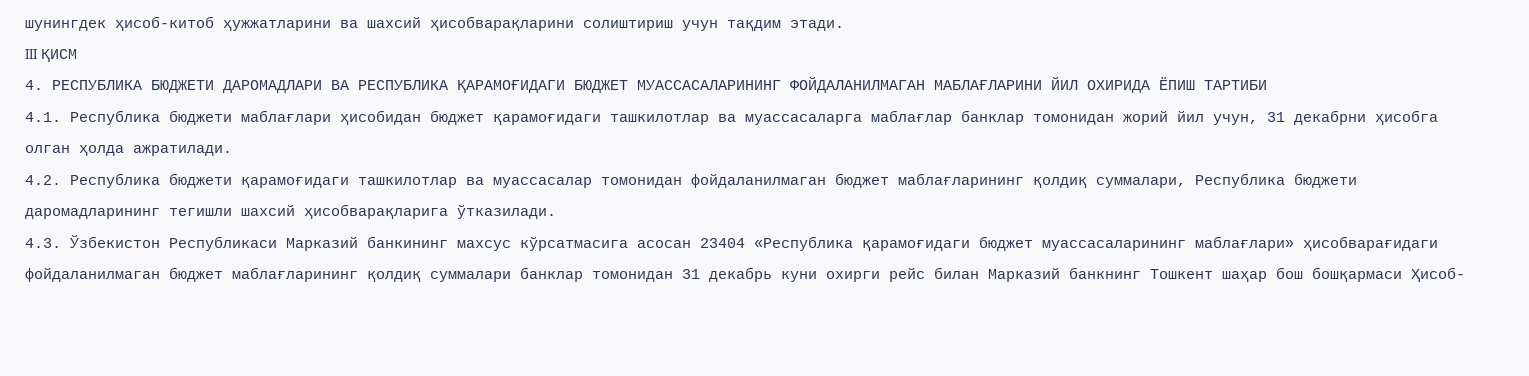шунингдек ҳисоб-китоб ҳужжатларини ва шахсий ҳисобварақларини солиштириш учун тақдим этади.
III ҚИСМ
4. РЕСПУБЛИКА БЮДЖЕТИ ДАРОМАДЛАРИ ВА РЕСПУБЛИКА ҚАРАМОҒИДАГИ БЮДЖЕТ МУАССАСАЛАРИНИНГ ФОЙДАЛАНИЛМАГАН МАБЛАҒЛАРИНИ ЙИЛ ОХИРИДА ЁПИШ ТАРТИБИ
4.1. Республика бюджети маблағлари ҳисобидан бюджет қарамоғидаги ташкилотлар ва муассасаларга маблағлар банклар томонидан жорий йил учун, 31 декабрни ҳисобга олган ҳолда ажратилади.
4.2. Республика бюджети қарамоғидаги ташкилотлар ва муассасалар томонидан фойдаланилмаган бюджет маблағларининг қолдиқ суммалари, Республика бюджети даромадларининг тегишли шахсий ҳисобварақларига ўтказилади.
4.3. Ўзбекистон Республикаси Марказий банкининг махсус кўрсатмасига асосан 23404 «Республика қарамоғидаги бюджет муассасаларининг маблағлари» ҳисобварағидаги фойдаланилмаган бюджет маблағларининг қолдиқ суммалари банклар томонидан 31 декабрь куни охирги рейс билан Марказий банкнинг Тошкент шаҳар бош бошқармаси Ҳисоб-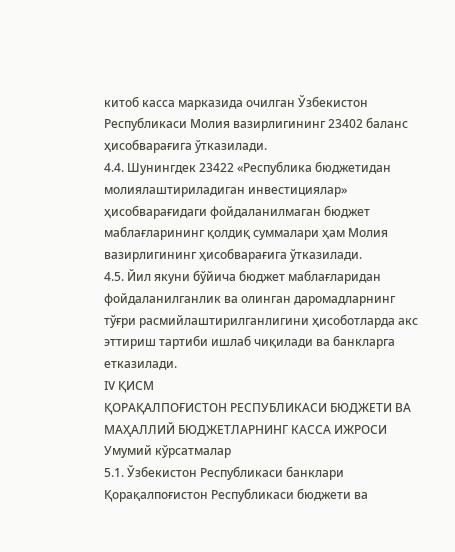китоб касса марказида очилган Ўзбекистон Республикаси Молия вазирлигининг 23402 баланс ҳисобварағига ўтказилади.
4.4. Шунингдек 23422 «Республика бюджетидан молиялаштириладиган инвестициялар» ҳисобварағидаги фойдаланилмаган бюджет маблағларининг қолдиқ суммалари ҳам Молия вазирлигининг ҳисобварағига ўтказилади.
4.5. Йил якуни бўйича бюджет маблағларидан фойдаланилганлик ва олинган даромадларнинг тўғри расмийлаштирилганлигини ҳисоботларда акс эттириш тартиби ишлаб чиқилади ва банкларга етказилади.
IV ҚИСМ
ҚОРАҚАЛПОҒИСТОН РЕСПУБЛИКАСИ БЮДЖЕТИ ВА МАҲАЛЛИЙ БЮДЖЕТЛАРНИНГ КАССА ИЖРОСИ
Умумий кўрсатмалар
5.1. Ўзбекистон Республикаси банклари Қорақалпоғистон Республикаси бюджети ва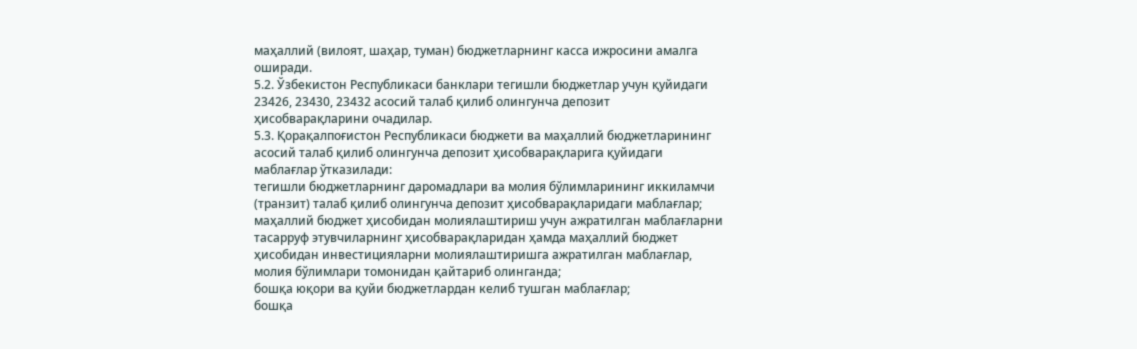маҳаллий (вилоят, шаҳар, туман) бюджетларнинг касса ижросини амалга оширади.
5.2. Ўзбекистон Республикаси банклари тегишли бюджетлар учун қуйидаги 23426, 23430, 23432 асосий талаб қилиб олингунча депозит ҳисобварақларини очадилар.
5.3. Қорақалпоғистон Республикаси бюджети ва маҳаллий бюджетларининг асосий талаб қилиб олингунча депозит ҳисобварақларига қуйидаги маблағлар ўтказилади:
тегишли бюджетларнинг даромадлари ва молия бўлимларининг иккиламчи (транзит) талаб қилиб олингунча депозит ҳисобварақларидаги маблағлар;
маҳаллий бюджет ҳисобидан молиялаштириш учун ажратилган маблағларни тасарруф этувчиларнинг ҳисобварақларидан ҳамда маҳаллий бюджет ҳисобидан инвестицияларни молиялаштиришга ажратилган маблағлар, молия бўлимлари томонидан қайтариб олинганда;
бошқа юқори ва қуйи бюджетлардан келиб тушган маблағлар;
бошқа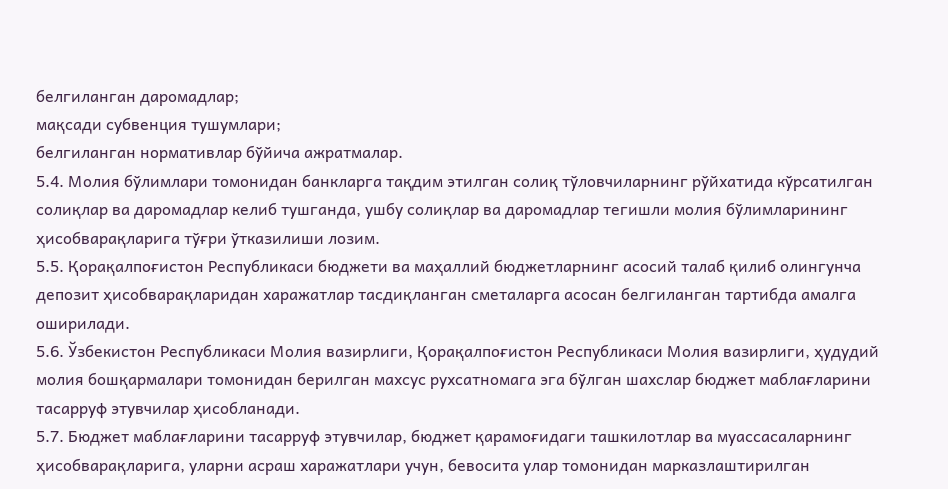белгиланган даромадлар;
мақсади субвенция тушумлари;
белгиланган нормативлар бўйича ажратмалар.
5.4. Молия бўлимлари томонидан банкларга тақдим этилган солиқ тўловчиларнинг рўйхатида кўрсатилган солиқлар ва даромадлар келиб тушганда, ушбу солиқлар ва даромадлар тегишли молия бўлимларининг ҳисобварақларига тўғри ўтказилиши лозим.
5.5. Қорақалпоғистон Республикаси бюджети ва маҳаллий бюджетларнинг асосий талаб қилиб олингунча депозит ҳисобварақларидан харажатлар тасдиқланган сметаларга асосан белгиланган тартибда амалга оширилади.
5.6. Ўзбекистон Республикаси Молия вазирлиги, Қорақалпоғистон Республикаси Молия вазирлиги, ҳудудий молия бошқармалари томонидан берилган махсус рухсатномага эга бўлган шахслар бюджет маблағларини тасарруф этувчилар ҳисобланади.
5.7. Бюджет маблағларини тасарруф этувчилар, бюджет қарамоғидаги ташкилотлар ва муассасаларнинг ҳисобварақларига, уларни асраш харажатлари учун, бевосита улар томонидан марказлаштирилган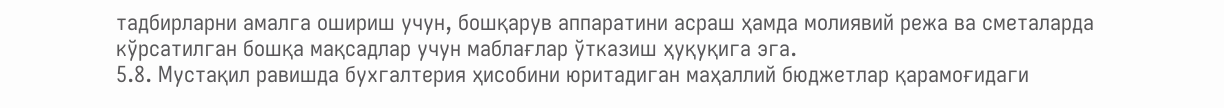тадбирларни амалга ошириш учун, бошқарув аппаратини асраш ҳамда молиявий режа ва сметаларда кўрсатилган бошқа мақсадлар учун маблағлар ўтказиш ҳуқуқига эга.
5.8. Мустақил равишда бухгалтерия ҳисобини юритадиган маҳаллий бюджетлар қарамоғидаги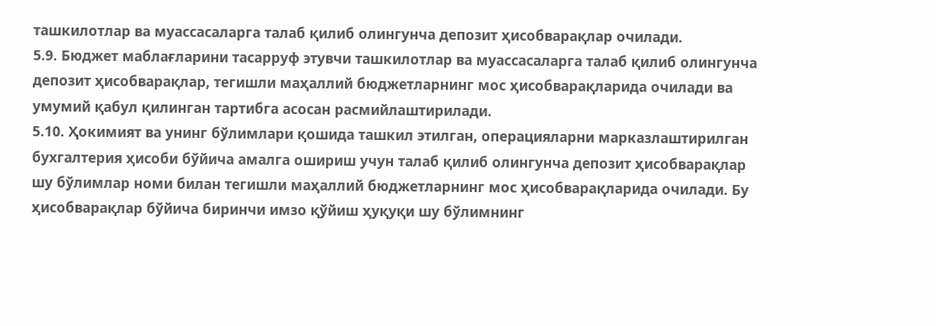ташкилотлар ва муассасаларга талаб қилиб олингунча депозит ҳисобварақлар очилади.
5.9. Бюджет маблағларини тасарруф этувчи ташкилотлар ва муассасаларга талаб қилиб олингунча депозит ҳисобварақлар, тегишли маҳаллий бюджетларнинг мос ҳисобварақларида очилади ва умумий қабул қилинган тартибга асосан расмийлаштирилади.
5.10. Ҳокимият ва унинг бўлимлари қошида ташкил этилган, операцияларни марказлаштирилган бухгалтерия ҳисоби бўйича амалга ошириш учун талаб қилиб олингунча депозит ҳисобварақлар шу бўлимлар номи билан тегишли маҳаллий бюджетларнинг мос ҳисобварақларида очилади. Бу ҳисобварақлар бўйича биринчи имзо қўйиш ҳуқуқи шу бўлимнинг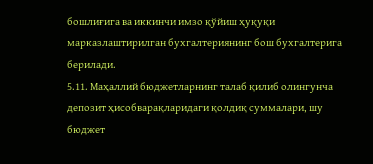бошлиғига ва иккинчи имзо қўйиш ҳуқуқи марказлаштирилган бухгалтериянинг бош бухгалтерига берилади.
5.11. Маҳаллий бюджетларнинг талаб қилиб олингунча депозит ҳисобварақларидаги қолдиқ суммалари, шу бюджет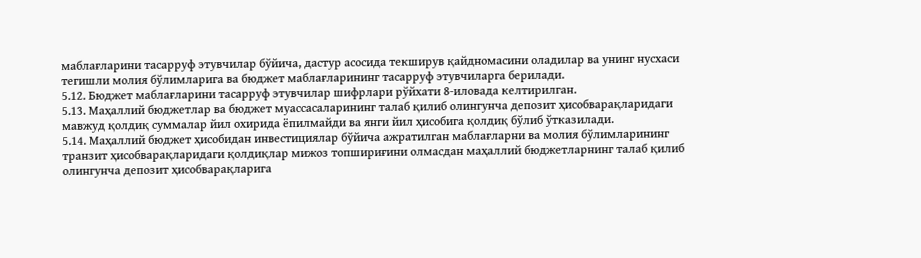маблағларини тасарруф этувчилар бўйича, дастур асосида текширув қайдномасини оладилар ва унинг нусхаси тегишли молия бўлимларига ва бюджет маблағларининг тасарруф этувчиларга берилади.
5.12. Бюджет маблағларини тасарруф этувчилар шифрлари рўйхати 8-иловада келтирилган.
5.13. Маҳаллий бюджетлар ва бюджет муассасаларининг талаб қилиб олингунча депозит ҳисобварақларидаги мавжуд қолдиқ суммалар йил охирида ёпилмайди ва янги йил ҳисобига қолдиқ бўлиб ўтказилади.
5.14. Маҳаллий бюджет ҳисобидан инвестициялар бўйича ажратилган маблағларни ва молия бўлимларининг транзит ҳисобварақларидаги қолдиқлар мижоз топшириғини олмасдан маҳаллий бюджетларнинг талаб қилиб олингунча депозит ҳисобварақларига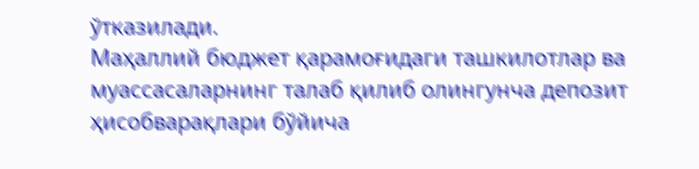ўтказилади.
Маҳаллий бюджет қарамоғидаги ташкилотлар ва муассасаларнинг талаб қилиб олингунча депозит ҳисобварақлари бўйича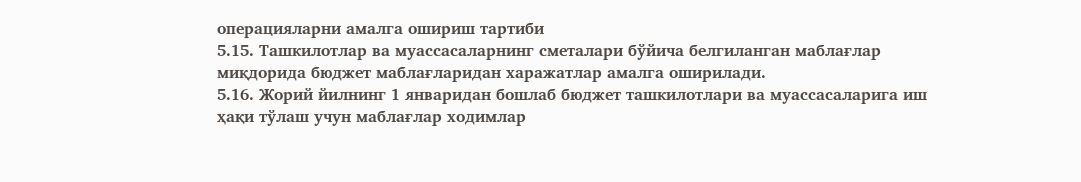операцияларни амалга ошириш тартиби
5.15. Ташкилотлар ва муассасаларнинг сметалари бўйича белгиланган маблағлар миқдорида бюджет маблағларидан харажатлар амалга оширилади.
5.16. Жорий йилнинг 1 январидан бошлаб бюджет ташкилотлари ва муассасаларига иш ҳақи тўлаш учун маблағлар ходимлар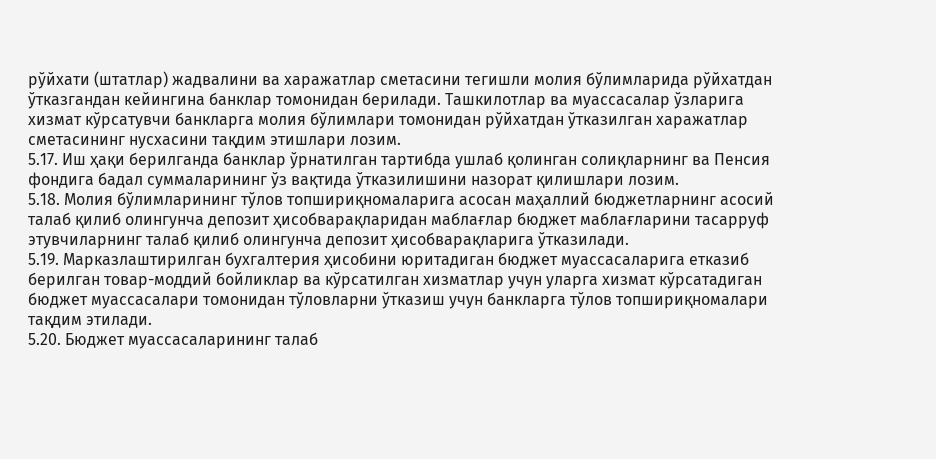рўйхати (штатлар) жадвалини ва харажатлар сметасини тегишли молия бўлимларида рўйхатдан ўтказгандан кейингина банклар томонидан берилади. Ташкилотлар ва муассасалар ўзларига хизмат кўрсатувчи банкларга молия бўлимлари томонидан рўйхатдан ўтказилган харажатлар сметасининг нусхасини тақдим этишлари лозим.
5.17. Иш ҳақи берилганда банклар ўрнатилган тартибда ушлаб қолинган солиқларнинг ва Пенсия фондига бадал суммаларининг ўз вақтида ўтказилишини назорат қилишлари лозим.
5.18. Молия бўлимларининг тўлов топшириқномаларига асосан маҳаллий бюджетларнинг асосий талаб қилиб олингунча депозит ҳисобварақларидан маблағлар бюджет маблағларини тасарруф этувчиларнинг талаб қилиб олингунча депозит ҳисобварақларига ўтказилади.
5.19. Марказлаштирилган бухгалтерия ҳисобини юритадиган бюджет муассасаларига етказиб берилган товар-моддий бойликлар ва кўрсатилган хизматлар учун уларга хизмат кўрсатадиган бюджет муассасалари томонидан тўловларни ўтказиш учун банкларга тўлов топшириқномалари тақдим этилади.
5.20. Бюджет муассасаларининг талаб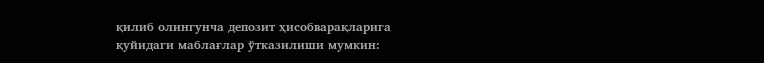қилиб олингунча депозит ҳисобварақларига қуйидаги маблағлар ўтказилиши мумкин: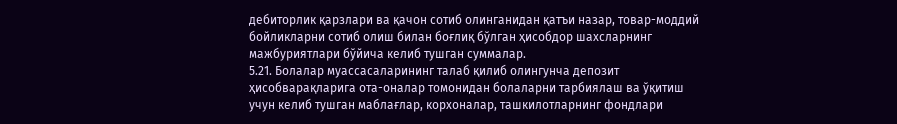дебиторлик қарзлари ва қачон сотиб олинганидан қатъи назар, товар-моддий бойликларни сотиб олиш билан боғлиқ бўлган ҳисобдор шахсларнинг мажбуриятлари бўйича келиб тушган суммалар.
5.21. Болалар муассасаларининг талаб қилиб олингунча депозит ҳисобварақларига ота-оналар томонидан болаларни тарбиялаш ва ўқитиш учун келиб тушган маблағлар, корхоналар, ташкилотларнинг фондлари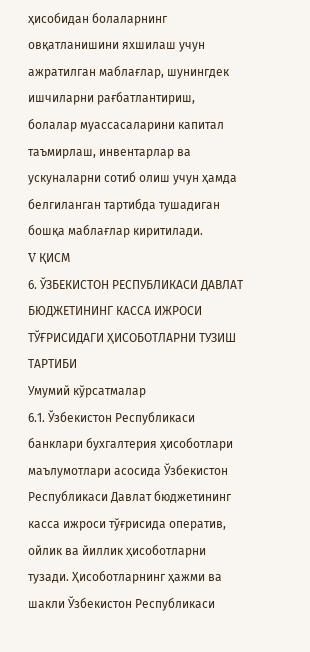ҳисобидан болаларнинг овқатланишини яхшилаш учун ажратилган маблағлар, шунингдек ишчиларни рағбатлантириш, болалар муассасаларини капитал таъмирлаш, инвентарлар ва ускуналарни сотиб олиш учун ҳамда белгиланган тартибда тушадиган бошқа маблағлар киритилади.
V ҚИСМ
6. ЎЗБЕКИСТОН РЕСПУБЛИКАСИ ДАВЛАТ БЮДЖЕТИНИНГ КАССА ИЖРОСИ ТЎҒРИСИДАГИ ҲИСОБОТЛАРНИ ТУЗИШ ТАРТИБИ
Умумий кўрсатмалар
6.1. Ўзбекистон Республикаси банклари бухгалтерия ҳисоботлари маълумотлари асосида Ўзбекистон Республикаси Давлат бюджетининг касса ижроси тўғрисида оператив, ойлик ва йиллик ҳисоботларни тузади. Ҳисоботларнинг ҳажми ва шакли Ўзбекистон Республикаси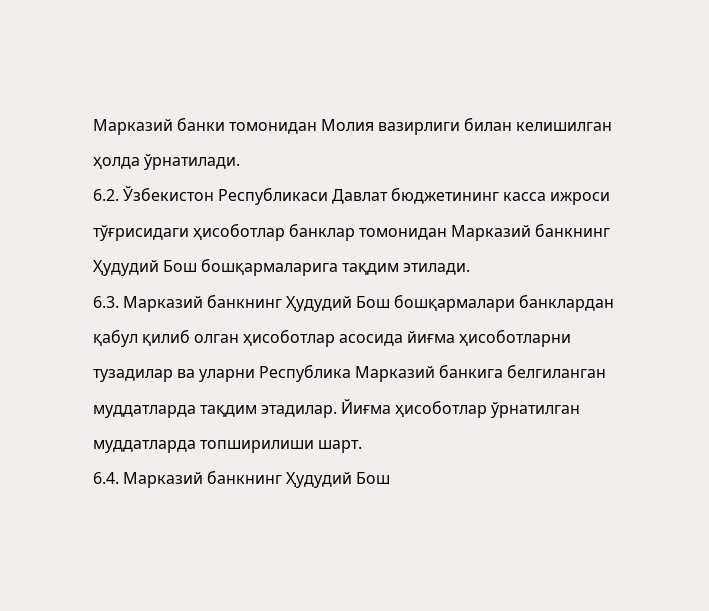Марказий банки томонидан Молия вазирлиги билан келишилган ҳолда ўрнатилади.
6.2. Ўзбекистон Республикаси Давлат бюджетининг касса ижроси тўғрисидаги ҳисоботлар банклар томонидан Марказий банкнинг Ҳудудий Бош бошқармаларига тақдим этилади.
6.3. Марказий банкнинг Ҳудудий Бош бошқармалари банклардан қабул қилиб олган ҳисоботлар асосида йиғма ҳисоботларни тузадилар ва уларни Республика Марказий банкига белгиланган муддатларда тақдим этадилар. Йиғма ҳисоботлар ўрнатилган муддатларда топширилиши шарт.
6.4. Марказий банкнинг Ҳудудий Бош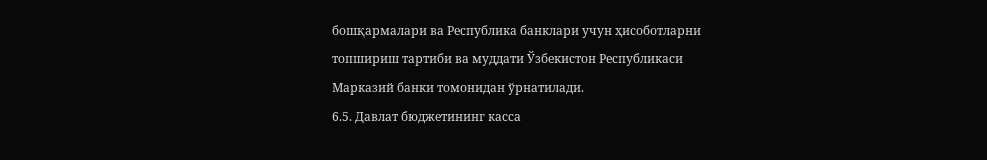бошқармалари ва Республика банклари учун ҳисоботларни топшириш тартиби ва муддати Ўзбекистон Республикаси Марказий банки томонидан ўрнатилади.
6.5. Давлат бюджетининг касса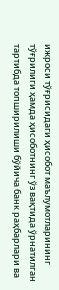ижроси тўғрисидаги ҳисобот маълумотларининг тўғрилиги ҳамда ҳисоботнинг ўз вақтида ўрнатилган тартибда топширилиши бўйича банк раҳбарлари ва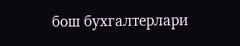бош бухгалтерлари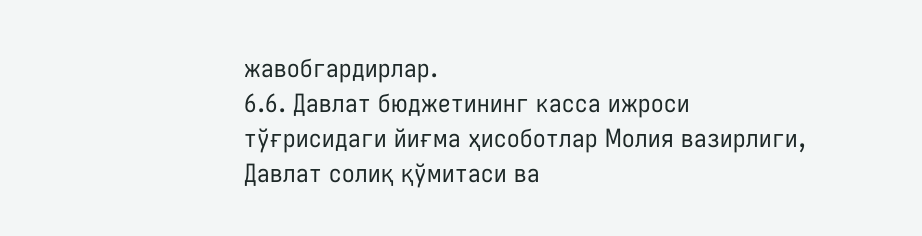жавобгардирлар.
6.6. Давлат бюджетининг касса ижроси тўғрисидаги йиғма ҳисоботлар Молия вазирлиги, Давлат солиқ қўмитаси ва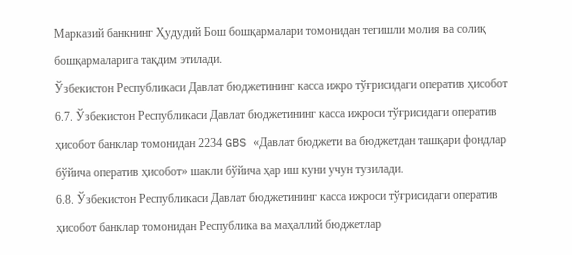Марказий банкнинг Ҳудудий Бош бошқармалари томонидан тегишли молия ва солиқ бошқармаларига тақдим этилади.
Ўзбекистон Республикаси Давлат бюджетининг касса ижро тўғрисидаги оператив ҳисобот
6.7. Ўзбекистон Республикаси Давлат бюджетининг касса ижроси тўғрисидаги оператив ҳисобот банклар томонидан 2234 GBS «Давлат бюджети ва бюджетдан ташқари фондлар бўйича оператив ҳисобот» шакли бўйича ҳар иш куни учун тузилади.
6.8. Ўзбекистон Республикаси Давлат бюджетининг касса ижроси тўғрисидаги оператив ҳисобот банклар томонидан Республика ва маҳаллий бюджетлар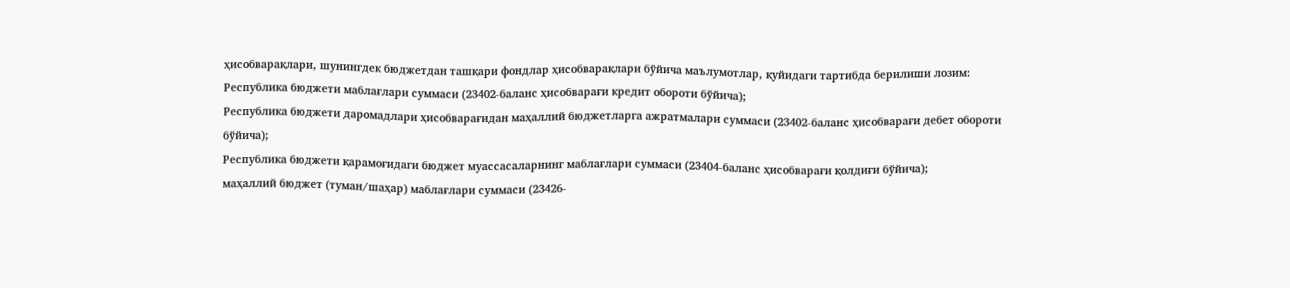ҳисобварақлари, шунингдек бюджетдан ташқари фондлар ҳисобварақлари бўйича маълумотлар, қуйидаги тартибда берилиши лозим:
Республика бюджети маблағлари суммаси (23402-баланс ҳисобварағи кредит обороти бўйича);
Республика бюджети даромадлари ҳисобварағидан маҳаллий бюджетларга ажратмалари суммаси (23402-баланс ҳисобварағи дебет обороти бўйича);
Республика бюджети қарамоғидаги бюджет муассасаларнинг маблағлари суммаси (23404-баланс ҳисобварағи қолдиғи бўйича);
маҳаллий бюджет (туман/шаҳар) маблағлари суммаси (23426-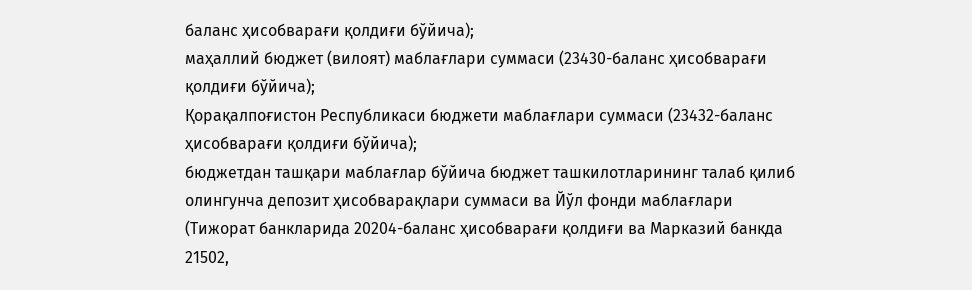баланс ҳисобварағи қолдиғи бўйича);
маҳаллий бюджет (вилоят) маблағлари суммаси (23430-баланс ҳисобварағи қолдиғи бўйича);
Қорақалпоғистон Республикаси бюджети маблағлари суммаси (23432-баланс ҳисобварағи қолдиғи бўйича);
бюджетдан ташқари маблағлар бўйича бюджет ташкилотларининг талаб қилиб олингунча депозит ҳисобварақлари суммаси ва Йўл фонди маблағлари (Тижорат банкларида 20204-баланс ҳисобварағи қолдиғи ва Марказий банкда 21502,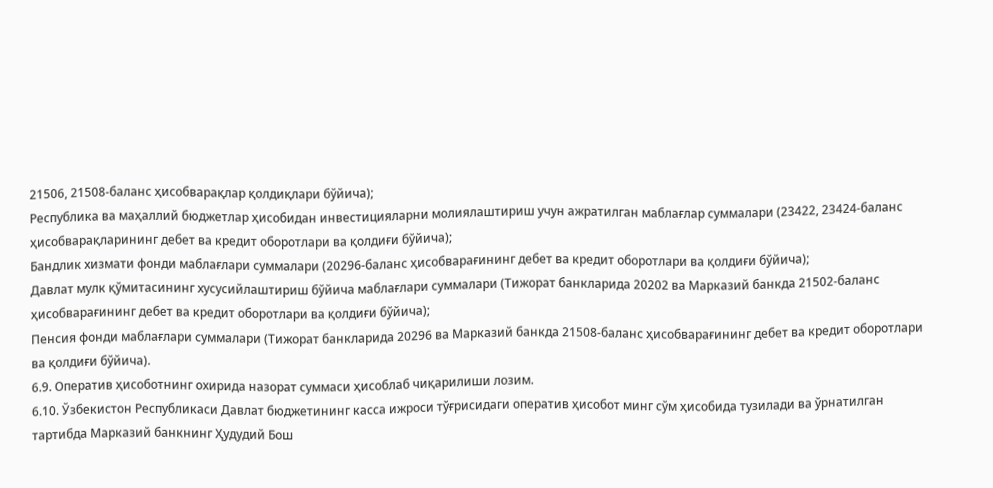21506, 21508-баланс ҳисобварақлар қолдиқлари бўйича);
Республика ва маҳаллий бюджетлар ҳисобидан инвестицияларни молиялаштириш учун ажратилган маблағлар суммалари (23422, 23424-баланс ҳисобварақларининг дебет ва кредит оборотлари ва қолдиғи бўйича);
Бандлик хизмати фонди маблағлари суммалари (20296-баланс ҳисобварағининг дебет ва кредит оборотлари ва қолдиғи бўйича);
Давлат мулк қўмитасининг хусусийлаштириш бўйича маблағлари суммалари (Тижорат банкларида 20202 ва Марказий банкда 21502-баланс ҳисобварағининг дебет ва кредит оборотлари ва қолдиғи бўйича);
Пенсия фонди маблағлари суммалари (Тижорат банкларида 20296 ва Марказий банкда 21508-баланс ҳисобварағининг дебет ва кредит оборотлари ва қолдиғи бўйича).
6.9. Оператив ҳисоботнинг охирида назорат суммаси ҳисоблаб чиқарилиши лозим.
6.10. Ўзбекистон Республикаси Давлат бюджетининг касса ижроси тўғрисидаги оператив ҳисобот минг сўм ҳисобида тузилади ва ўрнатилган тартибда Марказий банкнинг Ҳудудий Бош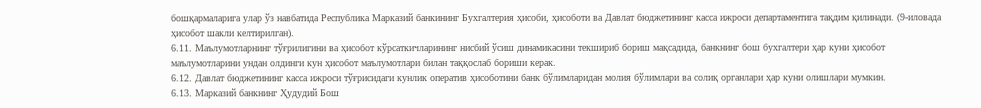бошқармаларига улар ўз навбатида Республика Марказий банкининг Бухгалтерия ҳисоби, ҳисоботи ва Давлат бюджетининг касса ижроси департаментига тақдим қилинади. (9-иловада ҳисобот шакли келтирилган).
6.11. Маълумотларнинг тўғрилигини ва ҳисобот кўрсаткичларининг нисбий ўсиш динамикасини текшириб бориш мақсадида, банкнинг бош бухгалтери ҳар куни ҳисобот маълумотларини ундан олдинги кун ҳисобот маълумотлари билан таққослаб бориши керак.
6.12. Давлат бюджетининг касса ижроси тўғрисидаги кунлик оператив ҳисоботини банк бўлимларидан молия бўлимлари ва солиқ органлари ҳар куни олишлари мумкин.
6.13. Марказий банкнинг Ҳудудий Бош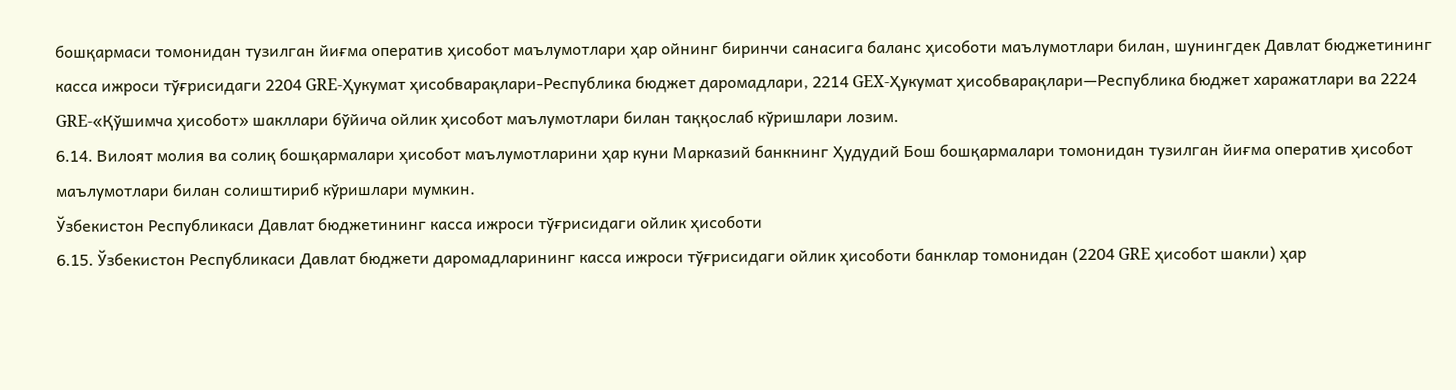бошқармаси томонидан тузилган йиғма оператив ҳисобот маълумотлари ҳар ойнинг биринчи санасига баланс ҳисоботи маълумотлари билан, шунингдек Давлат бюджетининг касса ижроси тўғрисидаги 2204 GRE-Ҳукумат ҳисобварақлари-Республика бюджет даромадлари, 2214 GEX-Ҳукумат ҳисобварақлари—Республика бюджет харажатлари ва 2224 GRE-«Қўшимча ҳисобот» шакллари бўйича ойлик ҳисобот маълумотлари билан таққослаб кўришлари лозим.
6.14. Вилоят молия ва солиқ бошқармалари ҳисобот маълумотларини ҳар куни Марказий банкнинг Ҳудудий Бош бошқармалари томонидан тузилган йиғма оператив ҳисобот маълумотлари билан солиштириб кўришлари мумкин.
Ўзбекистон Республикаси Давлат бюджетининг касса ижроси тўғрисидаги ойлик ҳисоботи
6.15. Ўзбекистон Республикаси Давлат бюджети даромадларининг касса ижроси тўғрисидаги ойлик ҳисоботи банклар томонидан (2204 GRE ҳисобот шакли) ҳар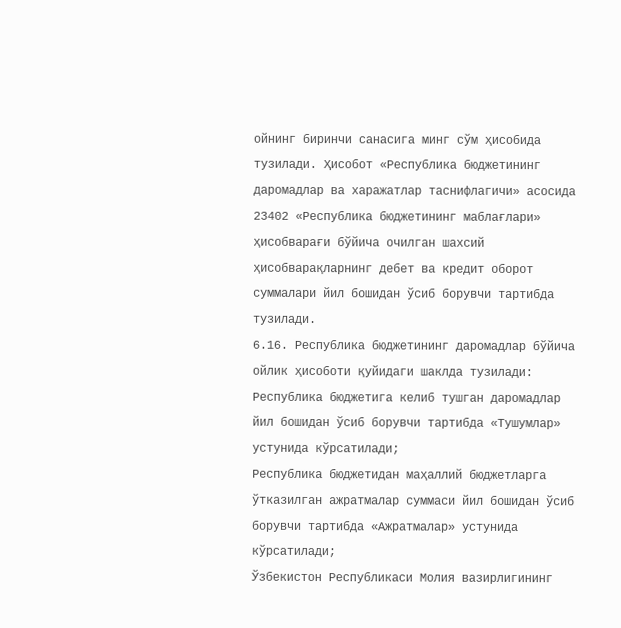ойнинг биринчи санасига минг сўм ҳисобида тузилади. Ҳисобот «Республика бюджетининг даромадлар ва харажатлар таснифлагичи» асосида 23402 «Республика бюджетининг маблағлари» ҳисобварағи бўйича очилган шахсий ҳисобварақларнинг дебет ва кредит оборот суммалари йил бошидан ўсиб борувчи тартибда тузилади.
6.16. Республика бюджетининг даромадлар бўйича ойлик ҳисоботи қуйидаги шаклда тузилади:
Республика бюджетига келиб тушган даромадлар йил бошидан ўсиб борувчи тартибда «Тушумлар» устунида кўрсатилади;
Республика бюджетидан маҳаллий бюджетларга ўтказилган ажратмалар суммаси йил бошидан ўсиб борувчи тартибда «Ажратмалар» устунида кўрсатилади;
Ўзбекистон Республикаси Молия вазирлигининг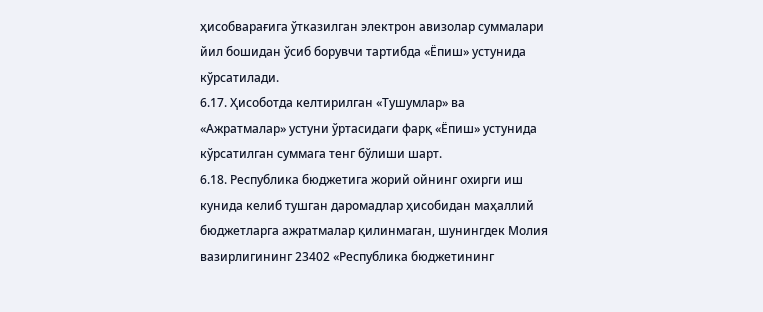ҳисобварағига ўтказилган электрон авизолар суммалари йил бошидан ўсиб борувчи тартибда «Ёпиш» устунида кўрсатилади.
6.17. Ҳисоботда келтирилган «Тушумлар» ва «Ажратмалар» устуни ўртасидаги фарқ «Ёпиш» устунида кўрсатилган суммага тенг бўлиши шарт.
6.18. Республика бюджетига жорий ойнинг охирги иш кунида келиб тушган даромадлар ҳисобидан маҳаллий бюджетларга ажратмалар қилинмаган, шунингдек Молия вазирлигининг 23402 «Республика бюджетининг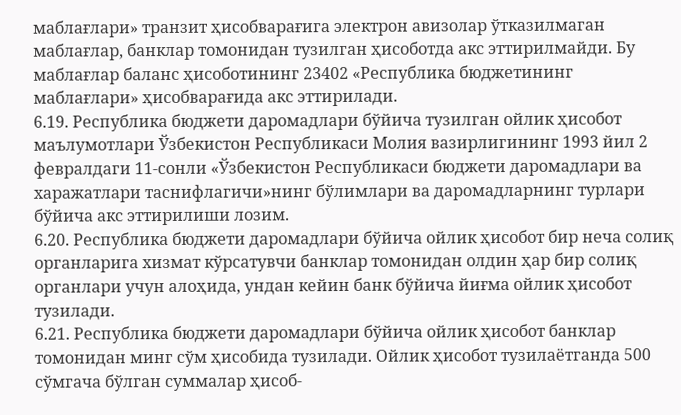маблағлари» транзит ҳисобварағига электрон авизолар ўтказилмаган маблағлар, банклар томонидан тузилган ҳисоботда акс эттирилмайди. Бу маблағлар баланс ҳисоботининг 23402 «Республика бюджетининг маблағлари» ҳисобварағида акс эттирилади.
6.19. Республика бюджети даромадлари бўйича тузилган ойлик ҳисобот маълумотлари Ўзбекистон Республикаси Молия вазирлигининг 1993 йил 2 февралдаги 11-сонли «Ўзбекистон Республикаси бюджети даромадлари ва харажатлари таснифлагичи»нинг бўлимлари ва даромадларнинг турлари бўйича акс эттирилиши лозим.
6.20. Республика бюджети даромадлари бўйича ойлик ҳисобот бир неча солиқ органларига хизмат кўрсатувчи банклар томонидан олдин ҳар бир солиқ органлари учун алоҳида, ундан кейин банк бўйича йиғма ойлик ҳисобот тузилади.
6.21. Республика бюджети даромадлари бўйича ойлик ҳисобот банклар томонидан минг сўм ҳисобида тузилади. Ойлик ҳисобот тузилаётганда 500 сўмгача бўлган суммалар ҳисоб-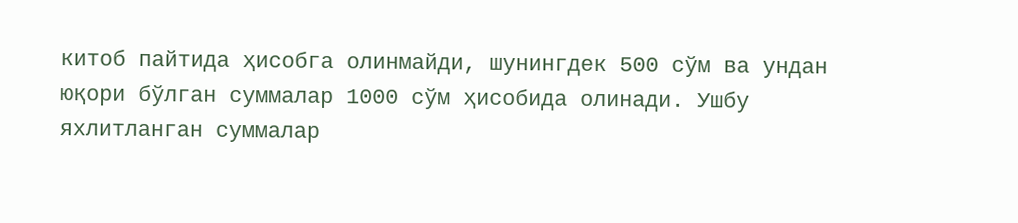китоб пайтида ҳисобга олинмайди, шунингдек 500 сўм ва ундан юқори бўлган суммалар 1000 сўм ҳисобида олинади. Ушбу яхлитланган суммалар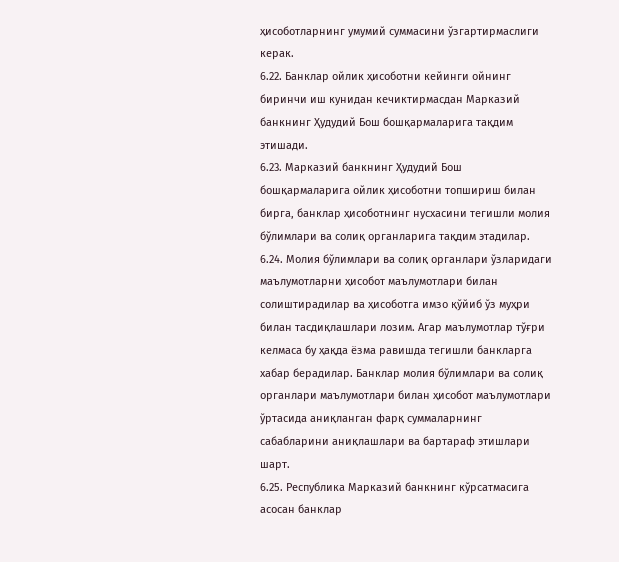ҳисоботларнинг умумий суммасини ўзгартирмаслиги керак.
6.22. Банклар ойлик ҳисоботни кейинги ойнинг биринчи иш кунидан кечиктирмасдан Марказий банкнинг Ҳудудий Бош бошқармаларига тақдим этишади.
6.23. Марказий банкнинг Ҳудудий Бош бошқармаларига ойлик ҳисоботни топшириш билан бирга, банклар ҳисоботнинг нусхасини тегишли молия бўлимлари ва солиқ органларига тақдим этадилар.
6.24. Молия бўлимлари ва солиқ органлари ўзларидаги маълумотларни ҳисобот маълумотлари билан солиштирадилар ва ҳисоботга имзо қўйиб ўз муҳри билан тасдиқлашлари лозим. Агар маълумотлар тўғри келмаса бу ҳақда ёзма равишда тегишли банкларга хабар берадилар. Банклар молия бўлимлари ва солиқ органлари маълумотлари билан ҳисобот маълумотлари ўртасида аниқланган фарқ суммаларнинг сабабларини аниқлашлари ва бартараф этишлари шарт.
6.25. Республика Марказий банкнинг кўрсатмасига асосан банклар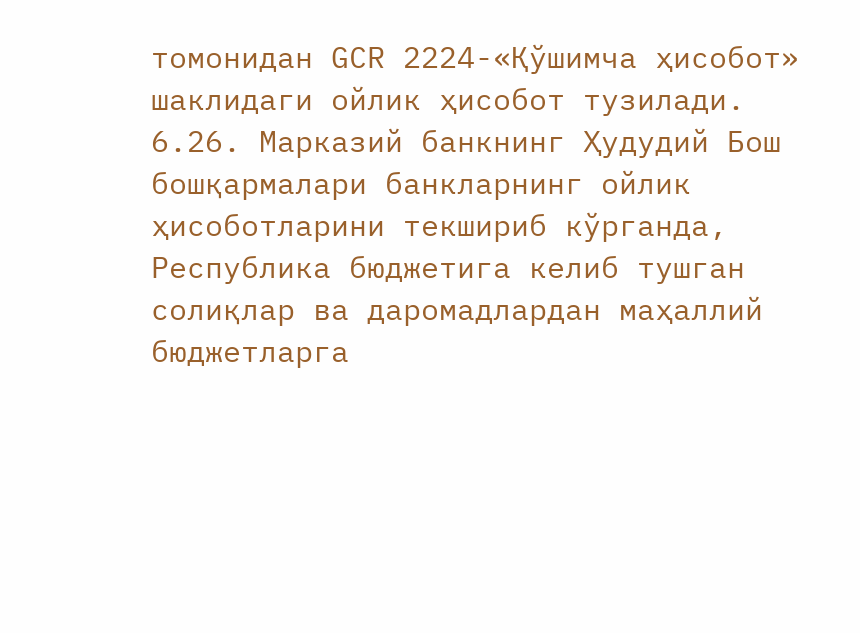томонидан GСR 2224-«Қўшимча ҳисобот» шаклидаги ойлик ҳисобот тузилади.
6.26. Марказий банкнинг Ҳудудий Бош бошқармалари банкларнинг ойлик ҳисоботларини текшириб кўрганда, Республика бюджетига келиб тушган солиқлар ва даромадлардан маҳаллий бюджетларга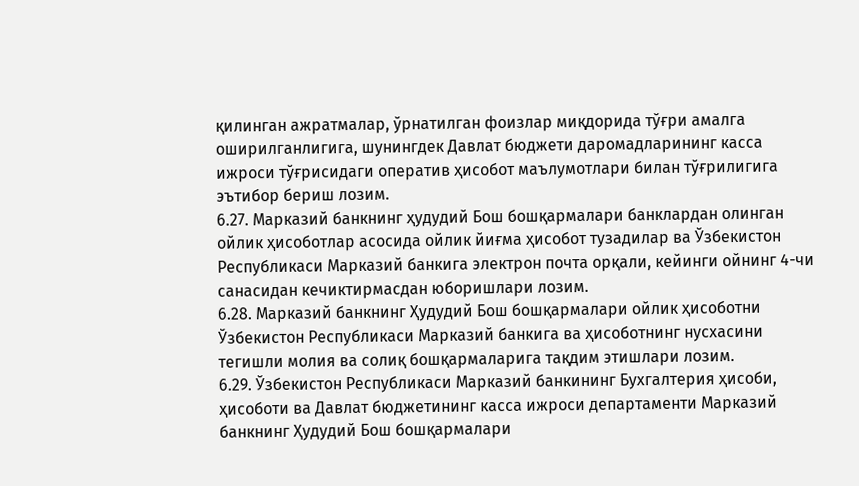қилинган ажратмалар, ўрнатилган фоизлар миқдорида тўғри амалга оширилганлигига, шунингдек Давлат бюджети даромадларининг касса ижроси тўғрисидаги оператив ҳисобот маълумотлари билан тўғрилигига эътибор бериш лозим.
6.27. Марказий банкнинг ҳудудий Бош бошқармалари банклардан олинган ойлик ҳисоботлар асосида ойлик йиғма ҳисобот тузадилар ва Ўзбекистон Республикаси Марказий банкига электрон почта орқали, кейинги ойнинг 4-чи санасидан кечиктирмасдан юборишлари лозим.
6.28. Марказий банкнинг Ҳудудий Бош бошқармалари ойлик ҳисоботни Ўзбекистон Республикаси Марказий банкига ва ҳисоботнинг нусхасини тегишли молия ва солиқ бошқармаларига тақдим этишлари лозим.
6.29. Ўзбекистон Республикаси Марказий банкининг Бухгалтерия ҳисоби, ҳисоботи ва Давлат бюджетининг касса ижроси департаменти Марказий банкнинг Ҳудудий Бош бошқармалари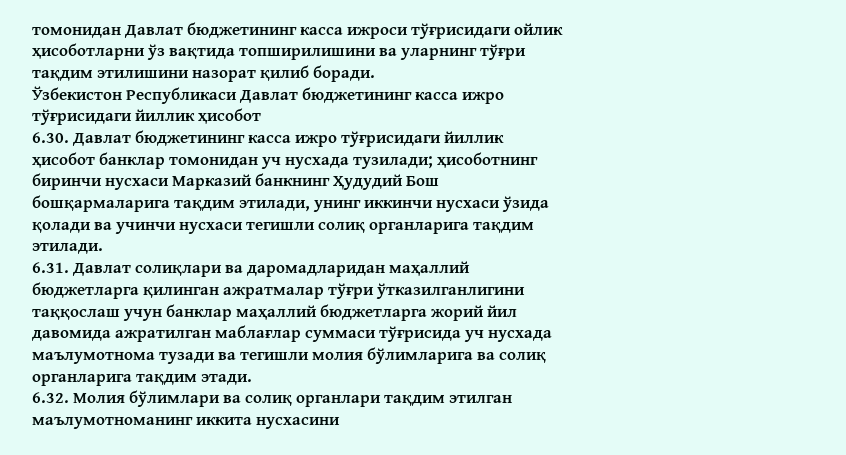томонидан Давлат бюджетининг касса ижроси тўғрисидаги ойлик ҳисоботларни ўз вақтида топширилишини ва уларнинг тўғри тақдим этилишини назорат қилиб боради.
Ўзбекистон Республикаси Давлат бюджетининг касса ижро тўғрисидаги йиллик ҳисобот
6.30. Давлат бюджетининг касса ижро тўғрисидаги йиллик ҳисобот банклар томонидан уч нусхада тузилади; ҳисоботнинг биринчи нусхаси Марказий банкнинг Ҳудудий Бош бошқармаларига тақдим этилади, унинг иккинчи нусхаси ўзида қолади ва учинчи нусхаси тегишли солиқ органларига тақдим этилади.
6.31. Давлат солиқлари ва даромадларидан маҳаллий бюджетларга қилинган ажратмалар тўғри ўтказилганлигини таққослаш учун банклар маҳаллий бюджетларга жорий йил давомида ажратилган маблағлар суммаси тўғрисида уч нусхада маълумотнома тузади ва тегишли молия бўлимларига ва солиқ органларига тақдим этади.
6.32. Молия бўлимлари ва солиқ органлари тақдим этилган маълумотноманинг иккита нусхасини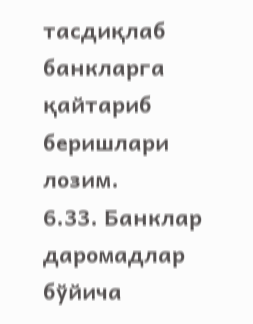тасдиқлаб банкларга қайтариб беришлари лозим.
6.33. Банклар даромадлар бўйича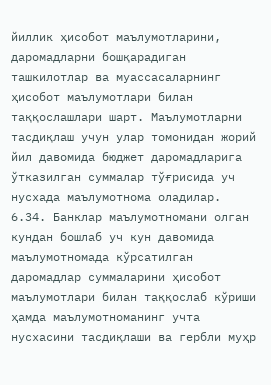йиллик ҳисобот маълумотларини, даромадларни бошқарадиган ташкилотлар ва муассасаларнинг ҳисобот маълумотлари билан таққослашлари шарт. Маълумотларни тасдиқлаш учун улар томонидан жорий йил давомида бюджет даромадларига ўтказилган суммалар тўғрисида уч нусхада маълумотнома оладилар.
6.34. Банклар маълумотномани олган кундан бошлаб уч кун давомида маълумотномада кўрсатилган даромадлар суммаларини ҳисобот маълумотлари билан таққослаб кўриши ҳамда маълумотноманинг учта нусхасини тасдиқлаши ва гербли муҳр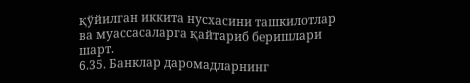қўйилган иккита нусхасини ташкилотлар ва муассасаларга қайтариб беришлари шарт.
6.35. Банклар даромадларнинг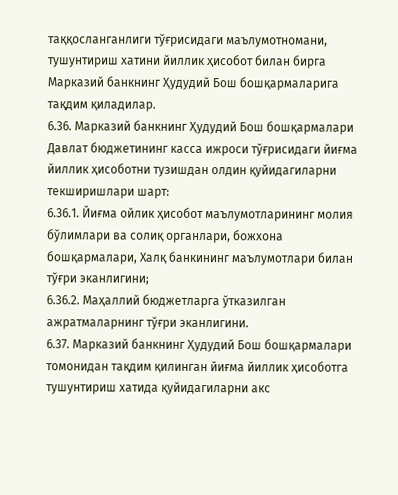таққосланганлиги тўғрисидаги маълумотномани, тушунтириш хатини йиллик ҳисобот билан бирга Марказий банкнинг Ҳудудий Бош бошқармаларига тақдим қиладилар.
6.36. Марказий банкнинг Ҳудудий Бош бошқармалари Давлат бюджетининг касса ижроси тўғрисидаги йиғма йиллик ҳисоботни тузишдан олдин қуйидагиларни текширишлари шарт:
6.36.1. Йиғма ойлик ҳисобот маълумотларининг молия бўлимлари ва солиқ органлари, божхона бошқармалари, Халқ банкининг маълумотлари билан тўғри эканлигини;
6.36.2. Маҳаллий бюджетларга ўтказилган ажратмаларнинг тўғри эканлигини.
6.37. Марказий банкнинг Ҳудудий Бош бошқармалари томонидан тақдим қилинган йиғма йиллик ҳисоботга тушунтириш хатида қуйидагиларни акс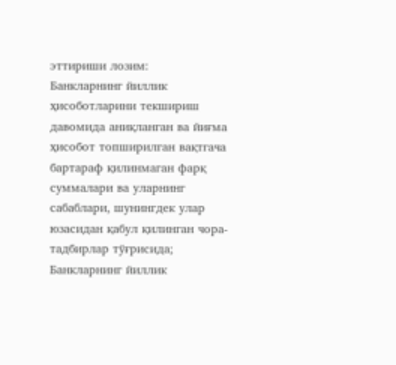эттириши лозим:
Банкларнинг йиллик ҳисоботларини текшириш давомида аниқланган ва йиғма ҳисобот топширилган вақтгача бартараф қилинмаган фарқ суммалари ва уларнинг сабаблари, шунингдек улар юзасидан қабул қилинган чора-тадбирлар тўғрисида;
Банкларнинг йиллик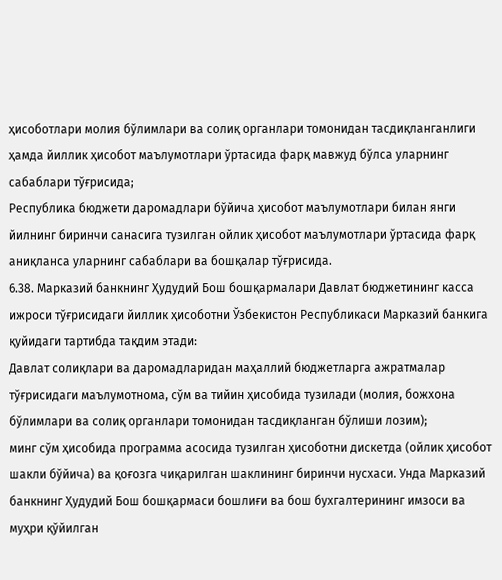ҳисоботлари молия бўлимлари ва солиқ органлари томонидан тасдиқланганлиги ҳамда йиллик ҳисобот маълумотлари ўртасида фарқ мавжуд бўлса уларнинг сабаблари тўғрисида;
Республика бюджети даромадлари бўйича ҳисобот маълумотлари билан янги йилнинг биринчи санасига тузилган ойлик ҳисобот маълумотлари ўртасида фарқ аниқланса уларнинг сабаблари ва бошқалар тўғрисида.
6.38. Марказий банкнинг Ҳудудий Бош бошқармалари Давлат бюджетининг касса ижроси тўғрисидаги йиллик ҳисоботни Ўзбекистон Республикаси Марказий банкига қуйидаги тартибда тақдим этади:
Давлат солиқлари ва даромадларидан маҳаллий бюджетларга ажратмалар тўғрисидаги маълумотнома, сўм ва тийин ҳисобида тузилади (молия, божхона бўлимлари ва солиқ органлари томонидан тасдиқланган бўлиши лозим);
минг сўм ҳисобида программа асосида тузилган ҳисоботни дискетда (ойлик ҳисобот шакли бўйича) ва қоғозга чиқарилган шаклининг биринчи нусхаси. Унда Марказий банкнинг Ҳудудий Бош бошқармаси бошлиғи ва бош бухгалтерининг имзоси ва муҳри қўйилган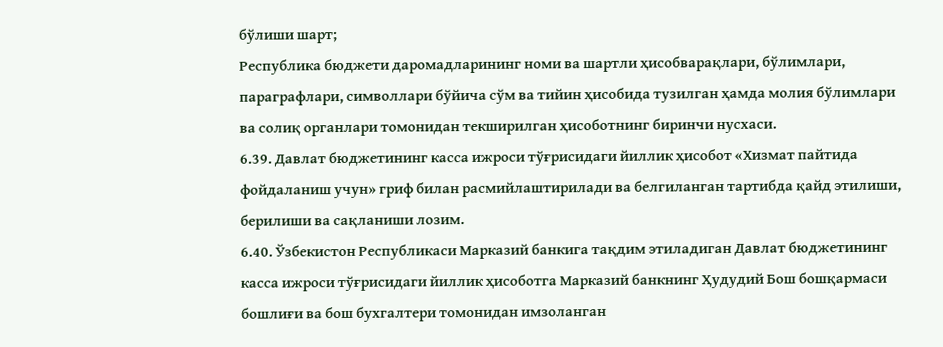бўлиши шарт;
Республика бюджети даромадларининг номи ва шартли ҳисобварақлари, бўлимлари, параграфлари, символлари бўйича сўм ва тийин ҳисобида тузилган ҳамда молия бўлимлари ва солиқ органлари томонидан текширилган ҳисоботнинг биринчи нусхаси.
6.39. Давлат бюджетининг касса ижроси тўғрисидаги йиллик ҳисобот «Хизмат пайтида фойдаланиш учун» гриф билан расмийлаштирилади ва белгиланган тартибда қайд этилиши, берилиши ва сақланиши лозим.
6.40. Ўзбекистон Республикаси Марказий банкига тақдим этиладиган Давлат бюджетининг касса ижроси тўғрисидаги йиллик ҳисоботга Марказий банкнинг Ҳудудий Бош бошқармаси бошлиғи ва бош бухгалтери томонидан имзоланган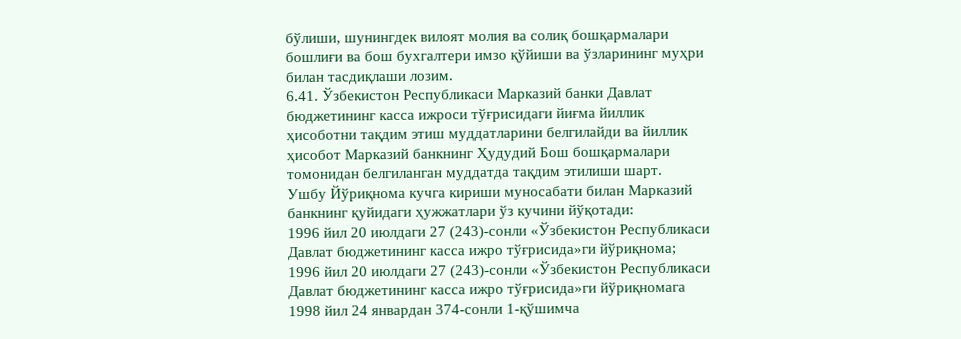бўлиши, шунингдек вилоят молия ва солиқ бошқармалари бошлиғи ва бош бухгалтери имзо қўйиши ва ўзларининг муҳри билан тасдиқлаши лозим.
6.41. Ўзбекистон Республикаси Марказий банки Давлат бюджетининг касса ижроси тўғрисидаги йиғма йиллик ҳисоботни тақдим этиш муддатларини белгилайди ва йиллик ҳисобот Марказий банкнинг Ҳудудий Бош бошқармалари томонидан белгиланган муддатда тақдим этилиши шарт.
Ушбу Йўриқнома кучга кириши муносабати билан Марказий банкнинг қуйидаги ҳужжатлари ўз кучини йўқотади:
1996 йил 20 июлдаги 27 (243)-сонли «Ўзбекистон Республикаси Давлат бюджетининг касса ижро тўғрисида»ги йўриқнома;
1996 йил 20 июлдаги 27 (243)-сонли «Ўзбекистон Республикаси Давлат бюджетининг касса ижро тўғрисида»ги йўриқномага 1998 йил 24 январдан 374-сонли 1-қўшимча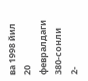ва 1998 йил 20 февралдаги 380-сонли 2-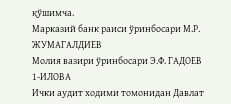қўшимча.
Марказий банк раиси ўринбосари М.Р. ЖУМАГАЛДИЕВ
Молия вазири ўринбосари Э.Ф. ГАДОЕВ
1-ИЛОВА
Ички аудит ходими томонидан Давлат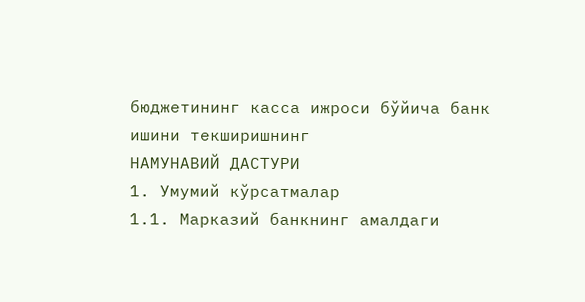бюджетининг касса ижроси бўйича банк ишини текширишнинг
НАМУНАВИЙ ДАСТУРИ
1. Умумий кўрсатмалар
1.1. Марказий банкнинг амалдаги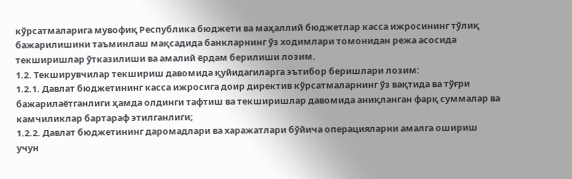кўрсатмаларига мувофиқ Республика бюджети ва маҳаллий бюджетлар касса ижросининг тўлиқ бажарилишини таъминлаш мақсадида банкларнинг ўз ходимлари томонидан режа асосида текширишлар ўтказилиши ва амалий ёрдам берилиши лозим.
1.2. Текширувчилар текшириш давомида қуйидагиларга эътибор беришлари лозим:
1.2.1. Давлат бюджетининг касса ижросига доир директив кўрсатмаларнинг ўз вақтида ва тўғри бажарилаётганлиги ҳамда олдинги тафтиш ва текширишлар давомида аниқланган фарқ суммалар ва камчиликлар бартараф этилганлиги;
1.2.2. Давлат бюджетининг даромадлари ва харажатлари бўйича операцияларни амалга ошириш учун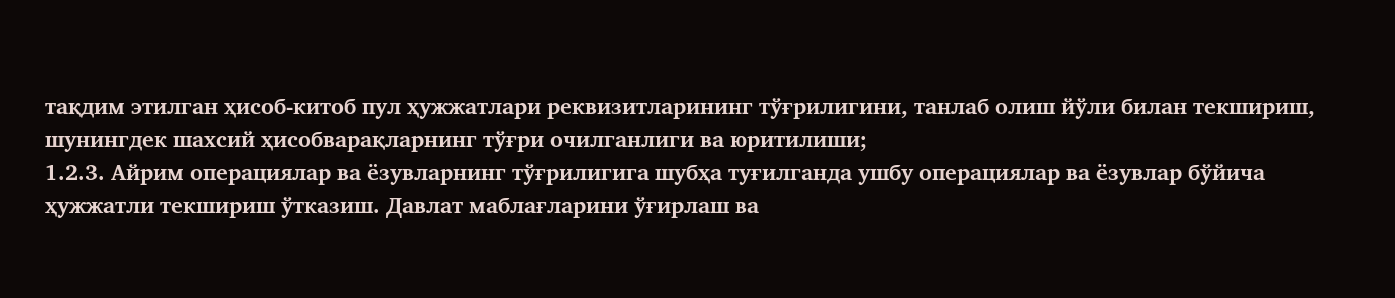тақдим этилган ҳисоб-китоб пул ҳужжатлари реквизитларининг тўғрилигини, танлаб олиш йўли билан текшириш, шунингдек шахсий ҳисобварақларнинг тўғри очилганлиги ва юритилиши;
1.2.3. Айрим операциялар ва ёзувларнинг тўғрилигига шубҳа туғилганда ушбу операциялар ва ёзувлар бўйича ҳужжатли текшириш ўтказиш. Давлат маблағларини ўғирлаш ва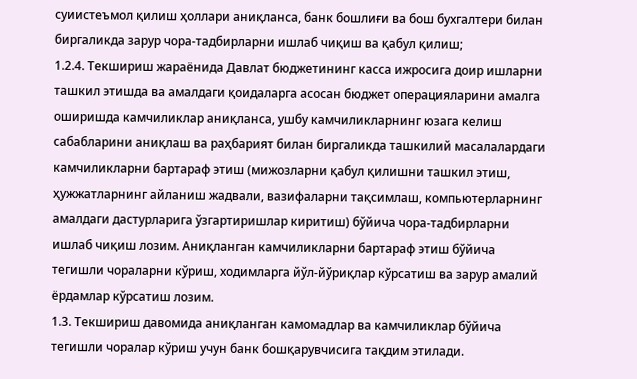суиистеъмол қилиш ҳоллари аниқланса, банк бошлиғи ва бош бухгалтери билан биргаликда зарур чора-тадбирларни ишлаб чиқиш ва қабул қилиш;
1.2.4. Текшириш жараёнида Давлат бюджетининг касса ижросига доир ишларни ташкил этишда ва амалдаги қоидаларга асосан бюджет операцияларини амалга оширишда камчиликлар аниқланса, ушбу камчиликларнинг юзага келиш сабабларини аниқлаш ва раҳбарият билан биргаликда ташкилий масалалардаги камчиликларни бартараф этиш (мижозларни қабул қилишни ташкил этиш, ҳужжатларнинг айланиш жадвали, вазифаларни тақсимлаш, компьютерларнинг амалдаги дастурларига ўзгартиришлар киритиш) бўйича чора-тадбирларни ишлаб чиқиш лозим. Аниқланган камчиликларни бартараф этиш бўйича тегишли чораларни кўриш, ходимларга йўл-йўриқлар кўрсатиш ва зарур амалий ёрдамлар кўрсатиш лозим.
1.3. Текшириш давомида аниқланган камомадлар ва камчиликлар бўйича тегишли чоралар кўриш учун банк бошқарувчисига тақдим этилади.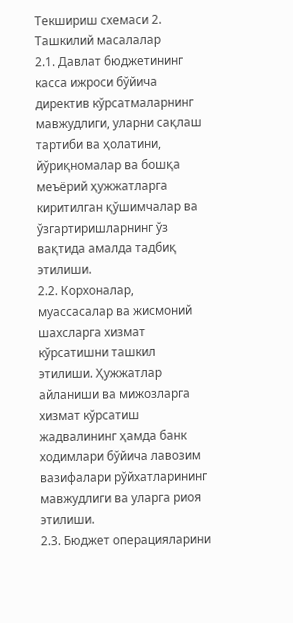Текшириш схемаси 2. Ташкилий масалалар
2.1. Давлат бюджетининг касса ижроси бўйича директив кўрсатмаларнинг мавжудлиги, уларни сақлаш тартиби ва ҳолатини, йўриқномалар ва бошқа меъёрий ҳужжатларга киритилган қўшимчалар ва ўзгартиришларнинг ўз вақтида амалда тадбиқ этилиши.
2.2. Корхоналар, муассасалар ва жисмоний шахсларга хизмат кўрсатишни ташкил этилиши. Ҳужжатлар айланиши ва мижозларга хизмат кўрсатиш жадвалининг ҳамда банк ходимлари бўйича лавозим вазифалари рўйхатларининг мавжудлиги ва уларга риоя этилиши.
2.3. Бюджет операцияларини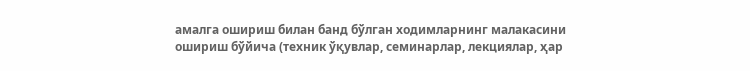амалга ошириш билан банд бўлган ходимларнинг малакасини ошириш бўйича (техник ўқувлар, семинарлар, лекциялар, ҳар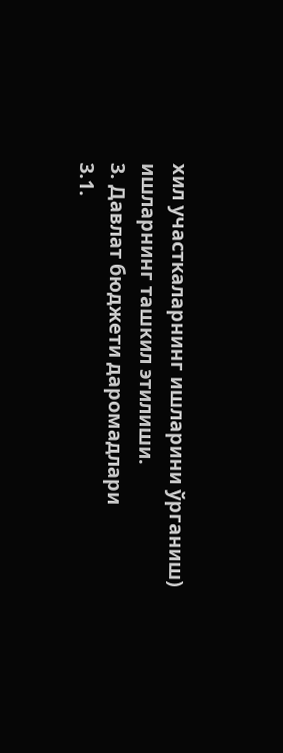хил участкаларнинг ишларини ўрганиш) ишларнинг ташкил этилиши.
3. Давлат бюджети даромадлари
3.1.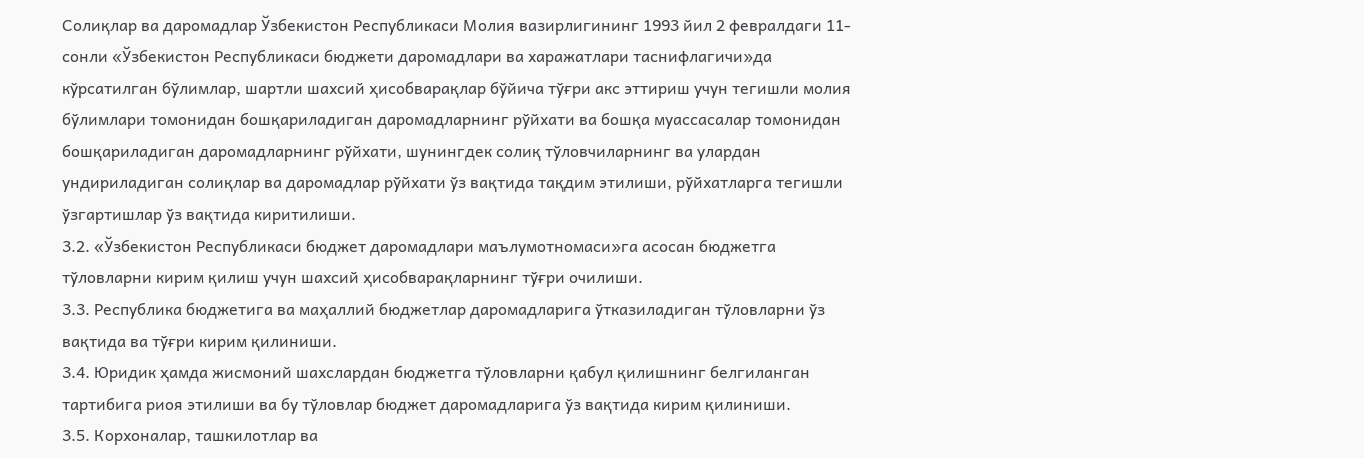Солиқлар ва даромадлар Ўзбекистон Республикаси Молия вазирлигининг 1993 йил 2 февралдаги 11-сонли «Ўзбекистон Республикаси бюджети даромадлари ва харажатлари таснифлагичи»да кўрсатилган бўлимлар, шартли шахсий ҳисобварақлар бўйича тўғри акс эттириш учун тегишли молия бўлимлари томонидан бошқариладиган даромадларнинг рўйхати ва бошқа муассасалар томонидан бошқариладиган даромадларнинг рўйхати, шунингдек солиқ тўловчиларнинг ва улардан ундириладиган солиқлар ва даромадлар рўйхати ўз вақтида тақдим этилиши, рўйхатларга тегишли ўзгартишлар ўз вақтида киритилиши.
3.2. «Ўзбекистон Республикаси бюджет даромадлари маълумотномаси»га асосан бюджетга тўловларни кирим қилиш учун шахсий ҳисобварақларнинг тўғри очилиши.
3.3. Республика бюджетига ва маҳаллий бюджетлар даромадларига ўтказиладиган тўловларни ўз вақтида ва тўғри кирим қилиниши.
3.4. Юридик ҳамда жисмоний шахслардан бюджетга тўловларни қабул қилишнинг белгиланган тартибига риоя этилиши ва бу тўловлар бюджет даромадларига ўз вақтида кирим қилиниши.
3.5. Корхоналар, ташкилотлар ва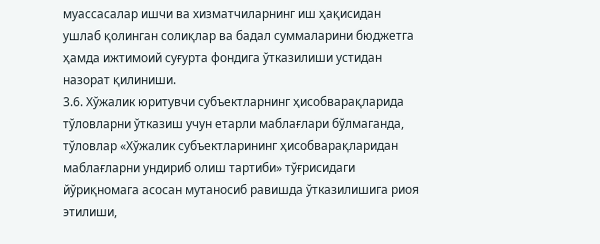муассасалар ишчи ва хизматчиларнинг иш ҳақисидан ушлаб қолинган солиқлар ва бадал суммаларини бюджетга ҳамда ижтимоий суғурта фондига ўтказилиши устидан назорат қилиниши.
3.6. Хўжалик юритувчи субъектларнинг ҳисобварақларида тўловларни ўтказиш учун етарли маблағлари бўлмаганда, тўловлар «Хўжалик субъектларининг ҳисобварақларидан маблағларни ундириб олиш тартиби» тўғрисидаги йўриқномага асосан мутаносиб равишда ўтказилишига риоя этилиши,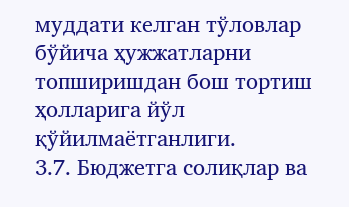муддати келган тўловлар бўйича ҳужжатларни топширишдан бош тортиш ҳолларига йўл қўйилмаётганлиги.
3.7. Бюджетга солиқлар ва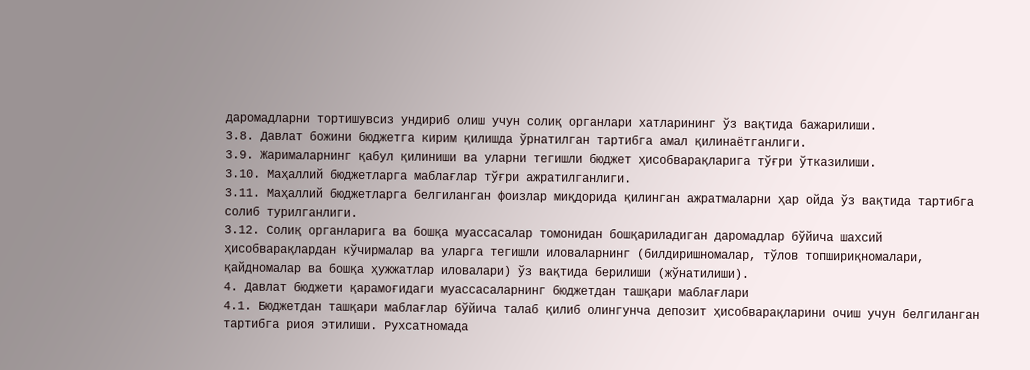даромадларни тортишувсиз ундириб олиш учун солиқ органлари хатларининг ўз вақтида бажарилиши.
3.8. Давлат божини бюджетга кирим қилишда ўрнатилган тартибга амал қилинаётганлиги.
3.9. Жарималарнинг қабул қилиниши ва уларни тегишли бюджет ҳисобварақларига тўғри ўтказилиши.
3.10. Маҳаллий бюджетларга маблағлар тўғри ажратилганлиги.
3.11. Маҳаллий бюджетларга белгиланган фоизлар миқдорида қилинган ажратмаларни ҳар ойда ўз вақтида тартибга солиб турилганлиги.
3.12. Солиқ органларига ва бошқа муассасалар томонидан бошқариладиган даромадлар бўйича шахсий ҳисобварақлардан кўчирмалар ва уларга тегишли иловаларнинг (билдиришномалар, тўлов топшириқномалари, қайдномалар ва бошқа ҳужжатлар иловалари) ўз вақтида берилиши (жўнатилиши).
4. Давлат бюджети қарамоғидаги муассасаларнинг бюджетдан ташқари маблағлари
4.1. Бюджетдан ташқари маблағлар бўйича талаб қилиб олингунча депозит ҳисобварақларини очиш учун белгиланган тартибга риоя этилиши. Рухсатномада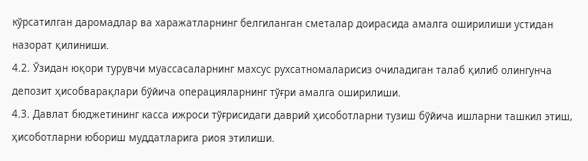кўрсатилган даромадлар ва харажатларнинг белгиланган сметалар доирасида амалга оширилиши устидан назорат қилиниши.
4.2. Ўзидан юқори турувчи муассасаларнинг махсус рухсатномаларисиз очиладиган талаб қилиб олингунча депозит ҳисобварақлари бўйича операцияларнинг тўғри амалга оширилиши.
4.3. Давлат бюджетининг касса ижроси тўғрисидаги даврий ҳисоботларни тузиш бўйича ишларни ташкил этиш, ҳисоботларни юбориш муддатларига риоя этилиши.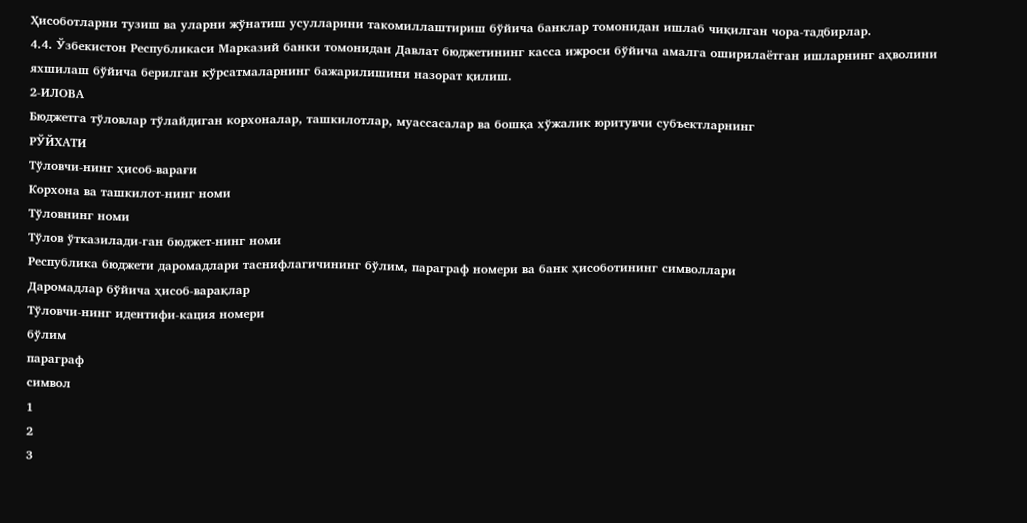Ҳисоботларни тузиш ва уларни жўнатиш усулларини такомиллаштириш бўйича банклар томонидан ишлаб чиқилган чора-тадбирлар.
4.4. Ўзбекистон Республикаси Марказий банки томонидан Давлат бюджетининг касса ижроси бўйича амалга оширилаётган ишларнинг аҳволини яхшилаш бўйича берилган кўрсатмаларнинг бажарилишини назорат қилиш.
2-ИЛОВА
Бюджетга тўловлар тўлайдиган корхоналар, ташкилотлар, муассасалар ва бошқа хўжалик юритувчи субъектларнинг
РЎЙХАТИ
Тўловчи-нинг ҳисоб-варағи
Корхона ва ташкилот-нинг номи
Тўловнинг номи
Тўлов ўтказилади-ган бюджет-нинг номи
Республика бюджети даромадлари таснифлагичининг бўлим, параграф номери ва банк ҳисоботининг символлари
Даромадлар бўйича ҳисоб-варақлар
Тўловчи-нинг идентифи-кация номери
бўлим
параграф
cимвол
1
2
3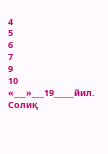4
5
6
7
9
10
«___»___19_____йил.
Солиқ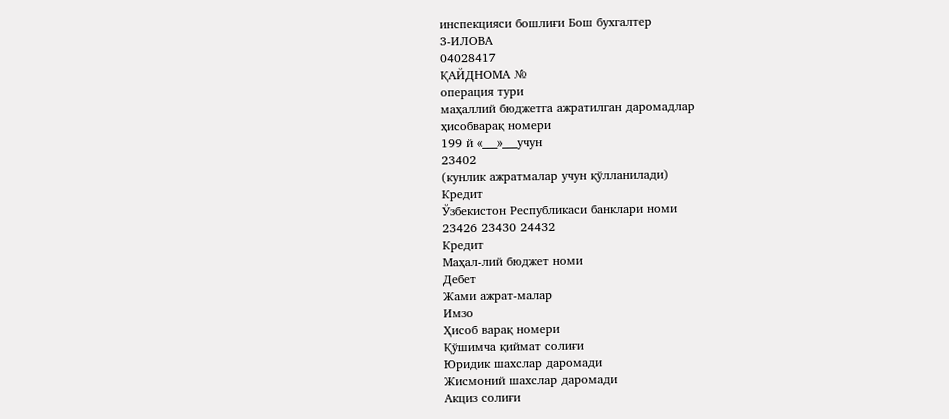инспекцияси бошлиғи Бош бухгалтер
3-ИЛОВА
04028417
ҚАЙДНОМА №
операция тури
маҳаллий бюджетга ажратилган даромадлар
ҳисобварақ номери
199 й «___»___учун
23402
(кунлик ажратмалар учун қўлланилади)
Кредит
Ўзбекистон Республикаси банклари номи
23426 23430 24432
Кредит
Маҳал-лий бюджет номи
Дебет
Жами ажрат-малар
Имзо
Ҳисоб варақ номери
Қўшимча қиймат солиғи
Юридик шахслар даромади
Жисмоний шахслар даромади
Акциз солиғи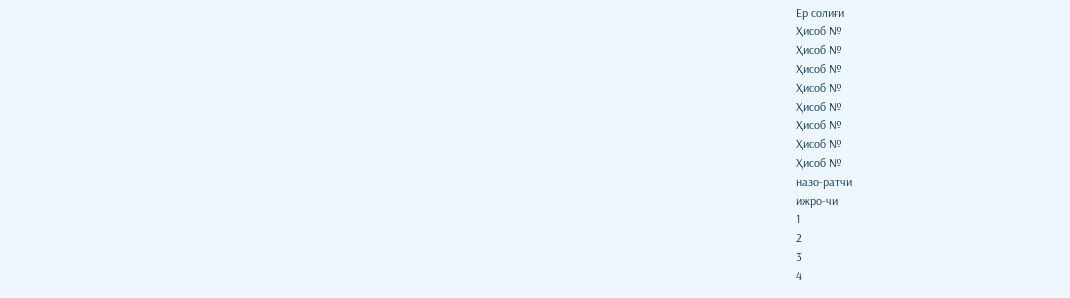Ер солиғи
Ҳисоб №
Ҳисоб №
Ҳисоб №
Ҳисоб №
Ҳисоб №
Ҳисоб №
Ҳисоб №
Ҳисоб №
назо-ратчи
ижро-чи
1
2
3
4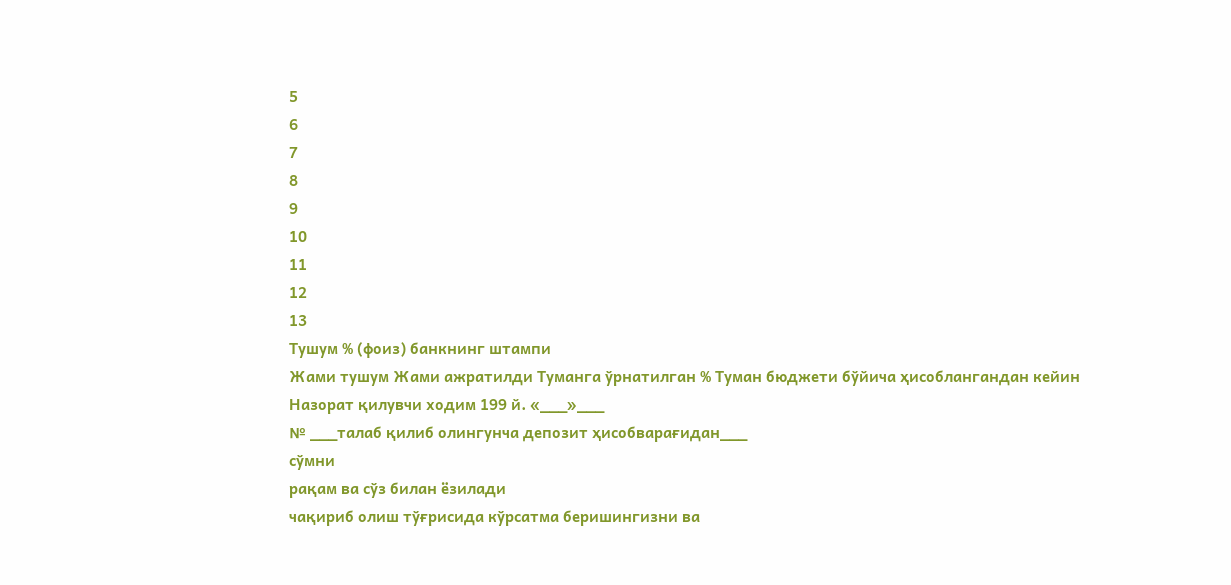5
6
7
8
9
10
11
12
13
Тушум % (фоиз) банкнинг штампи
Жами тушум Жами ажратилди Туманга ўрнатилган % Туман бюджети бўйича ҳисоблангандан кейин
Назорат қилувчи ходим 199 й. «___»___
№ ___талаб қилиб олингунча депозит ҳисобварағидан___
сўмни
рақам ва сўз билан ёзилади
чақириб олиш тўғрисида кўрсатма беришингизни ва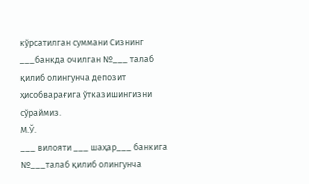кўрсатилган суммани Сизнинг ___банкда очилган №___ талаб қилиб олингунча депозит ҳисобварағига ўтказишингизни сўраймиз.
М.Ў.
___ вилояти ___ шаҳар___ банкига №___талаб қилиб олингунча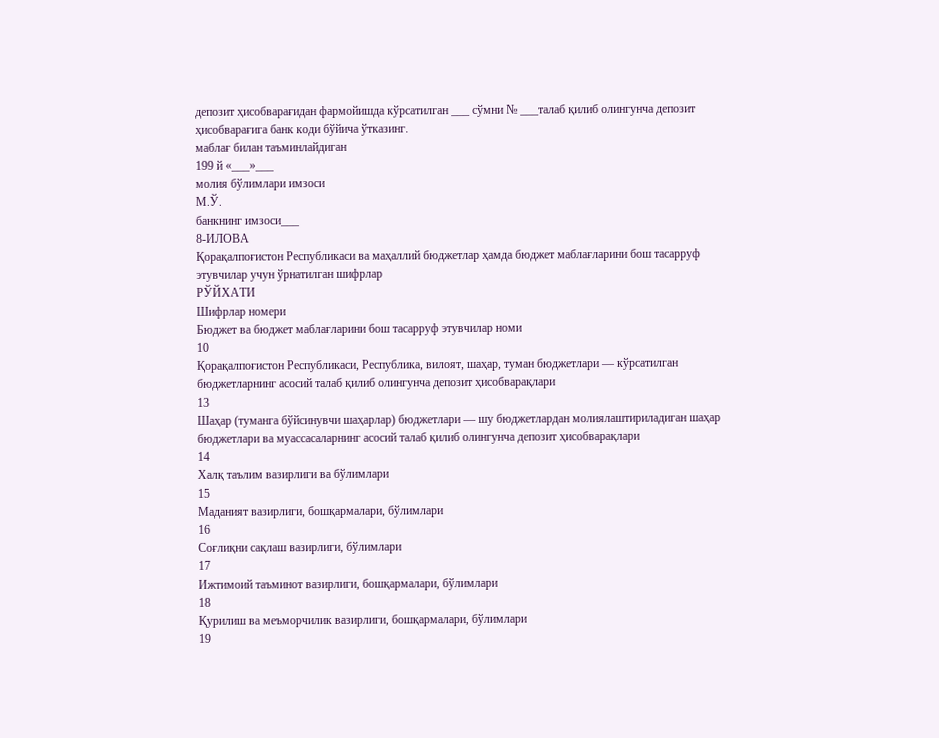депозит ҳисобварағидан фармойишда кўрсатилган ___ сўмни № ___талаб қилиб олингунча депозит ҳисобварағига банк коди бўйича ўтказинг.
маблағ билан таъминлайдиган
199 й «___»___
молия бўлимлари имзоси
М.Ў.
банкнинг имзоси___
8-ИЛОВА
Қорақалпоғистон Республикаси ва маҳаллий бюджетлар ҳамда бюджет маблағларини бош тасарруф этувчилар учун ўрнатилган шифрлар
РЎЙХАТИ
Шифрлар номери
Бюджет ва бюджет маблағларини бош тасарруф этувчилар номи
10
Қорақалпоғистон Республикаси, Республика, вилоят, шаҳар, туман бюджетлари — кўрсатилган бюджетларнинг асосий талаб қилиб олингунча депозит ҳисобварақлари
13
Шаҳар (туманга бўйсинувчи шаҳарлар) бюджетлари — шу бюджетлардан молиялаштириладиган шаҳар бюджетлари ва муассасаларнинг асосий талаб қилиб олингунча депозит ҳисобварақлари
14
Халқ таълим вазирлиги ва бўлимлари
15
Маданият вазирлиги, бошқармалари, бўлимлари
16
Соғлиқни сақлаш вазирлиги, бўлимлари
17
Ижтимоий таъминот вазирлиги, бошқармалари, бўлимлари
18
Қурилиш ва меъморчилик вазирлиги, бошқармалари, бўлимлари
19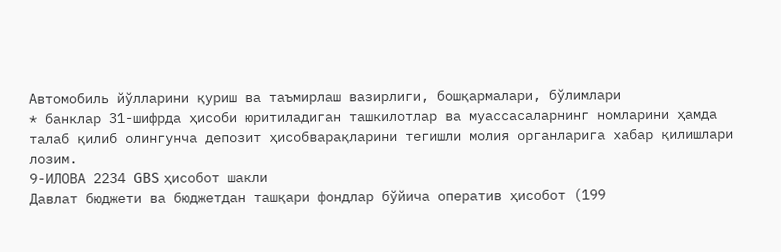Автомобиль йўлларини қуриш ва таъмирлаш вазирлиги, бошқармалари, бўлимлари
* банклар 31-шифрда ҳисоби юритиладиган ташкилотлар ва муассасаларнинг номларини ҳамда талаб қилиб олингунча депозит ҳисобварақларини тегишли молия органларига хабар қилишлари лозим.
9-ИЛОВА 2234 GBS ҳисобот шакли
Давлат бюджети ва бюджетдан ташқари фондлар бўйича оператив ҳисобот (199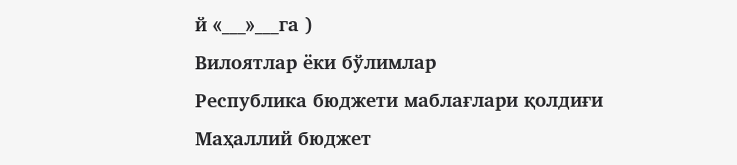й «___»___га )
Вилоятлар ёки бўлимлар
Республика бюджети маблағлари қолдиғи
Маҳаллий бюджет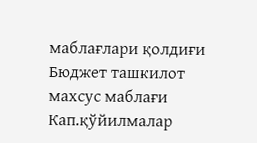маблағлари қолдиғи
Бюджет ташкилот махсус маблағи
Кап.қўйилмалар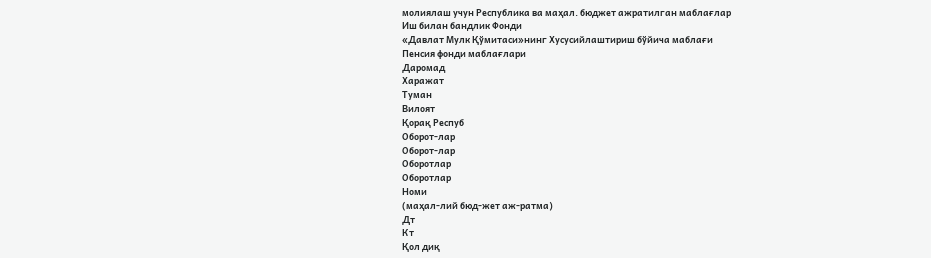молиялаш учун Республика ва маҳал. бюджет ажратилган маблағлар
Иш билан бандлик Фонди
«Давлат Мулк Қўмитаси»нинг Хусусийлаштириш бўйича маблағи
Пенсия фонди маблағлари
Даромад
Харажат
Туман
Вилоят
Қорақ Респуб
Оборот-лар
Оборот-лар
Оборотлар
Оборотлар
Номи
(маҳал-лий бюд-жет аж-ратма)
Дт
Кт
Қол диқ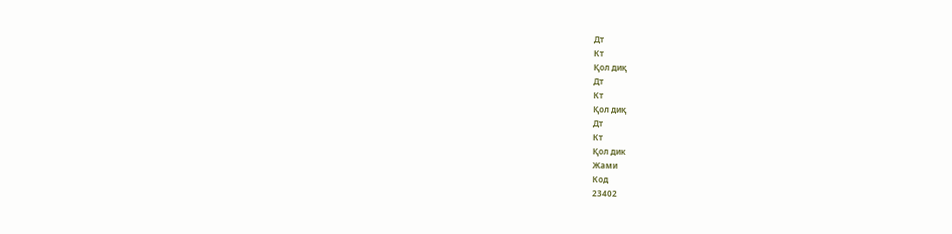Дт
Кт
Қол диқ
Дт
Кт
Қол диқ
Дт
Кт
Қол дик
Жами
Код
23402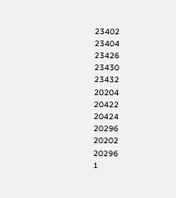23402
23404
23426
23430
23432
20204
20422
20424
20296
20202
20296
1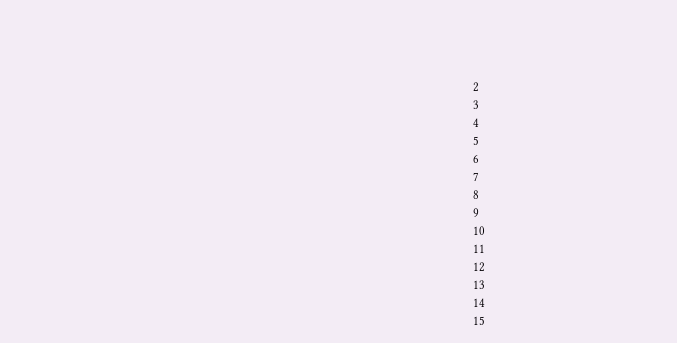2
3
4
5
6
7
8
9
10
11
12
13
14
15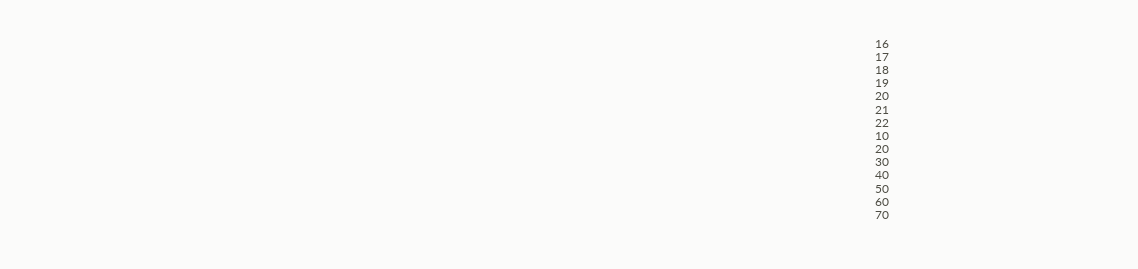16
17
18
19
20
21
22
10
20
30
40
50
60
70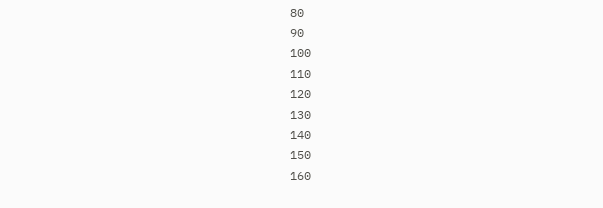80
90
100
110
120
130
140
150
160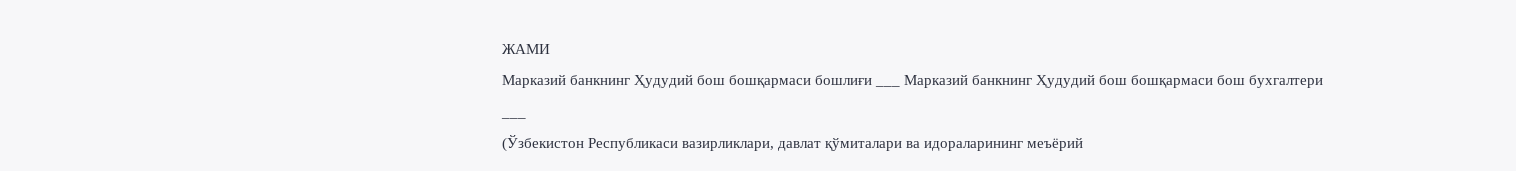ЖАМИ
Марказий банкнинг Ҳудудий бош бошқармаси бошлиғи ___ Марказий банкнинг Ҳудудий бош бошқармаси бош бухгалтери ___
(Ўзбекистон Республикаси вазирликлари, давлат қўмиталари ва идораларининг меъёрий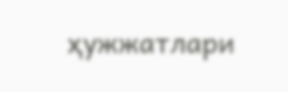ҳужжатлари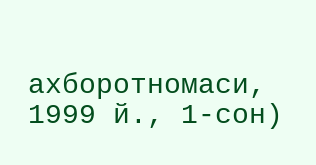ахборотномаси, 1999 й., 1-сон)